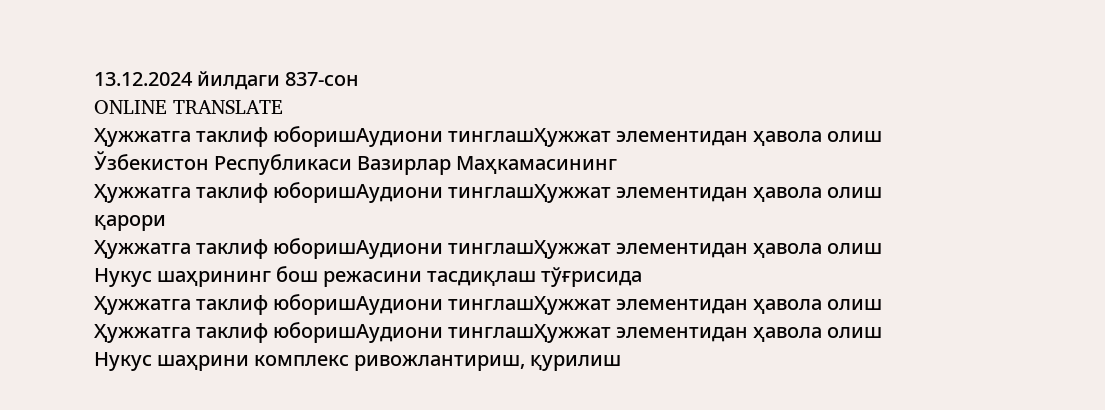13.12.2024 йилдаги 837-сон
ONLINE TRANSLATE
Ҳужжатга таклиф юборишАудиони тинглашҲужжат элементидан ҳавола олиш
Ўзбекистон Республикаси Вазирлар Маҳкамасининг
Ҳужжатга таклиф юборишАудиони тинглашҲужжат элементидан ҳавола олиш
қарори
Ҳужжатга таклиф юборишАудиони тинглашҲужжат элементидан ҳавола олиш
Нукус шаҳрининг бош режасини тасдиқлаш тўғрисида
Ҳужжатга таклиф юборишАудиони тинглашҲужжат элементидан ҳавола олиш
Ҳужжатга таклиф юборишАудиони тинглашҲужжат элементидан ҳавола олиш
Нукус шаҳрини комплекс ривожлантириш, қурилиш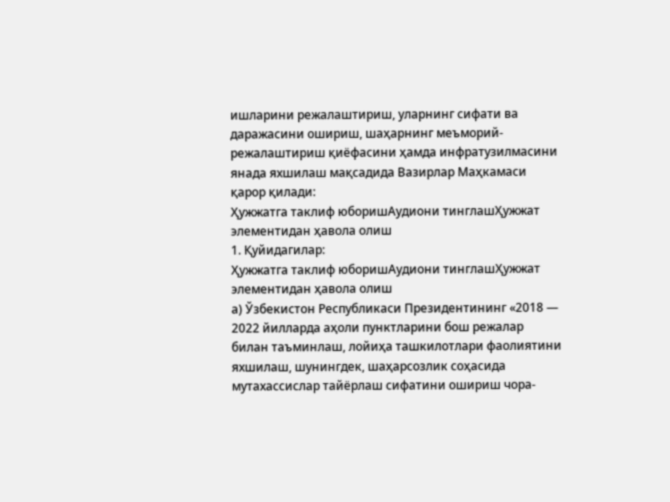ишларини режалаштириш, уларнинг сифати ва даражасини ошириш, шаҳарнинг меъморий-режалаштириш қиёфасини ҳамда инфратузилмасини янада яхшилаш мақсадида Вазирлар Маҳкамаси қарор қилади:
Ҳужжатга таклиф юборишАудиони тинглашҲужжат элементидан ҳавола олиш
1. Қуйидагилар:
Ҳужжатга таклиф юборишАудиони тинглашҲужжат элементидан ҳавола олиш
а) Ўзбекистон Республикаси Президентининг «2018 — 2022 йилларда аҳоли пунктларини бош режалар билан таъминлаш, лойиҳа ташкилотлари фаолиятини яхшилаш, шунингдек, шаҳарсозлик соҳасида мутахассислар тайёрлаш сифатини ошириш чора-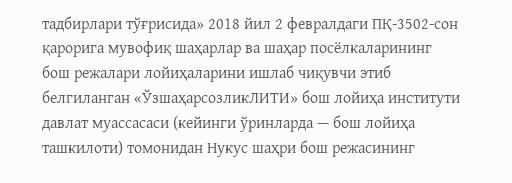тадбирлари тўғрисида» 2018 йил 2 февралдаги ПҚ-3502-сон қарорига мувофиқ шаҳарлар ва шаҳар посёлкаларининг бош режалари лойиҳаларини ишлаб чиқувчи этиб белгиланган «ЎзшаҳарсозликЛИТИ» бош лойиҳа институти давлат муассасаси (кейинги ўринларда — бош лойиҳа ташкилоти) томонидан Нукус шаҳри бош режасининг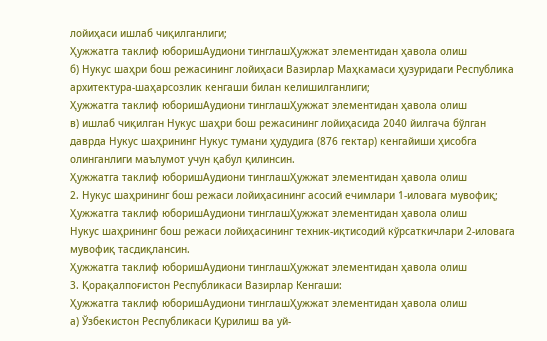лойиҳаси ишлаб чиқилганлиги;
Ҳужжатга таклиф юборишАудиони тинглашҲужжат элементидан ҳавола олиш
б) Нукус шаҳри бош режасининг лойиҳаси Вазирлар Маҳкамаси ҳузуридаги Республика архитектура-шаҳарсозлик кенгаши билан келишилганлиги;
Ҳужжатга таклиф юборишАудиони тинглашҲужжат элементидан ҳавола олиш
в) ишлаб чиқилган Нукус шаҳри бош режасининг лойиҳасида 2040 йилгача бўлган даврда Нукус шаҳрининг Нукус тумани ҳудудига (876 гектар) кенгайиши ҳисобга олинганлиги маълумот учун қабул қилинсин.
Ҳужжатга таклиф юборишАудиони тинглашҲужжат элементидан ҳавола олиш
2. Нукус шаҳрининг бош режаси лойиҳасининг асосий ечимлари 1-иловага мувофиқ;
Ҳужжатга таклиф юборишАудиони тинглашҲужжат элементидан ҳавола олиш
Нукус шаҳрининг бош режаси лойиҳасининг техник-иқтисодий кўрсаткичлари 2-иловага мувофиқ тасдиқлансин.
Ҳужжатга таклиф юборишАудиони тинглашҲужжат элементидан ҳавола олиш
3. Қорақалпоғистон Республикаси Вазирлар Кенгаши:
Ҳужжатга таклиф юборишАудиони тинглашҲужжат элементидан ҳавола олиш
а) Ўзбекистон Республикаси Қурилиш ва уй-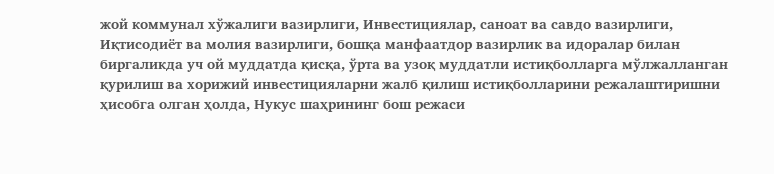жой коммунал хўжалиги вазирлиги, Инвестициялар, саноат ва савдо вазирлиги, Иқтисодиёт ва молия вазирлиги, бошқа манфаатдор вазирлик ва идоралар билан биргаликда уч ой муддатда қисқа, ўрта ва узоқ муддатли истиқболларга мўлжалланган қурилиш ва хорижий инвестицияларни жалб қилиш истиқболларини режалаштиришни ҳисобга олган ҳолда, Нукус шаҳрининг бош режаси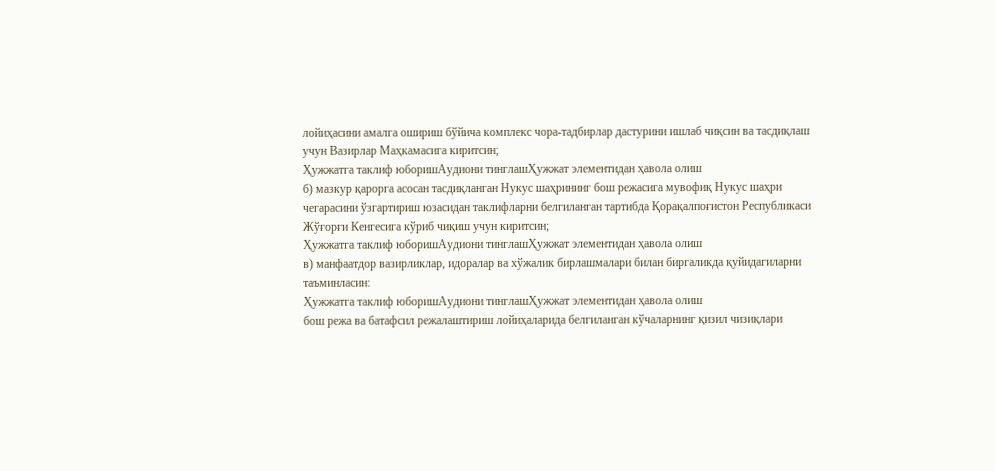лойиҳасини амалга ошириш бўйича комплекс чора-тадбирлар дастурини ишлаб чиқсин ва тасдиқлаш учун Вазирлар Маҳкамасига киритсин;
Ҳужжатга таклиф юборишАудиони тинглашҲужжат элементидан ҳавола олиш
б) мазкур қарорга асосан тасдиқланган Нукус шаҳрининг бош режасига мувофиқ Нукус шаҳри чегарасини ўзгартириш юзасидан таклифларни белгиланган тартибда Қорақалпоғистон Республикаси Жўғорғи Кенгесига кўриб чиқиш учун киритсин;
Ҳужжатга таклиф юборишАудиони тинглашҲужжат элементидан ҳавола олиш
в) манфаатдор вазирликлар, идоралар ва хўжалик бирлашмалари билан биргаликда қуйидагиларни таъминласин:
Ҳужжатга таклиф юборишАудиони тинглашҲужжат элементидан ҳавола олиш
бош режа ва батафсил режалаштириш лойиҳаларида белгиланган кўчаларнинг қизил чизиқлари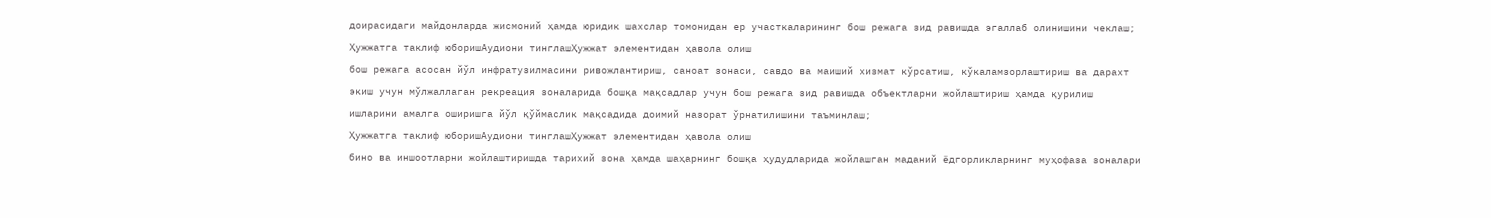доирасидаги майдонларда жисмоний ҳамда юридик шахслар томонидан ер участкаларининг бош режага зид равишда эгаллаб олинишини чеклаш;
Ҳужжатга таклиф юборишАудиони тинглашҲужжат элементидан ҳавола олиш
бош режага асосан йўл инфратузилмасини ривожлантириш, саноат зонаси, савдо ва маиший хизмат кўрсатиш, кўкаламзорлаштириш ва дарахт экиш учун мўлжаллаган рекреация зоналарида бошқа мақсадлар учун бош режага зид равишда объектларни жойлаштириш ҳамда қурилиш ишларини амалга оширишга йўл қўймаслик мақсадида доимий назорат ўрнатилишини таъминлаш;
Ҳужжатга таклиф юборишАудиони тинглашҲужжат элементидан ҳавола олиш
бино ва иншоотларни жойлаштиришда тарихий зона ҳамда шаҳарнинг бошқа ҳудудларида жойлашган маданий ёдгорликларнинг муҳофаза зоналари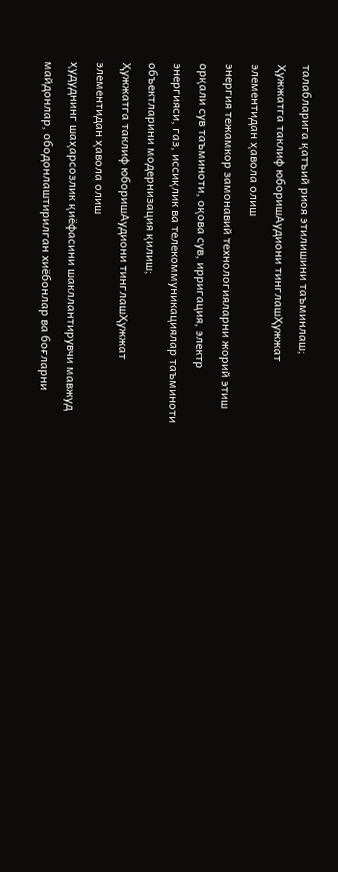талабларига қатъий риоя этилишини таъминлаш;
Ҳужжатга таклиф юборишАудиони тинглашҲужжат элементидан ҳавола олиш
энергия тежамкор замонавий технологияларни жорий этиш орқали сув таъминоти, оқова сув, ирригация, электр энергияси, газ, иссиқлик ва телекоммуникациялар таъминоти объектларини модернизация қилиш;
Ҳужжатга таклиф юборишАудиони тинглашҲужжат элементидан ҳавола олиш
ҳудуднинг шаҳарсозлик қиёфасини шакллантирувчи мавжуд майдонлар, ободонлаштирилган хиёбонлар ва боғларни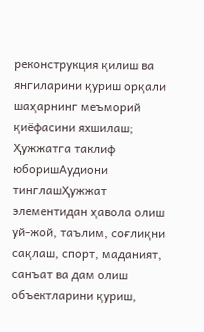реконструкция қилиш ва янгиларини қуриш орқали шаҳарнинг меъморий қиёфасини яхшилаш;
Ҳужжатга таклиф юборишАудиони тинглашҲужжат элементидан ҳавола олиш
уй-жой, таълим, соғлиқни сақлаш, спорт, маданият, санъат ва дам олиш объектларини қуриш,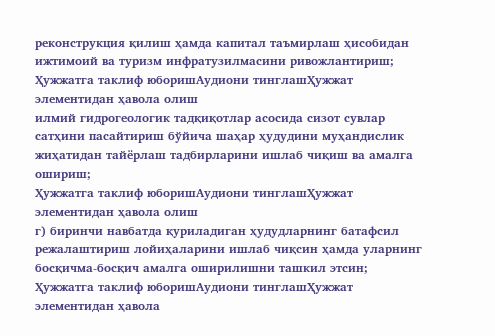реконструкция қилиш ҳамда капитал таъмирлаш ҳисобидан ижтимоий ва туризм инфратузилмасини ривожлантириш;
Ҳужжатга таклиф юборишАудиони тинглашҲужжат элементидан ҳавола олиш
илмий гидрогеологик тадқиқотлар асосида сизот сувлар сатҳини пасайтириш бўйича шаҳар ҳудудини муҳандислик жиҳатидан тайёрлаш тадбирларини ишлаб чиқиш ва амалга ошириш;
Ҳужжатга таклиф юборишАудиони тинглашҲужжат элементидан ҳавола олиш
г) биринчи навбатда қуриладиган ҳудудларнинг батафсил режалаштириш лойиҳаларини ишлаб чиқсин ҳамда уларнинг босқичма-босқич амалга оширилишни ташкил этсин;
Ҳужжатга таклиф юборишАудиони тинглашҲужжат элементидан ҳавола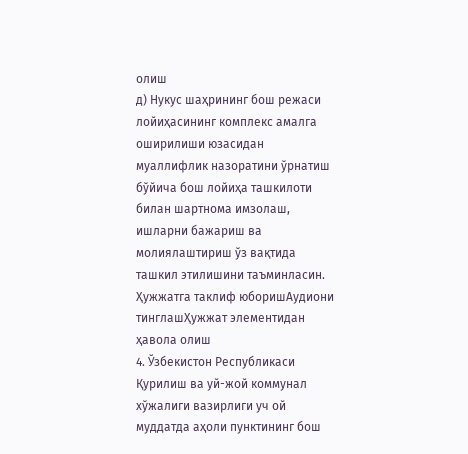олиш
д) Нукус шаҳрининг бош режаси лойиҳасининг комплекс амалга оширилиши юзасидан муаллифлик назоратини ўрнатиш бўйича бош лойиҳа ташкилоти билан шартнома имзолаш, ишларни бажариш ва молиялаштириш ўз вақтида ташкил этилишини таъминласин.
Ҳужжатга таклиф юборишАудиони тинглашҲужжат элементидан ҳавола олиш
4. Ўзбекистон Республикаси Қурилиш ва уй-жой коммунал хўжалиги вазирлиги уч ой муддатда аҳоли пунктининг бош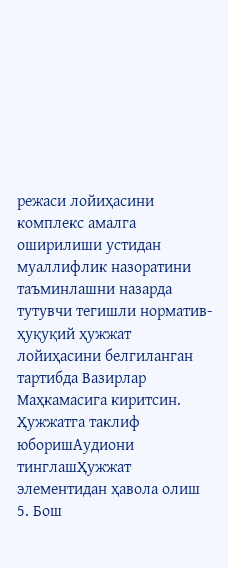режаси лойиҳасини комплекс амалга оширилиши устидан муаллифлик назоратини таъминлашни назарда тутувчи тегишли норматив-ҳуқуқий ҳужжат лойиҳасини белгиланган тартибда Вазирлар Маҳкамасига киритсин.
Ҳужжатга таклиф юборишАудиони тинглашҲужжат элементидан ҳавола олиш
5. Бош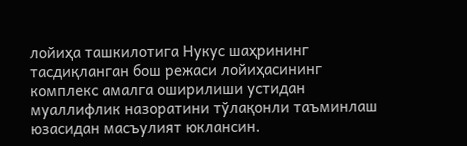лойиҳа ташкилотига Нукус шаҳрининг тасдиқланган бош режаси лойиҳасининг комплекс амалга оширилиши устидан муаллифлик назоратини тўлақонли таъминлаш юзасидан масъулият юклансин.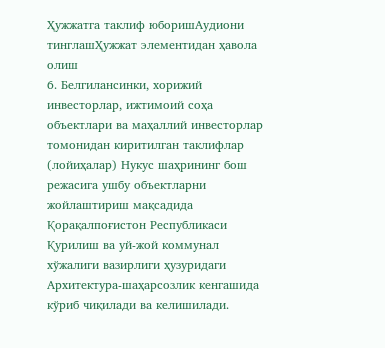Ҳужжатга таклиф юборишАудиони тинглашҲужжат элементидан ҳавола олиш
6. Белгилансинки, хорижий инвесторлар, ижтимоий соҳа объектлари ва маҳаллий инвесторлар томонидан киритилган таклифлар (лойиҳалар) Нукус шаҳрининг бош режасига ушбу объектларни жойлаштириш мақсадида Қорақалпоғистон Республикаси Қурилиш ва уй-жой коммунал хўжалиги вазирлиги ҳузуридаги Архитектура-шаҳарсозлик кенгашида кўриб чиқилади ва келишилади.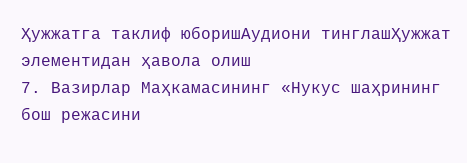Ҳужжатга таклиф юборишАудиони тинглашҲужжат элементидан ҳавола олиш
7. Вазирлар Маҳкамасининг «Нукус шаҳрининг бош режасини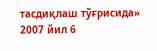тасдиқлаш тўғрисида» 2007 йил 6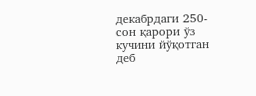декабрдаги 250-сон қарори ўз кучини йўқотган деб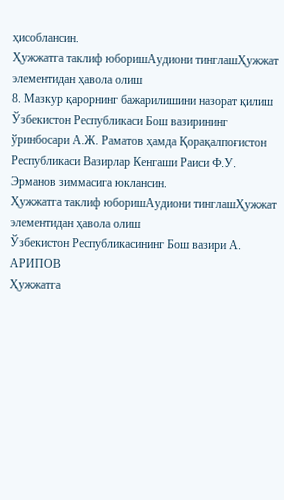ҳисоблансин.
Ҳужжатга таклиф юборишАудиони тинглашҲужжат элементидан ҳавола олиш
8. Мазкур қарорнинг бажарилишини назорат қилиш Ўзбекистон Республикаси Бош вазирининг ўринбосари А.Ж. Раматов ҳамда Қорақалпоғистон Республикаси Вазирлар Кенгаши Раиси Ф.У. Эрманов зиммасига юклансин.
Ҳужжатга таклиф юборишАудиони тинглашҲужжат элементидан ҳавола олиш
Ўзбекистон Республикасининг Бош вазири А. АРИПОВ
Ҳужжатга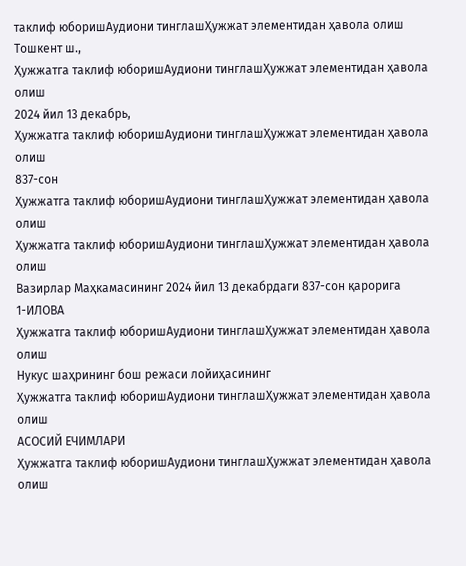таклиф юборишАудиони тинглашҲужжат элементидан ҳавола олиш
Тошкент ш.,
Ҳужжатга таклиф юборишАудиони тинглашҲужжат элементидан ҳавола олиш
2024 йил 13 декабрь,
Ҳужжатга таклиф юборишАудиони тинглашҲужжат элементидан ҳавола олиш
837-сон
Ҳужжатга таклиф юборишАудиони тинглашҲужжат элементидан ҳавола олиш
Ҳужжатга таклиф юборишАудиони тинглашҲужжат элементидан ҳавола олиш
Вазирлар Маҳкамасининг 2024 йил 13 декабрдаги 837-сон қарорига
1-ИЛОВА
Ҳужжатга таклиф юборишАудиони тинглашҲужжат элементидан ҳавола олиш
Нукус шаҳрининг бош режаси лойиҳасининг
Ҳужжатга таклиф юборишАудиони тинглашҲужжат элементидан ҳавола олиш
АСОСИЙ ЕЧИМЛАРИ
Ҳужжатга таклиф юборишАудиони тинглашҲужжат элементидан ҳавола олиш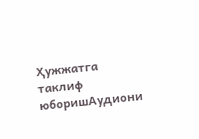Ҳужжатга таклиф юборишАудиони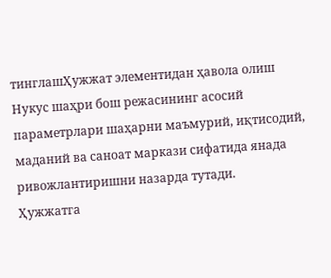тинглашҲужжат элементидан ҳавола олиш
Нукус шаҳри бош режасининг асосий параметрлари шаҳарни маъмурий, иқтисодий, маданий ва саноат маркази сифатида янада ривожлантиришни назарда тутади.
Ҳужжатга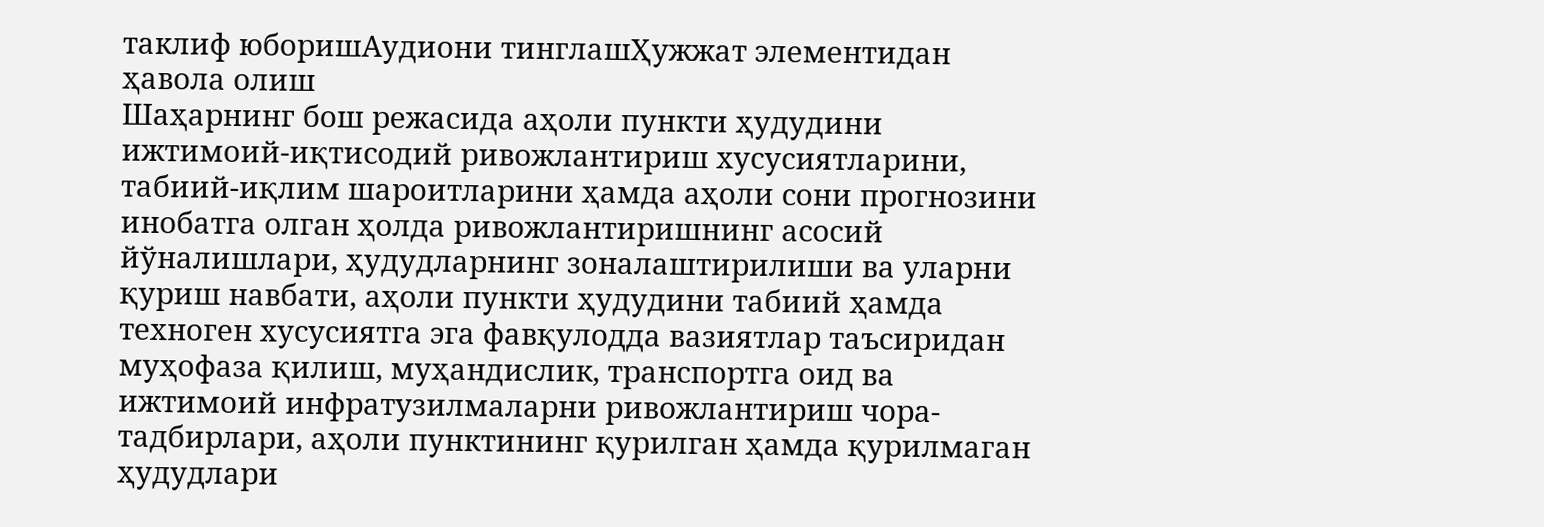таклиф юборишАудиони тинглашҲужжат элементидан ҳавола олиш
Шаҳарнинг бош режасида аҳоли пункти ҳудудини ижтимоий-иқтисодий ривожлантириш хусусиятларини, табиий-иқлим шароитларини ҳамда аҳоли сони прогнозини инобатга олган ҳолда ривожлантиришнинг асосий йўналишлари, ҳудудларнинг зоналаштирилиши ва уларни қуриш навбати, аҳоли пункти ҳудудини табиий ҳамда техноген хусусиятга эга фавқулодда вазиятлар таъсиридан муҳофаза қилиш, муҳандислик, транспортга оид ва ижтимоий инфратузилмаларни ривожлантириш чора-тадбирлари, аҳоли пунктининг қурилган ҳамда қурилмаган ҳудудлари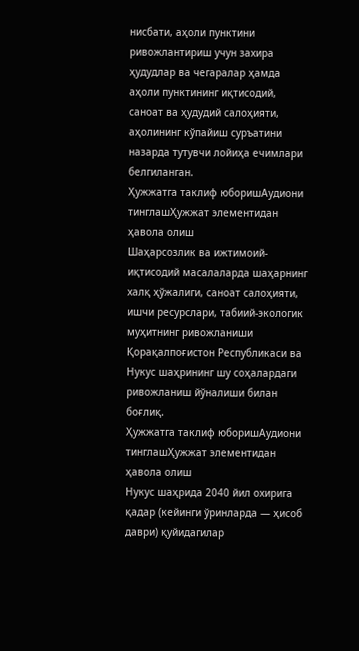нисбати, аҳоли пунктини ривожлантириш учун захира ҳудудлар ва чегаралар ҳамда аҳоли пунктининг иқтисодий, саноат ва ҳудудий салоҳияти, аҳолининг кўпайиш суръатини назарда тутувчи лойиҳа ечимлари белгиланган.
Ҳужжатга таклиф юборишАудиони тинглашҲужжат элементидан ҳавола олиш
Шаҳарсозлик ва ижтимоий-иқтисодий масалаларда шаҳарнинг халқ ҳўжалиги, саноат салоҳияти, ишчи ресурслари, табиий-экологик муҳитнинг ривожланиши Қорақалпоғистон Республикаси ва Нукус шаҳрининг шу соҳалардаги ривожланиш йўналиши билан боғлиқ.
Ҳужжатга таклиф юборишАудиони тинглашҲужжат элементидан ҳавола олиш
Нукус шаҳрида 2040 йил охирига қадар (кейинги ўринларда — ҳисоб даври) қуйидагилар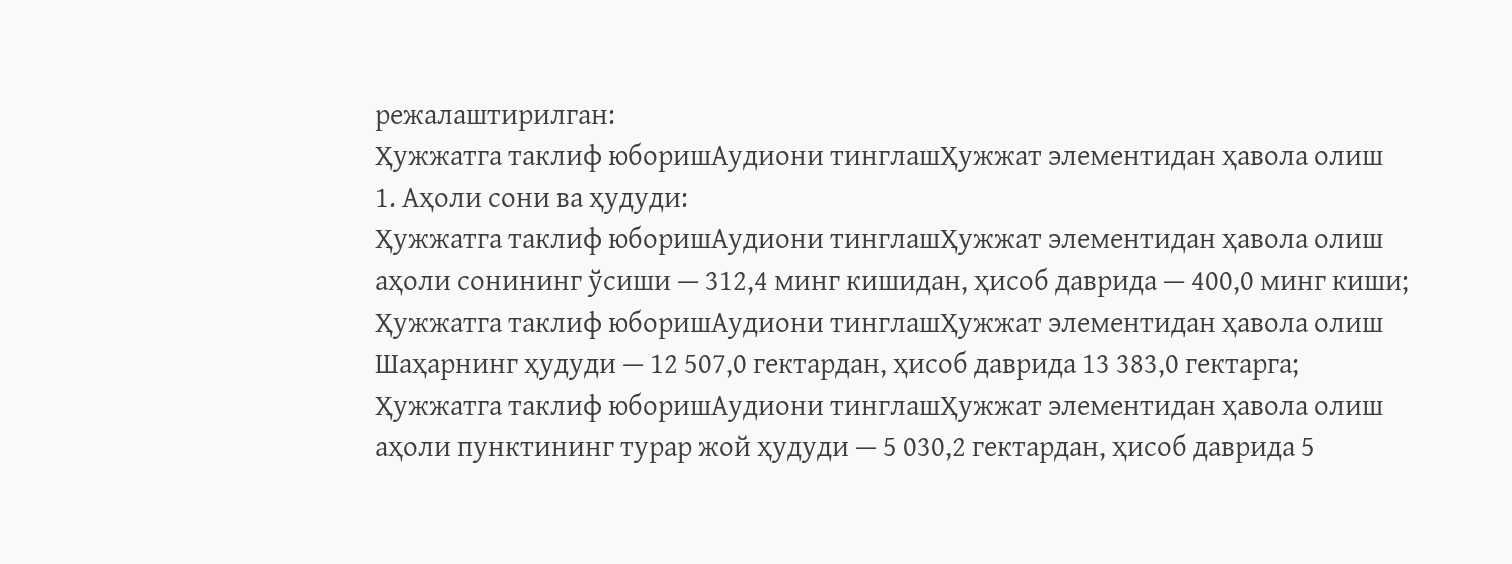режалаштирилган:
Ҳужжатга таклиф юборишАудиони тинглашҲужжат элементидан ҳавола олиш
1. Аҳоли сони ва ҳудуди:
Ҳужжатга таклиф юборишАудиони тинглашҲужжат элементидан ҳавола олиш
аҳоли сонининг ўсиши — 312,4 минг кишидан, ҳисоб даврида — 400,0 минг киши;
Ҳужжатга таклиф юборишАудиони тинглашҲужжат элементидан ҳавола олиш
Шаҳарнинг ҳудуди — 12 507,0 гектардан, ҳисоб даврида 13 383,0 гектарга;
Ҳужжатга таклиф юборишАудиони тинглашҲужжат элементидан ҳавола олиш
аҳоли пунктининг турар жой ҳудуди — 5 030,2 гектардан, ҳисоб даврида 5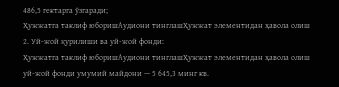486,5 гектарга ўзгаради;
Ҳужжатга таклиф юборишАудиони тинглашҲужжат элементидан ҳавола олиш
2. Уй-жой қурилиши ва уй-жой фонди:
Ҳужжатга таклиф юборишАудиони тинглашҲужжат элементидан ҳавола олиш
уй-жой фонди умумий майдони — 5 645,3 минг кв.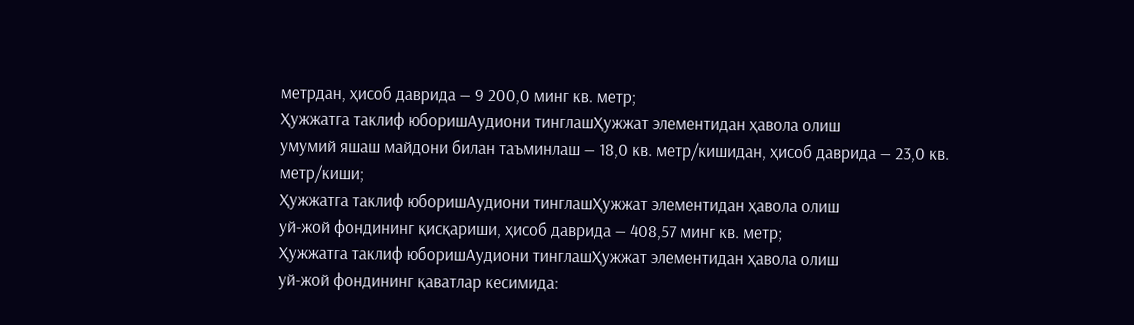метрдан, ҳисоб даврида — 9 200,0 минг кв. метр;
Ҳужжатга таклиф юборишАудиони тинглашҲужжат элементидан ҳавола олиш
умумий яшаш майдони билан таъминлаш — 18,0 кв. метр/кишидан, ҳисоб даврида — 23,0 кв. метр/киши;
Ҳужжатга таклиф юборишАудиони тинглашҲужжат элементидан ҳавола олиш
уй-жой фондининг қисқариши, ҳисоб даврида — 408,57 минг кв. метр;
Ҳужжатга таклиф юборишАудиони тинглашҲужжат элементидан ҳавола олиш
уй-жой фондининг қаватлар кесимида: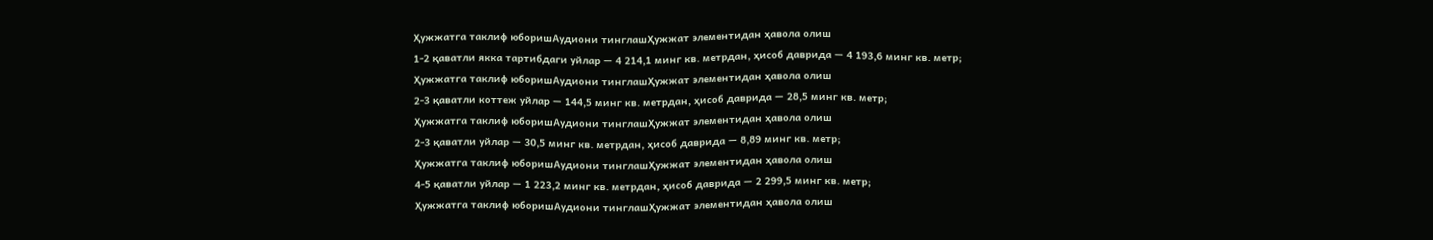Ҳужжатга таклиф юборишАудиони тинглашҲужжат элементидан ҳавола олиш
1-2 қаватли якка тартибдаги уйлар — 4 214,1 минг кв. метрдан, ҳисоб даврида — 4 193,6 минг кв. метр;
Ҳужжатга таклиф юборишАудиони тинглашҲужжат элементидан ҳавола олиш
2-3 қаватли коттеж уйлар — 144,5 минг кв. метрдан, ҳисоб даврида — 28,5 минг кв. метр;
Ҳужжатга таклиф юборишАудиони тинглашҲужжат элементидан ҳавола олиш
2-3 қаватли уйлар — 30,5 минг кв. метрдан, ҳисоб даврида — 8,89 минг кв. метр;
Ҳужжатга таклиф юборишАудиони тинглашҲужжат элементидан ҳавола олиш
4-5 қаватли уйлар — 1 223,2 минг кв. метрдан, ҳисоб даврида — 2 299,5 минг кв. метр;
Ҳужжатга таклиф юборишАудиони тинглашҲужжат элементидан ҳавола олиш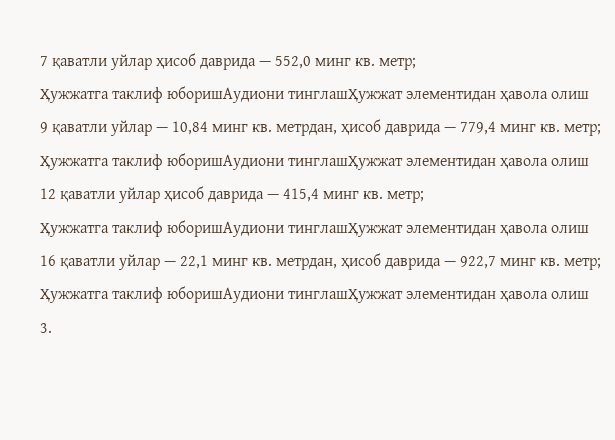7 қаватли уйлар ҳисоб даврида — 552,0 минг кв. метр;
Ҳужжатга таклиф юборишАудиони тинглашҲужжат элементидан ҳавола олиш
9 қаватли уйлар — 10,84 минг кв. метрдан, ҳисоб даврида — 779,4 минг кв. метр;
Ҳужжатга таклиф юборишАудиони тинглашҲужжат элементидан ҳавола олиш
12 қаватли уйлар ҳисоб даврида — 415,4 минг кв. метр;
Ҳужжатга таклиф юборишАудиони тинглашҲужжат элементидан ҳавола олиш
16 қаватли уйлар — 22,1 минг кв. метрдан, ҳисоб даврида — 922,7 минг кв. метр;
Ҳужжатга таклиф юборишАудиони тинглашҲужжат элементидан ҳавола олиш
3.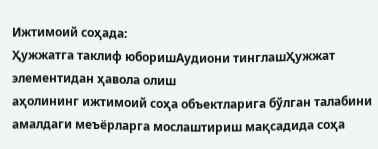Ижтимоий соҳада:
Ҳужжатга таклиф юборишАудиони тинглашҲужжат элементидан ҳавола олиш
аҳолининг ижтимоий соҳа объектларига бўлган талабини амалдаги меъёрларга мослаштириш мақсадида соҳа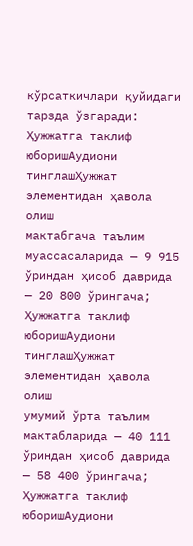кўрсаткичлари қуйидаги тарзда ўзгаради:
Ҳужжатга таклиф юборишАудиони тинглашҲужжат элементидан ҳавола олиш
мактабгача таълим муассасаларида — 9 915 ўриндан ҳисоб даврида — 20 800 ўрингача;
Ҳужжатга таклиф юборишАудиони тинглашҲужжат элементидан ҳавола олиш
умумий ўрта таълим мактабларида — 40 111 ўриндан ҳисоб даврида — 58 400 ўрингача;
Ҳужжатга таклиф юборишАудиони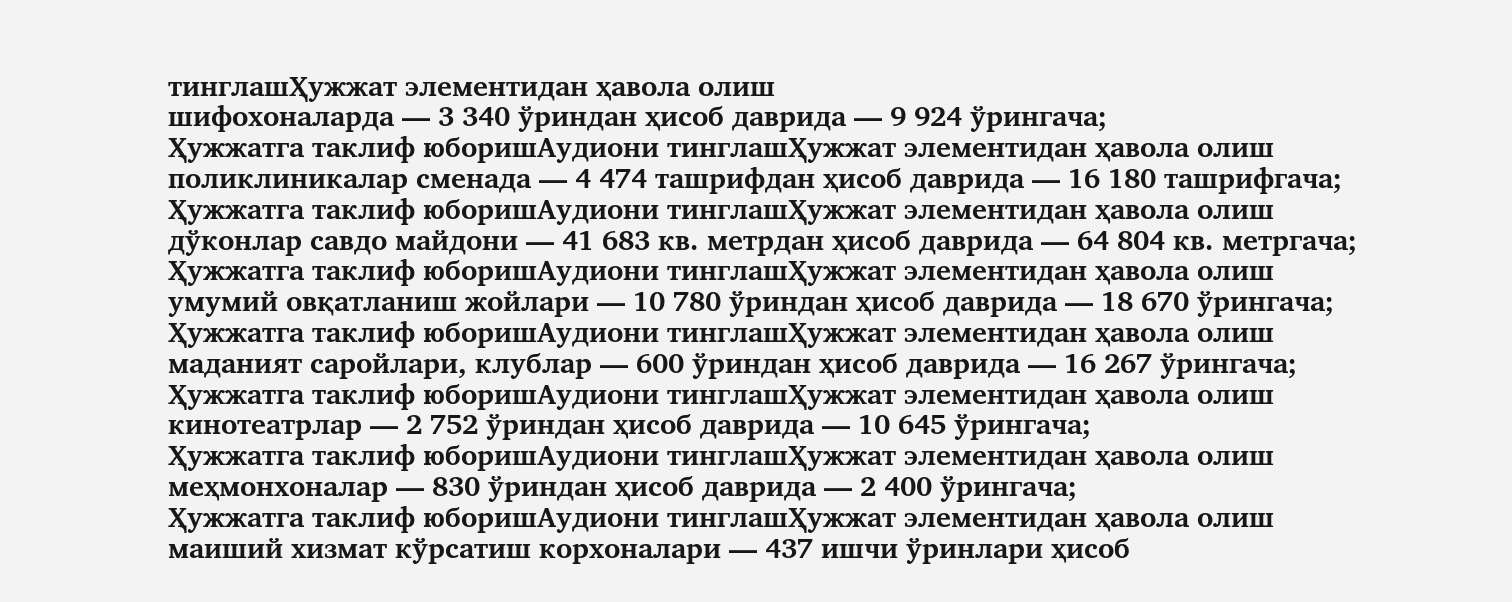тинглашҲужжат элементидан ҳавола олиш
шифохоналарда — 3 340 ўриндан ҳисоб даврида — 9 924 ўрингача;
Ҳужжатга таклиф юборишАудиони тинглашҲужжат элементидан ҳавола олиш
поликлиникалар сменада — 4 474 ташрифдан ҳисоб даврида — 16 180 ташрифгача;
Ҳужжатга таклиф юборишАудиони тинглашҲужжат элементидан ҳавола олиш
дўконлар савдо майдони — 41 683 кв. метрдан ҳисоб даврида — 64 804 кв. метргача;
Ҳужжатга таклиф юборишАудиони тинглашҲужжат элементидан ҳавола олиш
умумий овқатланиш жойлари — 10 780 ўриндан ҳисоб даврида — 18 670 ўрингача;
Ҳужжатга таклиф юборишАудиони тинглашҲужжат элементидан ҳавола олиш
маданият саройлари, клублар — 600 ўриндан ҳисоб даврида — 16 267 ўрингача;
Ҳужжатга таклиф юборишАудиони тинглашҲужжат элементидан ҳавола олиш
кинотеатрлар — 2 752 ўриндан ҳисоб даврида — 10 645 ўрингача;
Ҳужжатга таклиф юборишАудиони тинглашҲужжат элементидан ҳавола олиш
меҳмонхоналар — 830 ўриндан ҳисоб даврида — 2 400 ўрингача;
Ҳужжатга таклиф юборишАудиони тинглашҲужжат элементидан ҳавола олиш
маиший хизмат кўрсатиш корхоналари — 437 ишчи ўринлари ҳисоб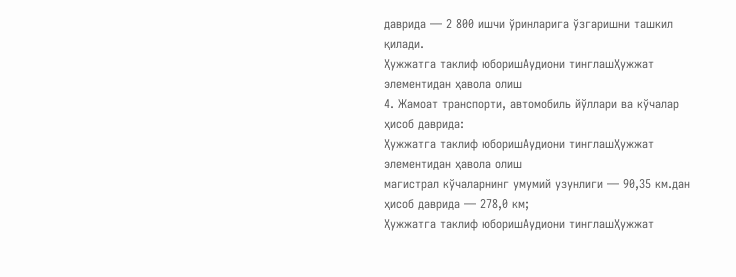даврида — 2 800 ишчи ўринларига ўзгаришни ташкил қилади.
Ҳужжатга таклиф юборишАудиони тинглашҲужжат элементидан ҳавола олиш
4. Жамоат транспорти, автомобиль йўллари ва кўчалар ҳисоб даврида:
Ҳужжатга таклиф юборишАудиони тинглашҲужжат элементидан ҳавола олиш
магистрал кўчаларнинг умумий узунлиги — 90,35 км.дан ҳисоб даврида — 278,0 км;
Ҳужжатга таклиф юборишАудиони тинглашҲужжат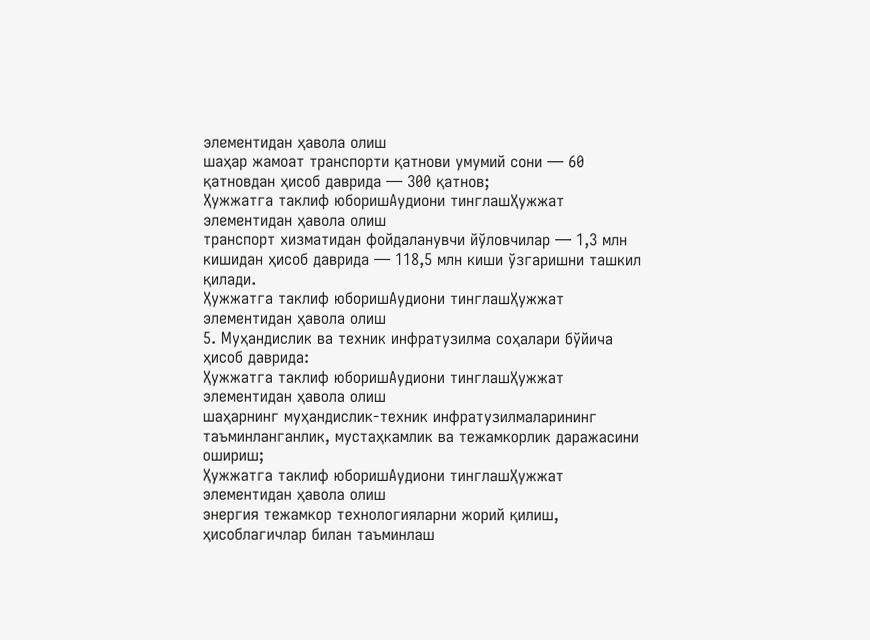элементидан ҳавола олиш
шаҳар жамоат транспорти қатнови умумий сони — 60 қатновдан ҳисоб даврида — 300 қатнов;
Ҳужжатга таклиф юборишАудиони тинглашҲужжат элементидан ҳавола олиш
транспорт хизматидан фойдаланувчи йўловчилар — 1,3 млн кишидан ҳисоб даврида — 118,5 млн киши ўзгаришни ташкил қилади.
Ҳужжатга таклиф юборишАудиони тинглашҲужжат элементидан ҳавола олиш
5. Муҳандислик ва техник инфратузилма соҳалари бўйича ҳисоб даврида:
Ҳужжатга таклиф юборишАудиони тинглашҲужжат элементидан ҳавола олиш
шаҳарнинг муҳандислик-техник инфратузилмаларининг таъминланганлик, мустаҳкамлик ва тежамкорлик даражасини ошириш;
Ҳужжатга таклиф юборишАудиони тинглашҲужжат элементидан ҳавола олиш
энергия тежамкор технологияларни жорий қилиш, ҳисоблагичлар билан таъминлаш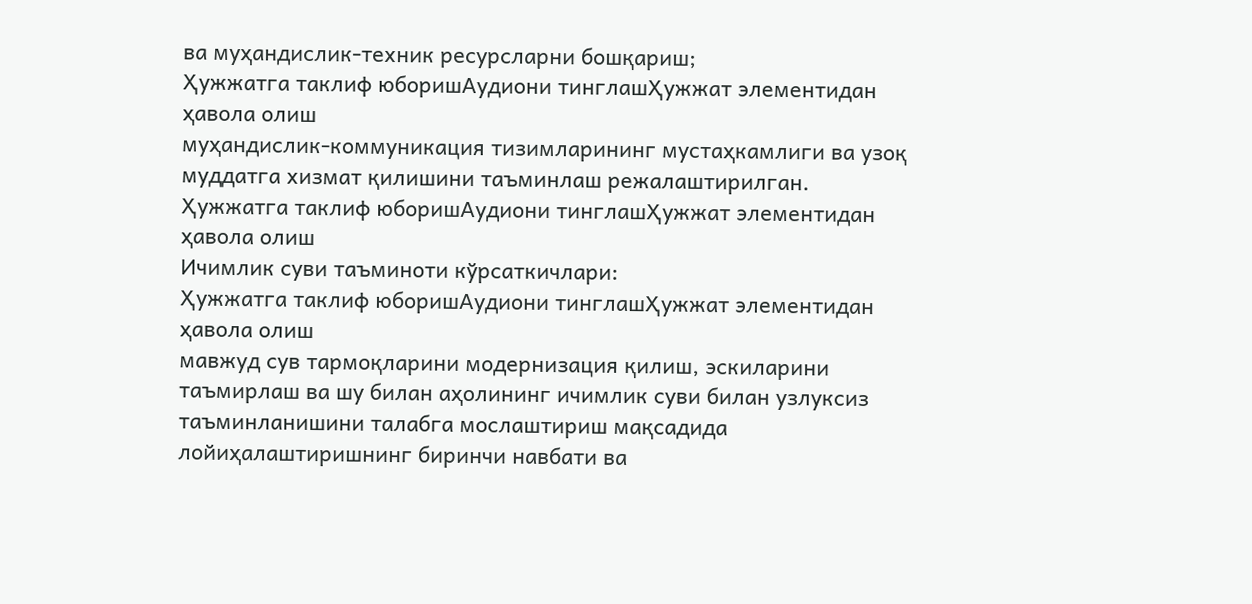ва муҳандислик-техник ресурсларни бошқариш;
Ҳужжатга таклиф юборишАудиони тинглашҲужжат элементидан ҳавола олиш
муҳандислик-коммуникация тизимларининг мустаҳкамлиги ва узоқ муддатга хизмат қилишини таъминлаш режалаштирилган.
Ҳужжатга таклиф юборишАудиони тинглашҲужжат элементидан ҳавола олиш
Ичимлик суви таъминоти кўрсаткичлари:
Ҳужжатга таклиф юборишАудиони тинглашҲужжат элементидан ҳавола олиш
мавжуд сув тармоқларини модернизация қилиш, эскиларини таъмирлаш ва шу билан аҳолининг ичимлик суви билан узлуксиз таъминланишини талабга мослаштириш мақсадида лойиҳалаштиришнинг биринчи навбати ва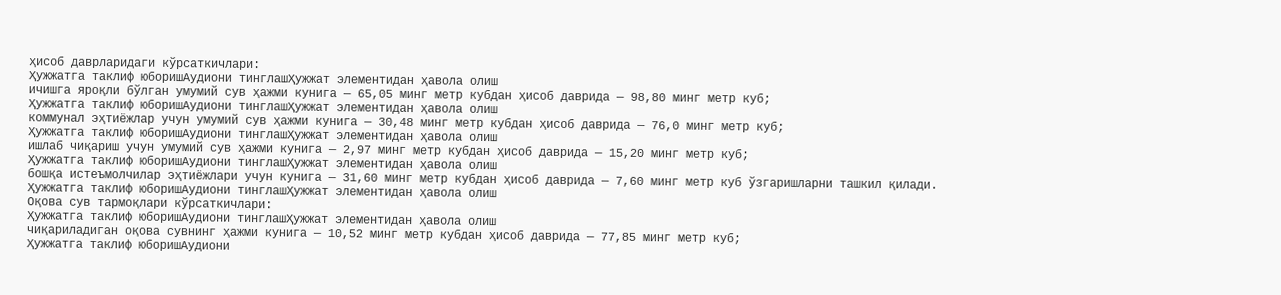ҳисоб даврларидаги кўрсаткичлари:
Ҳужжатга таклиф юборишАудиони тинглашҲужжат элементидан ҳавола олиш
ичишга яроқли бўлган умумий сув ҳажми кунига — 65,05 минг метр кубдан ҳисоб даврида — 98,80 минг метр куб;
Ҳужжатга таклиф юборишАудиони тинглашҲужжат элементидан ҳавола олиш
коммунал эҳтиёжлар учун умумий сув ҳажми кунига — 30,48 минг метр кубдан ҳисоб даврида — 76,0 минг метр куб;
Ҳужжатга таклиф юборишАудиони тинглашҲужжат элементидан ҳавола олиш
ишлаб чиқариш учун умумий сув ҳажми кунига — 2,97 минг метр кубдан ҳисоб даврида — 15,20 минг метр куб;
Ҳужжатга таклиф юборишАудиони тинглашҲужжат элементидан ҳавола олиш
бошқа истеъмолчилар эҳтиёжлари учун кунига — 31,60 минг метр кубдан ҳисоб даврида — 7,60 минг метр куб ўзгаришларни ташкил қилади.
Ҳужжатга таклиф юборишАудиони тинглашҲужжат элементидан ҳавола олиш
Оқова сув тармоқлари кўрсаткичлари:
Ҳужжатга таклиф юборишАудиони тинглашҲужжат элементидан ҳавола олиш
чиқариладиган оқова сувнинг ҳажми кунига — 10,52 минг метр кубдан ҳисоб даврида — 77,85 минг метр куб;
Ҳужжатга таклиф юборишАудиони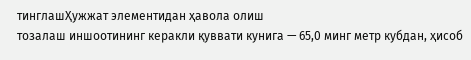тинглашҲужжат элементидан ҳавола олиш
тозалаш иншоотининг керакли қуввати кунига — 65,0 минг метр кубдан, ҳисоб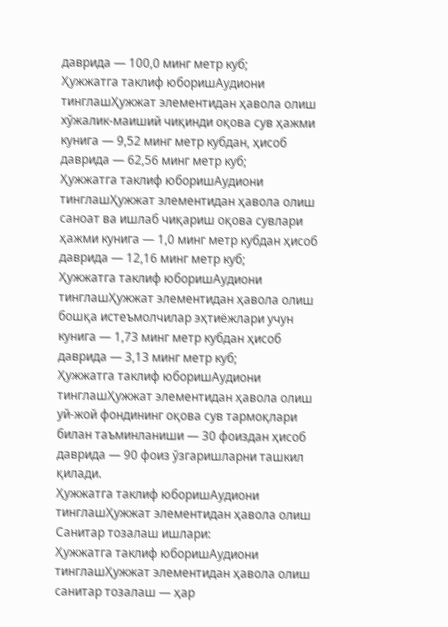даврида — 100,0 минг метр куб;
Ҳужжатга таклиф юборишАудиони тинглашҲужжат элементидан ҳавола олиш
хўжалик-маиший чиқинди оқова сув ҳажми кунига — 9,52 минг метр кубдан, ҳисоб даврида — 62,56 минг метр куб;
Ҳужжатга таклиф юборишАудиони тинглашҲужжат элементидан ҳавола олиш
саноат ва ишлаб чиқариш оқова сувлари ҳажми кунига — 1,0 минг метр кубдан ҳисоб даврида — 12,16 минг метр куб;
Ҳужжатга таклиф юборишАудиони тинглашҲужжат элементидан ҳавола олиш
бошқа истеъмолчилар эҳтиёжлари учун кунига — 1,73 минг метр кубдан ҳисоб даврида — 3,13 минг метр куб;
Ҳужжатга таклиф юборишАудиони тинглашҲужжат элементидан ҳавола олиш
уй-жой фондининг оқова сув тармоқлари билан таъминланиши — 30 фоиздан ҳисоб даврида — 90 фоиз ўзгаришларни ташкил қилади.
Ҳужжатга таклиф юборишАудиони тинглашҲужжат элементидан ҳавола олиш
Санитар тозалаш ишлари:
Ҳужжатга таклиф юборишАудиони тинглашҲужжат элементидан ҳавола олиш
санитар тозалаш — ҳар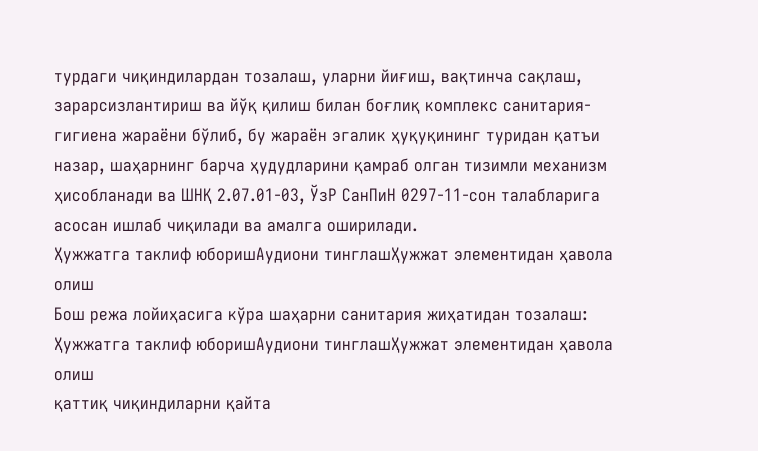турдаги чиқиндилардан тозалаш, уларни йиғиш, вақтинча сақлаш, зарарсизлантириш ва йўқ қилиш билан боғлиқ комплекс санитария-гигиена жараёни бўлиб, бу жараён эгалик ҳуқуқининг туридан қатъи назар, шаҳарнинг барча ҳудудларини қамраб олган тизимли механизм ҳисобланади ва ШНҚ 2.07.01-03, ЎзР СанПиН 0297-11-сон талабларига асосан ишлаб чиқилади ва амалга оширилади.
Ҳужжатга таклиф юборишАудиони тинглашҲужжат элементидан ҳавола олиш
Бош режа лойиҳасига кўра шаҳарни санитария жиҳатидан тозалаш:
Ҳужжатга таклиф юборишАудиони тинглашҲужжат элементидан ҳавола олиш
қаттиқ чиқиндиларни қайта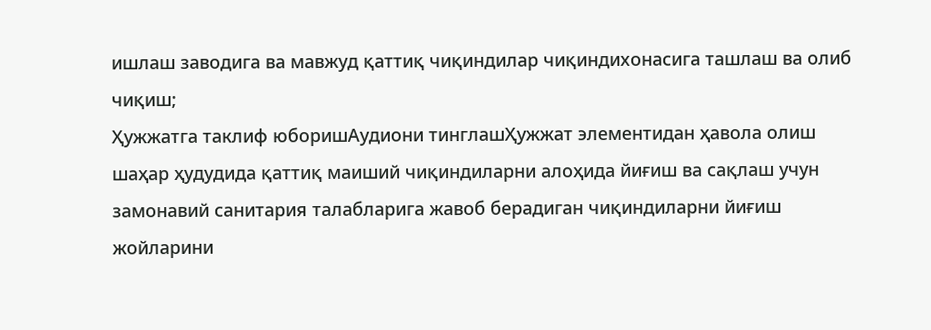ишлаш заводига ва мавжуд қаттиқ чиқиндилар чиқиндихонасига ташлаш ва олиб чиқиш;
Ҳужжатга таклиф юборишАудиони тинглашҲужжат элементидан ҳавола олиш
шаҳар ҳудудида қаттиқ маиший чиқиндиларни алоҳида йиғиш ва сақлаш учун замонавий санитария талабларига жавоб берадиган чиқиндиларни йиғиш жойларини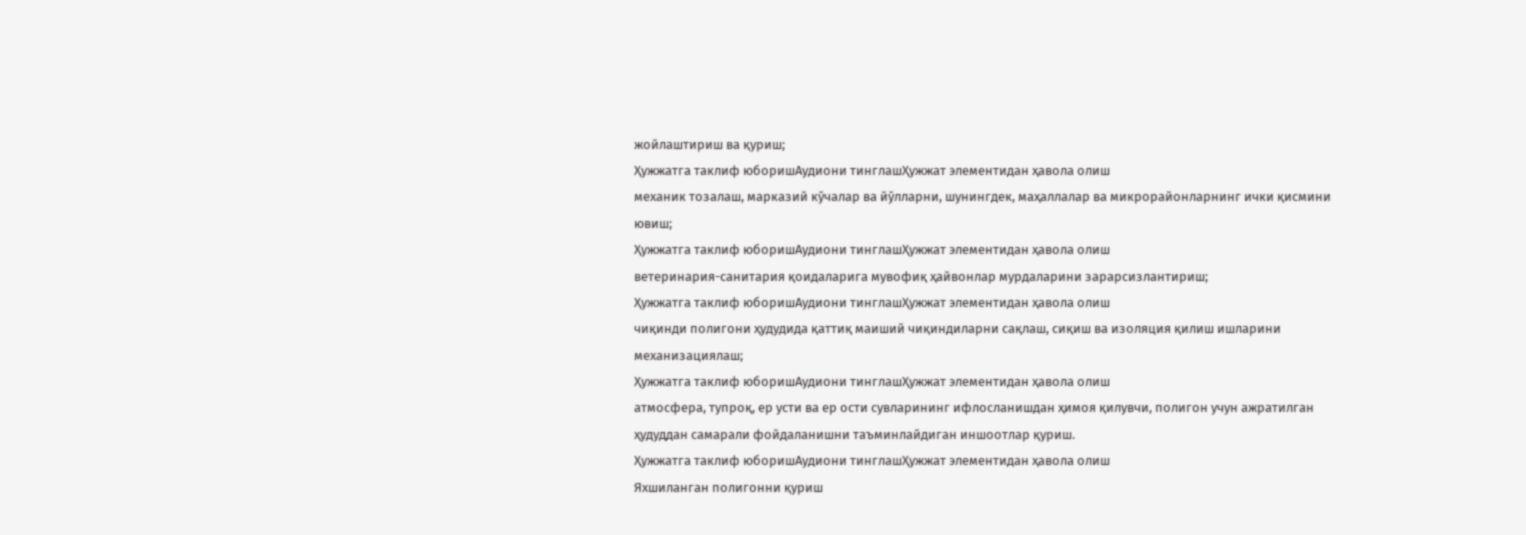жойлаштириш ва қуриш;
Ҳужжатга таклиф юборишАудиони тинглашҲужжат элементидан ҳавола олиш
механик тозалаш, марказий кўчалар ва йўлларни, шунингдек, маҳаллалар ва микрорайонларнинг ички қисмини ювиш;
Ҳужжатга таклиф юборишАудиони тинглашҲужжат элементидан ҳавола олиш
ветеринария-санитария қоидаларига мувофиқ ҳайвонлар мурдаларини зарарсизлантириш;
Ҳужжатга таклиф юборишАудиони тинглашҲужжат элементидан ҳавола олиш
чиқинди полигони ҳудудида қаттиқ маиший чиқиндиларни сақлаш, сиқиш ва изоляция қилиш ишларини механизациялаш;
Ҳужжатга таклиф юборишАудиони тинглашҲужжат элементидан ҳавола олиш
атмосфера, тупроқ, ер усти ва ер ости сувларининг ифлосланишдан ҳимоя қилувчи, полигон учун ажратилган ҳудуддан самарали фойдаланишни таъминлайдиган иншоотлар қуриш.
Ҳужжатга таклиф юборишАудиони тинглашҲужжат элементидан ҳавола олиш
Яхшиланган полигонни қуриш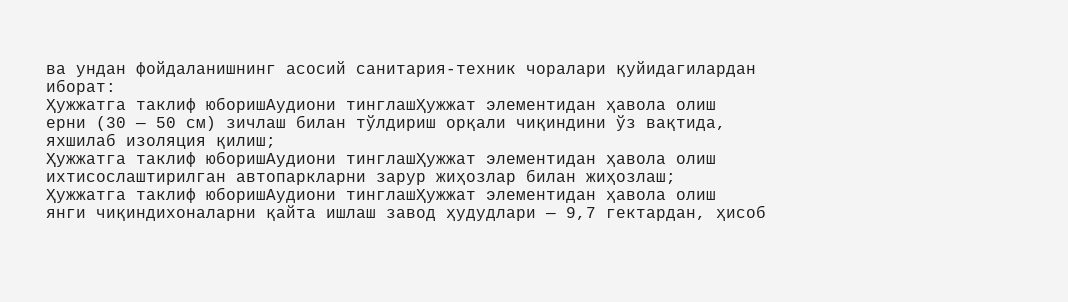ва ундан фойдаланишнинг асосий санитария-техник чоралари қуйидагилардан иборат:
Ҳужжатга таклиф юборишАудиони тинглашҲужжат элементидан ҳавола олиш
ерни (30 — 50 см) зичлаш билан тўлдириш орқали чиқиндини ўз вақтида, яхшилаб изоляция қилиш;
Ҳужжатга таклиф юборишАудиони тинглашҲужжат элементидан ҳавола олиш
ихтисослаштирилган автопаркларни зарур жиҳозлар билан жиҳозлаш;
Ҳужжатга таклиф юборишАудиони тинглашҲужжат элементидан ҳавола олиш
янги чиқиндихоналарни қайта ишлаш завод ҳудудлари — 9,7 гектардан, ҳисоб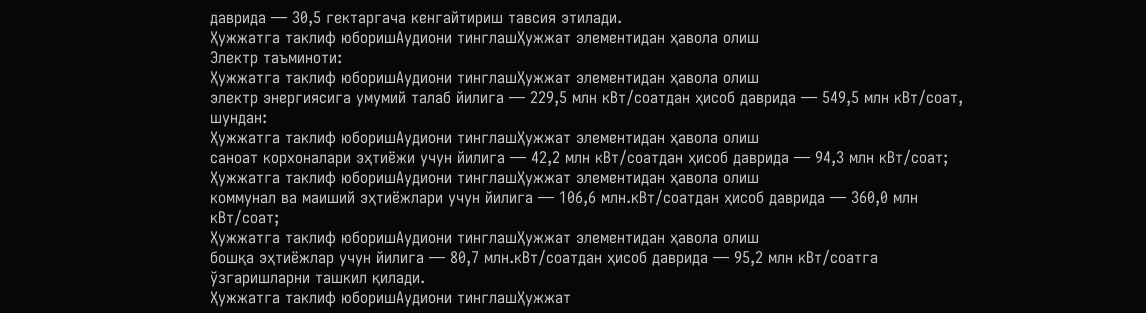даврида — 30,5 гектаргача кенгайтириш тавсия этилади.
Ҳужжатга таклиф юборишАудиони тинглашҲужжат элементидан ҳавола олиш
Электр таъминоти:
Ҳужжатга таклиф юборишАудиони тинглашҲужжат элементидан ҳавола олиш
электр энергиясига умумий талаб йилига — 229,5 млн кВт/соатдан ҳисоб даврида — 549,5 млн кВт/соат, шундан:
Ҳужжатга таклиф юборишАудиони тинглашҲужжат элементидан ҳавола олиш
саноат корхоналари эҳтиёжи учун йилига — 42,2 млн кВт/соатдан ҳисоб даврида — 94,3 млн кВт/соат;
Ҳужжатга таклиф юборишАудиони тинглашҲужжат элементидан ҳавола олиш
коммунал ва маиший эҳтиёжлари учун йилига — 106,6 млн.кВт/соатдан ҳисоб даврида — 360,0 млн кВт/соат;
Ҳужжатга таклиф юборишАудиони тинглашҲужжат элементидан ҳавола олиш
бошқа эҳтиёжлар учун йилига — 80,7 млн.кВт/соатдан ҳисоб даврида — 95,2 млн кВт/соатга ўзгаришларни ташкил қилади.
Ҳужжатга таклиф юборишАудиони тинглашҲужжат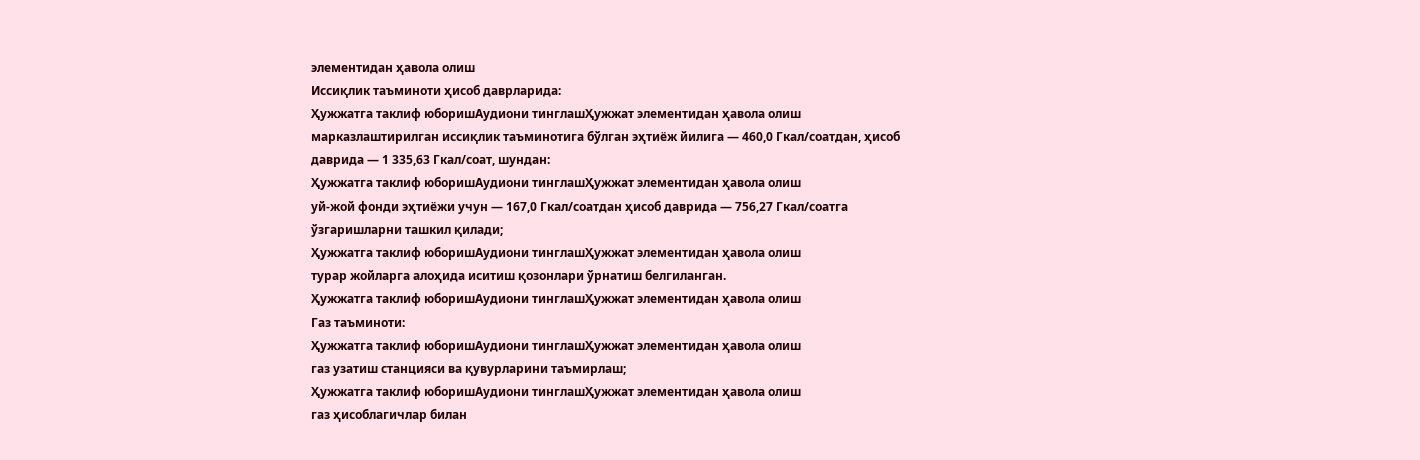элементидан ҳавола олиш
Иссиқлик таъминоти ҳисоб даврларида:
Ҳужжатга таклиф юборишАудиони тинглашҲужжат элементидан ҳавола олиш
марказлаштирилган иссиқлик таъминотига бўлган эҳтиёж йилига — 460,0 Гкал/соатдан, ҳисоб даврида — 1 335,63 Гкал/соат, шундан:
Ҳужжатга таклиф юборишАудиони тинглашҲужжат элементидан ҳавола олиш
уй-жой фонди эҳтиёжи учун — 167,0 Гкал/соатдан ҳисоб даврида — 756,27 Гкал/соатга ўзгаришларни ташкил қилади;
Ҳужжатга таклиф юборишАудиони тинглашҲужжат элементидан ҳавола олиш
турар жойларга алоҳида иситиш қозонлари ўрнатиш белгиланган.
Ҳужжатга таклиф юборишАудиони тинглашҲужжат элементидан ҳавола олиш
Газ таъминоти:
Ҳужжатга таклиф юборишАудиони тинглашҲужжат элементидан ҳавола олиш
газ узатиш станцияси ва қувурларини таъмирлаш;
Ҳужжатга таклиф юборишАудиони тинглашҲужжат элементидан ҳавола олиш
газ ҳисоблагичлар билан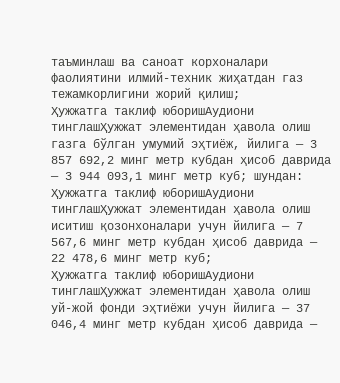таъминлаш ва саноат корхоналари фаолиятини илмий-техник жиҳатдан газ тежамкорлигини жорий қилиш;
Ҳужжатга таклиф юборишАудиони тинглашҲужжат элементидан ҳавола олиш
газга бўлган умумий эҳтиёж, йилига — 3 857 692,2 минг метр кубдан ҳисоб даврида — 3 944 093,1 минг метр куб; шундан:
Ҳужжатга таклиф юборишАудиони тинглашҲужжат элементидан ҳавола олиш
иситиш қозонхоналари учун йилига — 7 567,6 минг метр кубдан ҳисоб даврида — 22 478,6 минг метр куб;
Ҳужжатга таклиф юборишАудиони тинглашҲужжат элементидан ҳавола олиш
уй-жой фонди эҳтиёжи учун йилига — 37 046,4 минг метр кубдан ҳисоб даврида —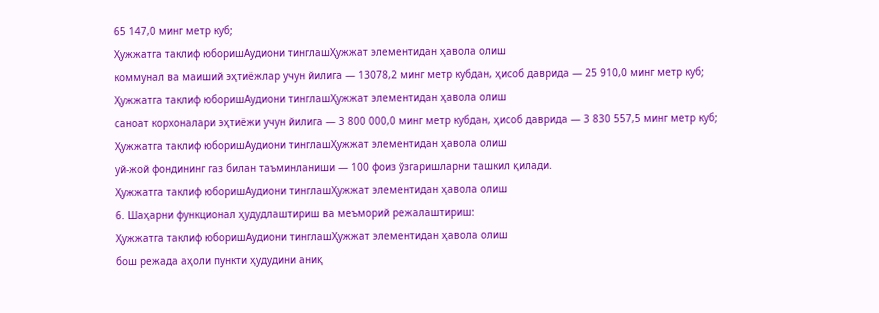65 147,0 минг метр куб;
Ҳужжатга таклиф юборишАудиони тинглашҲужжат элементидан ҳавола олиш
коммунал ва маиший эҳтиёжлар учун йилига — 13078,2 минг метр кубдан, ҳисоб даврида — 25 910,0 минг метр куб;
Ҳужжатга таклиф юборишАудиони тинглашҲужжат элементидан ҳавола олиш
саноат корхоналари эҳтиёжи учун йилига — 3 800 000,0 минг метр кубдан, ҳисоб даврида — 3 830 557,5 минг метр куб;
Ҳужжатга таклиф юборишАудиони тинглашҲужжат элементидан ҳавола олиш
уй-жой фондининг газ билан таъминланиши — 100 фоиз ўзгаришларни ташкил қилади.
Ҳужжатга таклиф юборишАудиони тинглашҲужжат элементидан ҳавола олиш
6. Шаҳарни функционал ҳудудлаштириш ва меъморий режалаштириш:
Ҳужжатга таклиф юборишАудиони тинглашҲужжат элементидан ҳавола олиш
бош режада аҳоли пункти ҳудудини аниқ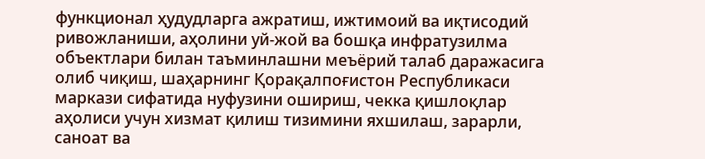функционал ҳудудларга ажратиш, ижтимоий ва иқтисодий ривожланиши, аҳолини уй-жой ва бошқа инфратузилма объектлари билан таъминлашни меъёрий талаб даражасига олиб чиқиш, шаҳарнинг Қорақалпоғистон Республикаси маркази сифатида нуфузини ошириш, чекка қишлоқлар аҳолиси учун хизмат қилиш тизимини яхшилаш, зарарли, саноат ва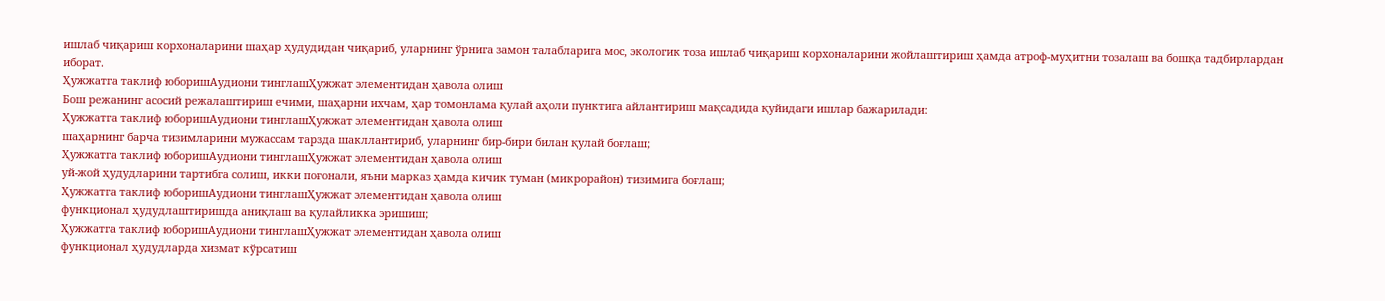ишлаб чиқариш корхоналарини шаҳар ҳудудидан чиқариб, уларнинг ўрнига замон талабларига мос, экологик тоза ишлаб чиқариш корхоналарини жойлаштириш ҳамда атроф-муҳитни тозалаш ва бошқа тадбирлардан иборат.
Ҳужжатга таклиф юборишАудиони тинглашҲужжат элементидан ҳавола олиш
Бош режанинг асосий режалаштириш ечими, шаҳарни ихчам, ҳар томонлама қулай аҳоли пунктига айлантириш мақсадида қуйидаги ишлар бажарилади:
Ҳужжатга таклиф юборишАудиони тинглашҲужжат элементидан ҳавола олиш
шаҳарнинг барча тизимларини мужассам тарзда шакллантириб, уларнинг бир-бири билан қулай боғлаш;
Ҳужжатга таклиф юборишАудиони тинглашҲужжат элементидан ҳавола олиш
уй-жой ҳудудларини тартибга солиш, икки поғонали, яъни марказ ҳамда кичик туман (микрорайон) тизимига боғлаш;
Ҳужжатга таклиф юборишАудиони тинглашҲужжат элементидан ҳавола олиш
функционал ҳудудлаштиришда аниқлаш ва қулайликка эришиш;
Ҳужжатга таклиф юборишАудиони тинглашҲужжат элементидан ҳавола олиш
функционал ҳудудларда хизмат кўрсатиш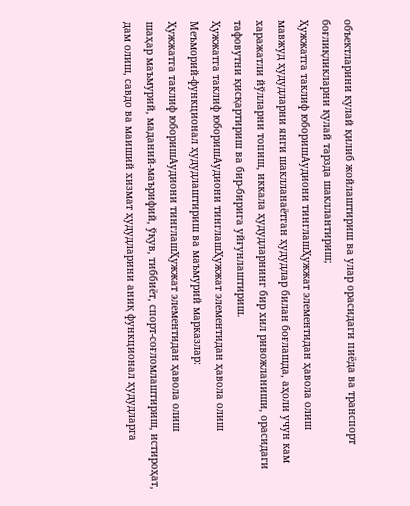объектларини қулай қилиб жойлаштириш ва улар орасидаги пиёда ва транспорт боғлиқликларни қулай тарзда шакллантириш;
Ҳужжатга таклиф юборишАудиони тинглашҲужжат элементидан ҳавола олиш
мавжуд ҳудудларни янги шаклланаётган ҳудудлар билан боғлашда, аҳоли учун кам харажатли йўлларни топиш, иккала ҳудудларнинг бир хил ривожланиши, орасидаги тафовутни қисқартириш ва бир-бирига уйғунлаштириш.
Ҳужжатга таклиф юборишАудиони тинглашҲужжат элементидан ҳавола олиш
Меъморий-функционал ҳудудлаштириш ва маъмурий марказлар:
Ҳужжатга таклиф юборишАудиони тинглашҲужжат элементидан ҳавола олиш
шаҳар маъмурий, маданий-маърифий, ўқув, тиббиёт, спорт-соғломлаштириш, истироҳат, дам олиш, савдо ва маиший хизмат ҳудудларини аниқ функционал ҳудудларга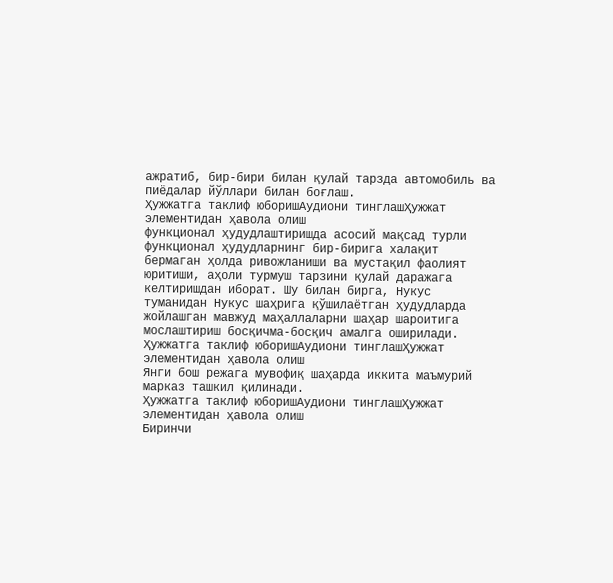ажратиб, бир-бири билан қулай тарзда автомобиль ва пиёдалар йўллари билан боғлаш.
Ҳужжатга таклиф юборишАудиони тинглашҲужжат элементидан ҳавола олиш
функционал ҳудудлаштиришда асосий мақсад турли функционал ҳудудларнинг бир-бирига халақит бермаган ҳолда ривожланиши ва мустақил фаолият юритиши, аҳоли турмуш тарзини қулай даражага келтиришдан иборат. Шу билан бирга, Нукус туманидан Нукус шаҳрига қўшилаётган ҳудудларда жойлашган мавжуд маҳаллаларни шаҳар шароитига мослаштириш босқичма-босқич амалга оширилади.
Ҳужжатга таклиф юборишАудиони тинглашҲужжат элементидан ҳавола олиш
Янги бош режага мувофиқ шаҳарда иккита маъмурий марказ ташкил қилинади.
Ҳужжатга таклиф юборишАудиони тинглашҲужжат элементидан ҳавола олиш
Биринчи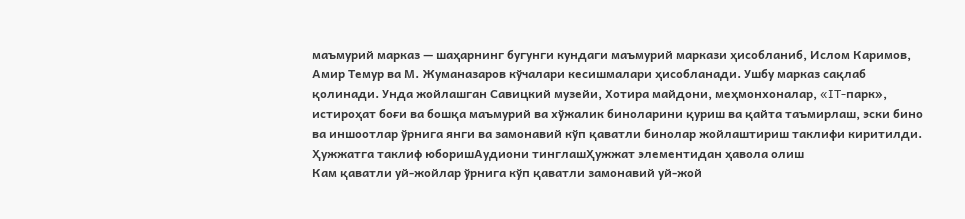маъмурий марказ — шаҳарнинг бугунги кундаги маъмурий маркази ҳисобланиб, Ислом Каримов, Амир Темур ва М. Жуманазаров кўчалари кесишмалари ҳисобланади. Ушбу марказ сақлаб қолинади. Унда жойлашган Савицкий музейи, Хотира майдони, меҳмонхоналар, «IT-парк», истироҳат боғи ва бошқа маъмурий ва хўжалик биноларини қуриш ва қайта таъмирлаш, эски бино ва иншоотлар ўрнига янги ва замонавий кўп қаватли бинолар жойлаштириш таклифи киритилди.
Ҳужжатга таклиф юборишАудиони тинглашҲужжат элементидан ҳавола олиш
Кам қаватли уй-жойлар ўрнига кўп қаватли замонавий уй-жой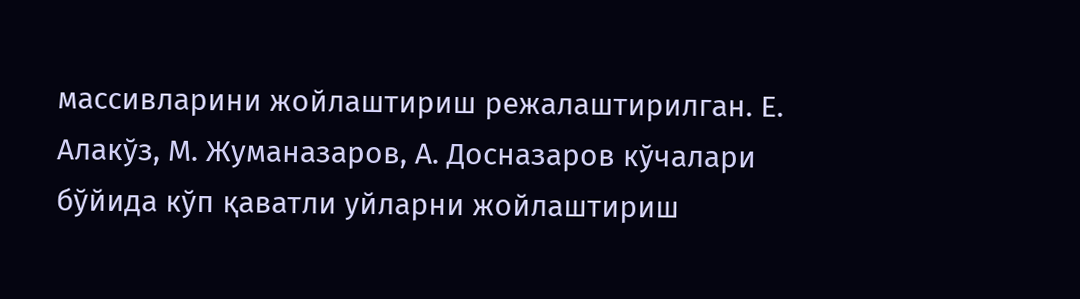массивларини жойлаштириш режалаштирилган. Е. Алакўз, М. Жуманазаров, А. Досназаров кўчалари бўйида кўп қаватли уйларни жойлаштириш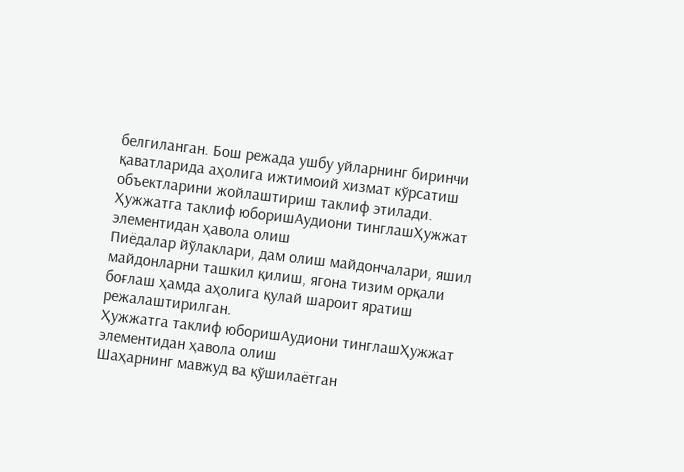белгиланган. Бош режада ушбу уйларнинг биринчи қаватларида аҳолига ижтимоий хизмат кўрсатиш объектларини жойлаштириш таклиф этилади.
Ҳужжатга таклиф юборишАудиони тинглашҲужжат элементидан ҳавола олиш
Пиёдалар йўлаклари, дам олиш майдончалари, яшил майдонларни ташкил қилиш, ягона тизим орқали боғлаш ҳамда аҳолига қулай шароит яратиш режалаштирилган.
Ҳужжатга таклиф юборишАудиони тинглашҲужжат элементидан ҳавола олиш
Шаҳарнинг мавжуд ва қўшилаётган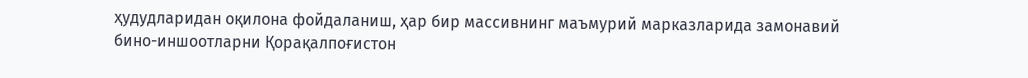ҳудудларидан оқилона фойдаланиш, ҳар бир массивнинг маъмурий марказларида замонавий бино-иншоотларни Қорақалпоғистон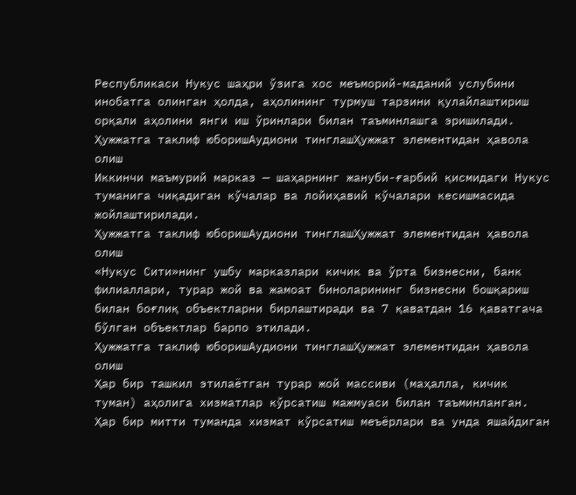Республикаси Нукус шаҳри ўзига хос меъморий-маданий услубини инобатга олинган ҳолда, аҳолининг турмуш тарзини қулайлаштириш орқали аҳолини янги иш ўринлари билан таъминлашга эришилади.
Ҳужжатга таклиф юборишАудиони тинглашҲужжат элементидан ҳавола олиш
Иккинчи маъмурий марказ — шаҳарнинг жануби-ғарбий қисмидаги Нукус туманига чиқадиган кўчалар ва лойиҳавий кўчалари кесишмасида жойлаштирилади.
Ҳужжатга таклиф юборишАудиони тинглашҲужжат элементидан ҳавола олиш
«Нукус Сити»нинг ушбу марказлари кичик ва ўрта бизнесни, банк филиаллари, турар жой ва жамоат биноларининг бизнесни бошқариш билан боғлиқ объектларни бирлаштиради ва 7 қаватдан 16 қаватгача бўлган объектлар барпо этилади.
Ҳужжатга таклиф юборишАудиони тинглашҲужжат элементидан ҳавола олиш
Ҳар бир ташкил этилаётган турар жой массиви (маҳалла, кичик туман) аҳолига хизматлар кўрсатиш мажмуаси билан таъминланган. Ҳар бир митти туманда хизмат кўрсатиш меъёрлари ва унда яшайдиган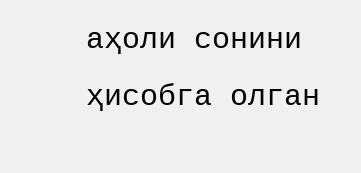аҳоли сонини ҳисобга олган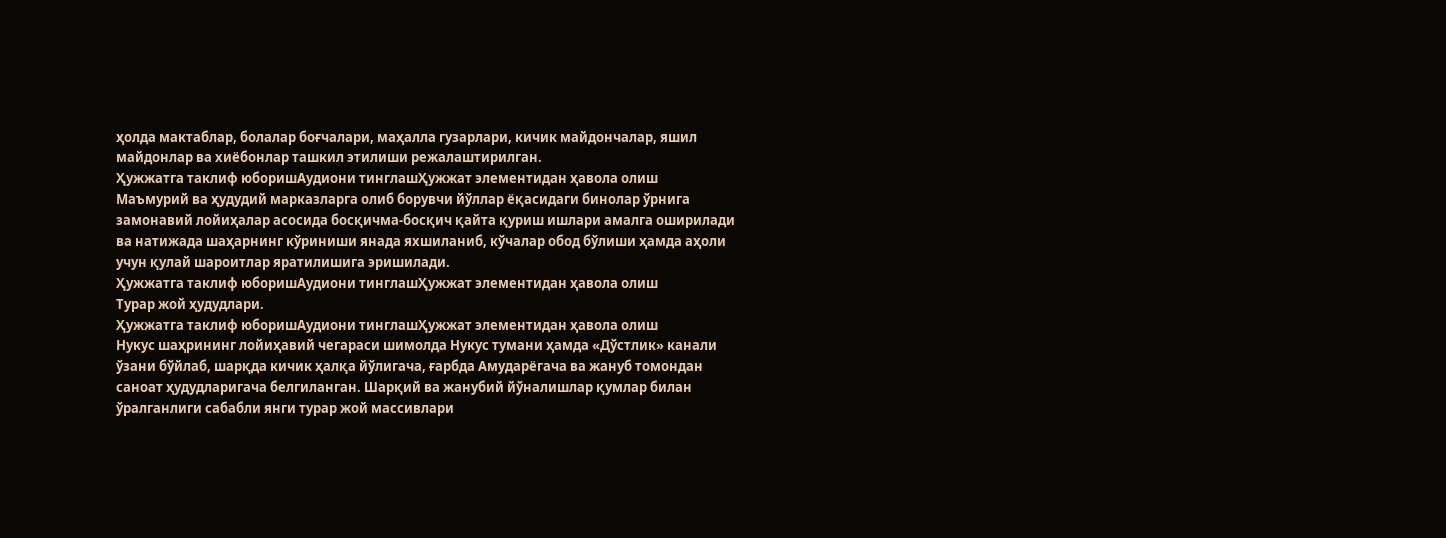ҳолда мактаблар, болалар боғчалари, маҳалла гузарлари, кичик майдончалар, яшил майдонлар ва хиёбонлар ташкил этилиши режалаштирилган.
Ҳужжатга таклиф юборишАудиони тинглашҲужжат элементидан ҳавола олиш
Маъмурий ва ҳудудий марказларга олиб борувчи йўллар ёқасидаги бинолар ўрнига замонавий лойиҳалар асосида босқичма-босқич қайта қуриш ишлари амалга оширилади ва натижада шаҳарнинг кўриниши янада яхшиланиб, кўчалар обод бўлиши ҳамда аҳоли учун қулай шароитлар яратилишига эришилади.
Ҳужжатга таклиф юборишАудиони тинглашҲужжат элементидан ҳавола олиш
Турар жой ҳудудлари.
Ҳужжатга таклиф юборишАудиони тинглашҲужжат элементидан ҳавола олиш
Нукус шаҳрининг лойиҳавий чегараси шимолда Нукус тумани ҳамда «Дўстлик» канали ўзани бўйлаб, шарқда кичик ҳалқа йўлигача, ғарбда Амударёгача ва жануб томондан саноат ҳудудларигача белгиланган. Шарқий ва жанубий йўналишлар қумлар билан ўралганлиги сабабли янги турар жой массивлари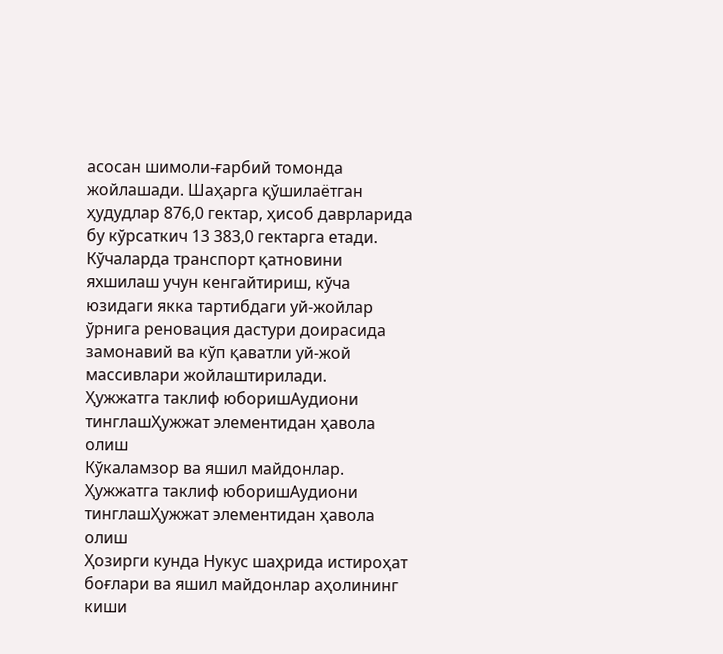асосан шимоли-ғарбий томонда жойлашади. Шаҳарга қўшилаётган ҳудудлар 876,0 гектар, ҳисоб даврларида бу кўрсаткич 13 383,0 гектарга етади. Кўчаларда транспорт қатновини яхшилаш учун кенгайтириш, кўча юзидаги якка тартибдаги уй-жойлар ўрнига реновация дастури доирасида замонавий ва кўп қаватли уй-жой массивлари жойлаштирилади.
Ҳужжатга таклиф юборишАудиони тинглашҲужжат элементидан ҳавола олиш
Кўкаламзор ва яшил майдонлар.
Ҳужжатга таклиф юборишАудиони тинглашҲужжат элементидан ҳавола олиш
Ҳозирги кунда Нукус шаҳрида истироҳат боғлари ва яшил майдонлар аҳолининг киши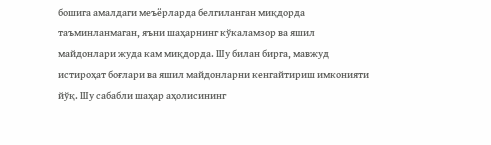бошига амалдаги меъёрларда белгиланган миқдорда таъминланмаган, яъни шаҳарнинг кўкаламзор ва яшил майдонлари жуда кам миқдорда. Шу билан бирга, мавжуд истироҳат боғлари ва яшил майдонларни кенгайтириш имконияти йўқ. Шу сабабли шаҳар аҳолисининг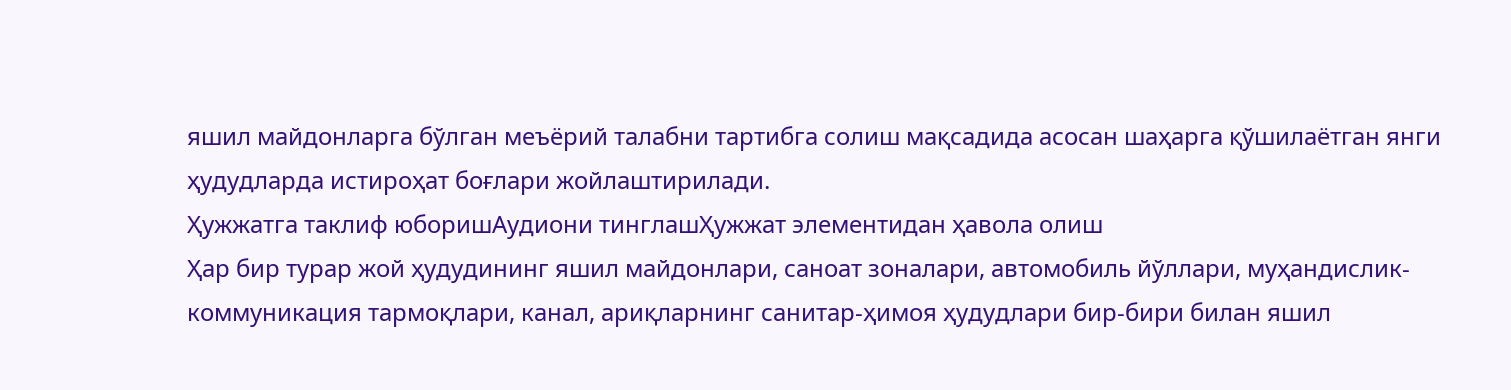яшил майдонларга бўлган меъёрий талабни тартибга солиш мақсадида асосан шаҳарга қўшилаётган янги ҳудудларда истироҳат боғлари жойлаштирилади.
Ҳужжатга таклиф юборишАудиони тинглашҲужжат элементидан ҳавола олиш
Ҳар бир турар жой ҳудудининг яшил майдонлари, саноат зоналари, автомобиль йўллари, муҳандислик-коммуникация тармоқлари, канал, ариқларнинг санитар-ҳимоя ҳудудлари бир-бири билан яшил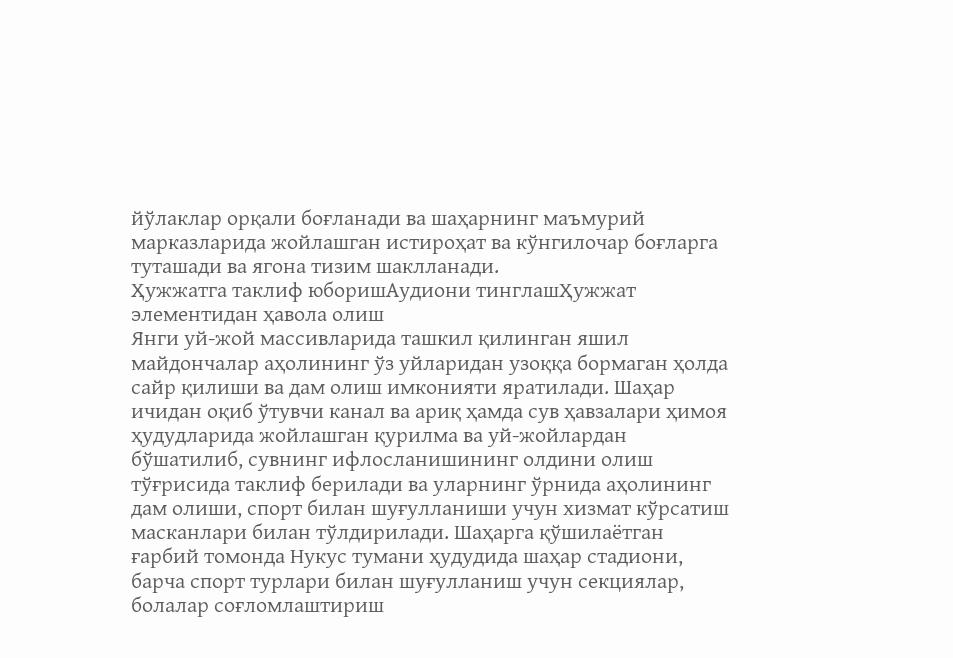йўлаклар орқали боғланади ва шаҳарнинг маъмурий марказларида жойлашган истироҳат ва кўнгилочар боғларга туташади ва ягона тизим шаклланади.
Ҳужжатга таклиф юборишАудиони тинглашҲужжат элементидан ҳавола олиш
Янги уй-жой массивларида ташкил қилинган яшил майдончалар аҳолининг ўз уйларидан узоққа бормаган ҳолда сайр қилиши ва дам олиш имконияти яратилади. Шаҳар ичидан оқиб ўтувчи канал ва ариқ ҳамда сув ҳавзалари ҳимоя ҳудудларида жойлашган қурилма ва уй-жойлардан бўшатилиб, сувнинг ифлосланишининг олдини олиш тўғрисида таклиф берилади ва уларнинг ўрнида аҳолининг дам олиши, спорт билан шуғулланиши учун хизмат кўрсатиш масканлари билан тўлдирилади. Шаҳарга қўшилаётган ғарбий томонда Нукус тумани ҳудудида шаҳар стадиони, барча спорт турлари билан шуғулланиш учун секциялар, болалар соғломлаштириш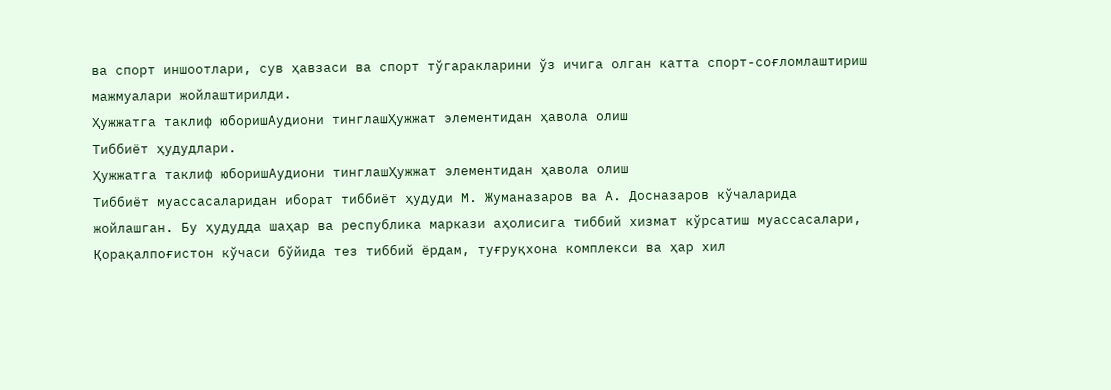ва спорт иншоотлари, сув ҳавзаси ва спорт тўгаракларини ўз ичига олган катта спорт-соғломлаштириш мажмуалари жойлаштирилди.
Ҳужжатга таклиф юборишАудиони тинглашҲужжат элементидан ҳавола олиш
Тиббиёт ҳудудлари.
Ҳужжатга таклиф юборишАудиони тинглашҲужжат элементидан ҳавола олиш
Тиббиёт муассасаларидан иборат тиббиёт ҳудуди М. Жуманазаров ва А. Досназаров кўчаларида жойлашган. Бу ҳудудда шаҳар ва республика маркази аҳолисига тиббий хизмат кўрсатиш муассасалари, Қорақалпоғистон кўчаси бўйида тез тиббий ёрдам, туғруқхона комплекси ва ҳар хил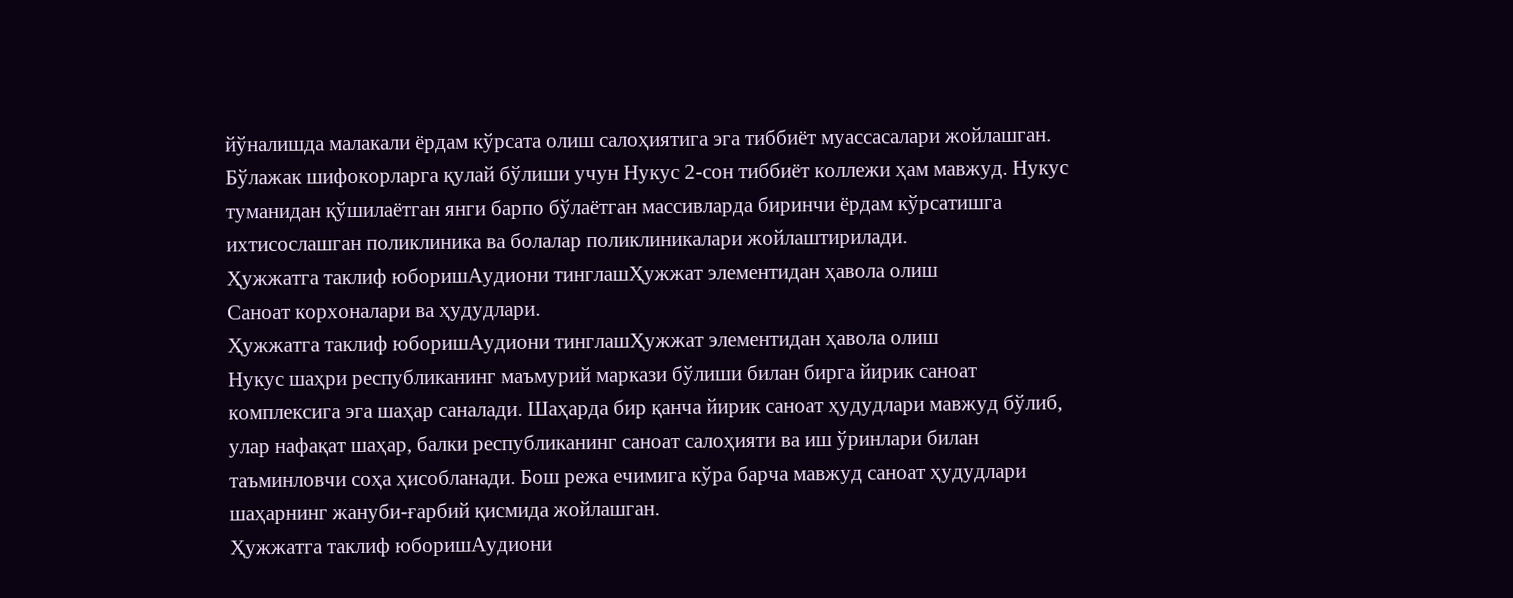йўналишда малакали ёрдам кўрсата олиш салоҳиятига эга тиббиёт муассасалари жойлашган. Бўлажак шифокорларга қулай бўлиши учун Нукус 2-сон тиббиёт коллежи ҳам мавжуд. Нукус туманидан қўшилаётган янги барпо бўлаётган массивларда биринчи ёрдам кўрсатишга ихтисослашган поликлиника ва болалар поликлиникалари жойлаштирилади.
Ҳужжатга таклиф юборишАудиони тинглашҲужжат элементидан ҳавола олиш
Саноат корхоналари ва ҳудудлари.
Ҳужжатга таклиф юборишАудиони тинглашҲужжат элементидан ҳавола олиш
Нукус шаҳри республиканинг маъмурий маркази бўлиши билан бирга йирик саноат комплексига эга шаҳар саналади. Шаҳарда бир қанча йирик саноат ҳудудлари мавжуд бўлиб, улар нафақат шаҳар, балки республиканинг саноат салоҳияти ва иш ўринлари билан таъминловчи соҳа ҳисобланади. Бош режа ечимига кўра барча мавжуд саноат ҳудудлари шаҳарнинг жануби-ғарбий қисмида жойлашган.
Ҳужжатга таклиф юборишАудиони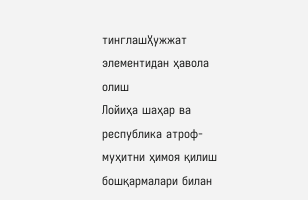тинглашҲужжат элементидан ҳавола олиш
Лойиҳа шаҳар ва республика атроф-муҳитни ҳимоя қилиш бошқармалари билан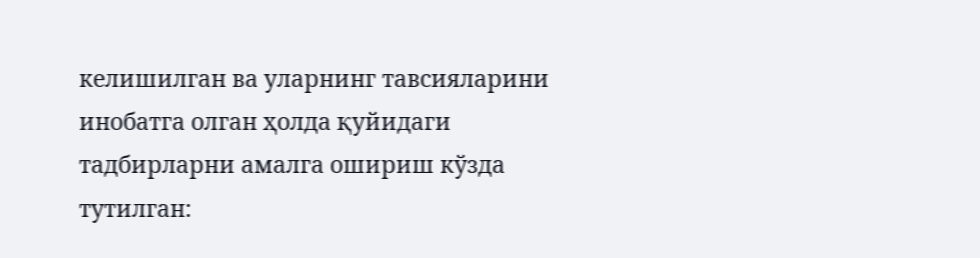келишилган ва уларнинг тавсияларини инобатга олган ҳолда қуйидаги тадбирларни амалга ошириш кўзда тутилган: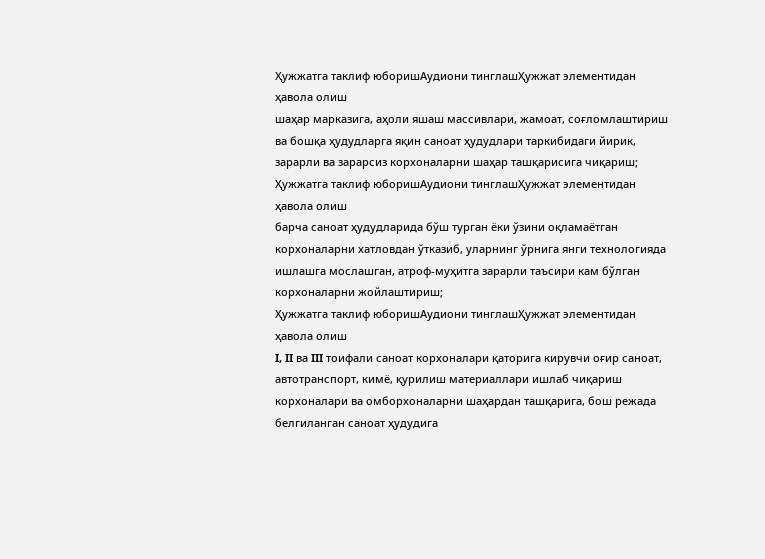Ҳужжатга таклиф юборишАудиони тинглашҲужжат элементидан ҳавола олиш
шаҳар марказига, аҳоли яшаш массивлари, жамоат, соғломлаштириш ва бошқа ҳудудларга яқин саноат ҳудудлари таркибидаги йирик, зарарли ва зарарсиз корхоналарни шаҳар ташқарисига чиқариш;
Ҳужжатга таклиф юборишАудиони тинглашҲужжат элементидан ҳавола олиш
барча саноат ҳудудларида бўш турган ёки ўзини оқламаётган корхоналарни хатловдан ўтказиб, уларнинг ўрнига янги технологияда ишлашга мослашган, атроф-муҳитга зарарли таъсири кам бўлган корхоналарни жойлаштириш;
Ҳужжатга таклиф юборишАудиони тинглашҲужжат элементидан ҳавола олиш
I, II ва III тоифали саноат корхоналари қаторига кирувчи оғир саноат, автотранспорт, кимё, қурилиш материаллари ишлаб чиқариш корхоналари ва омборхоналарни шаҳардан ташқарига, бош режада белгиланган саноат ҳудудига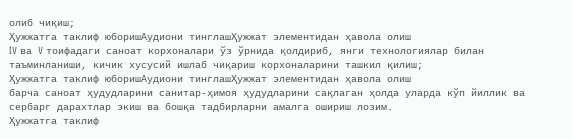олиб чиқиш;
Ҳужжатга таклиф юборишАудиони тинглашҲужжат элементидан ҳавола олиш
IV ва V тоифадаги саноат корхоналари ўз ўрнида қолдириб, янги технологиялар билан таъминланиши, кичик хусусий ишлаб чиқариш корхоналарини ташкил қилиш;
Ҳужжатга таклиф юборишАудиони тинглашҲужжат элементидан ҳавола олиш
барча саноат ҳудудларини санитар-ҳимоя ҳудудларини сақлаган ҳолда уларда кўп йиллик ва сербарг дарахтлар экиш ва бошқа тадбирларни амалга ошириш лозим.
Ҳужжатга таклиф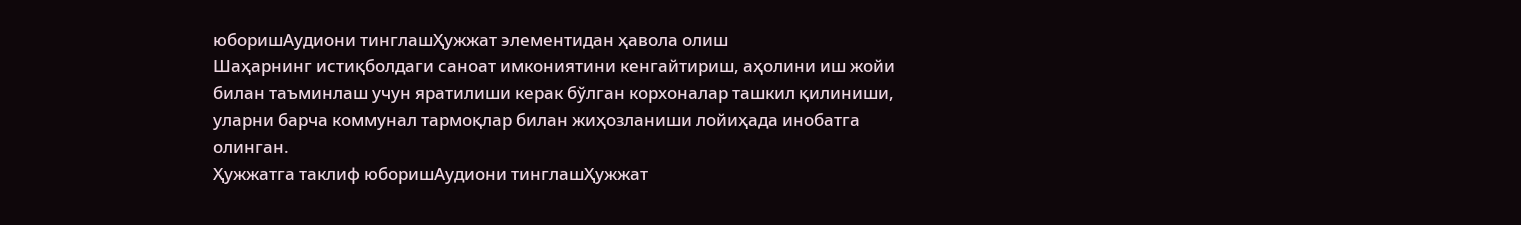юборишАудиони тинглашҲужжат элементидан ҳавола олиш
Шаҳарнинг истиқболдаги саноат имкониятини кенгайтириш, аҳолини иш жойи билан таъминлаш учун яратилиши керак бўлган корхоналар ташкил қилиниши, уларни барча коммунал тармоқлар билан жиҳозланиши лойиҳада инобатга олинган.
Ҳужжатга таклиф юборишАудиони тинглашҲужжат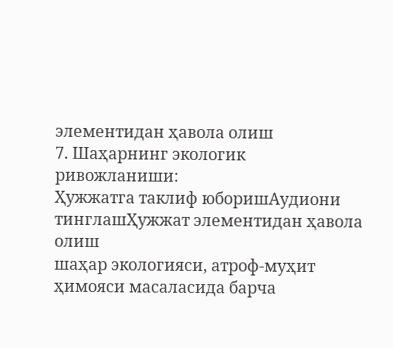элементидан ҳавола олиш
7. Шаҳарнинг экологик ривожланиши:
Ҳужжатга таклиф юборишАудиони тинглашҲужжат элементидан ҳавола олиш
шаҳар экологияси, атроф-муҳит ҳимояси масаласида барча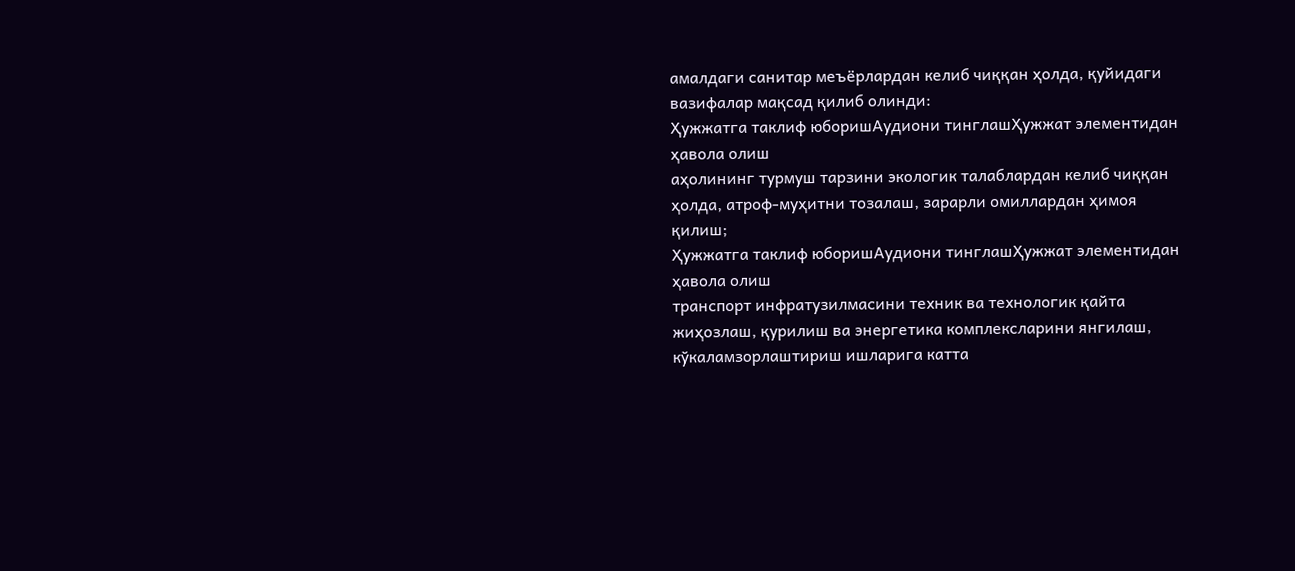амалдаги санитар меъёрлардан келиб чиққан ҳолда, қуйидаги вазифалар мақсад қилиб олинди:
Ҳужжатга таклиф юборишАудиони тинглашҲужжат элементидан ҳавола олиш
аҳолининг турмуш тарзини экологик талаблардан келиб чиққан ҳолда, атроф-муҳитни тозалаш, зарарли омиллардан ҳимоя қилиш;
Ҳужжатга таклиф юборишАудиони тинглашҲужжат элементидан ҳавола олиш
транспорт инфратузилмасини техник ва технологик қайта жиҳозлаш, қурилиш ва энергетика комплексларини янгилаш, кўкаламзорлаштириш ишларига катта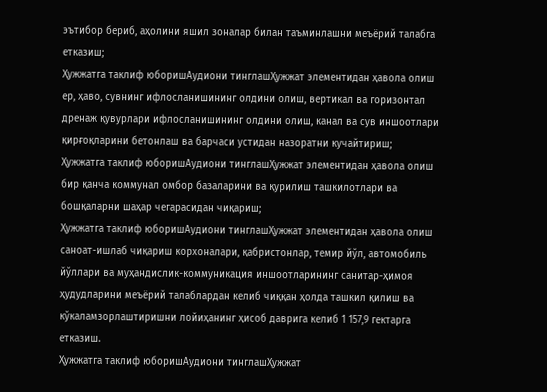эътибор бериб, аҳолини яшил зоналар билан таъминлашни меъёрий талабга етказиш;
Ҳужжатга таклиф юборишАудиони тинглашҲужжат элементидан ҳавола олиш
ер, ҳаво, сувнинг ифлосланишининг олдини олиш, вертикал ва горизонтал дренаж қувурлари ифлосланишининг олдини олиш, канал ва сув иншоотлари қирғоқларини бетонлаш ва барчаси устидан назоратни кучайтириш;
Ҳужжатга таклиф юборишАудиони тинглашҲужжат элементидан ҳавола олиш
бир қанча коммунал омбор базаларини ва қурилиш ташкилотлари ва бошқаларни шаҳар чегарасидан чиқариш;
Ҳужжатга таклиф юборишАудиони тинглашҲужжат элементидан ҳавола олиш
саноат-ишлаб чиқариш корхоналари, қабристонлар, темир йўл, автомобиль йўллари ва муҳандислик-коммуникация иншоотларининг санитар-ҳимоя ҳудудларини меъёрий талаблардан келиб чиққан ҳолда ташкил қилиш ва кўкаламзорлаштиришни лойиҳанинг ҳисоб даврига келиб 1 157,9 гектарга етказиш.
Ҳужжатга таклиф юборишАудиони тинглашҲужжат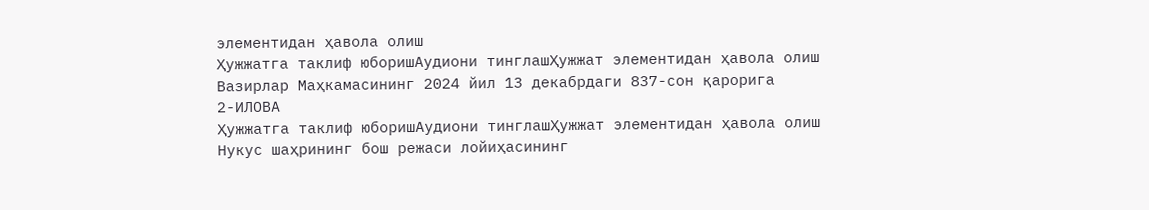элементидан ҳавола олиш
Ҳужжатга таклиф юборишАудиони тинглашҲужжат элементидан ҳавола олиш
Вазирлар Маҳкамасининг 2024 йил 13 декабрдаги 837-сон қарорига
2-ИЛОВА
Ҳужжатга таклиф юборишАудиони тинглашҲужжат элементидан ҳавола олиш
Нукус шаҳрининг бош режаси лойиҳасининг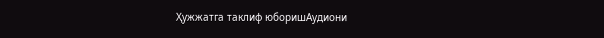Ҳужжатга таклиф юборишАудиони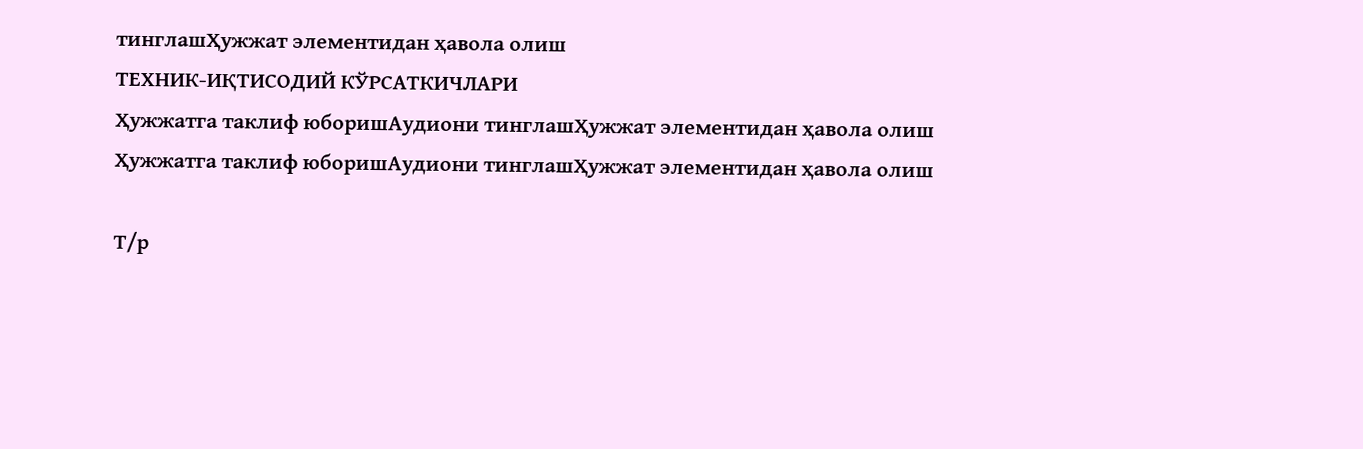тинглашҲужжат элементидан ҳавола олиш
ТЕХНИК-ИҚТИСОДИЙ КЎРСАТКИЧЛАРИ
Ҳужжатга таклиф юборишАудиони тинглашҲужжат элементидан ҳавола олиш
Ҳужжатга таклиф юборишАудиони тинглашҲужжат элементидан ҳавола олиш

Т/р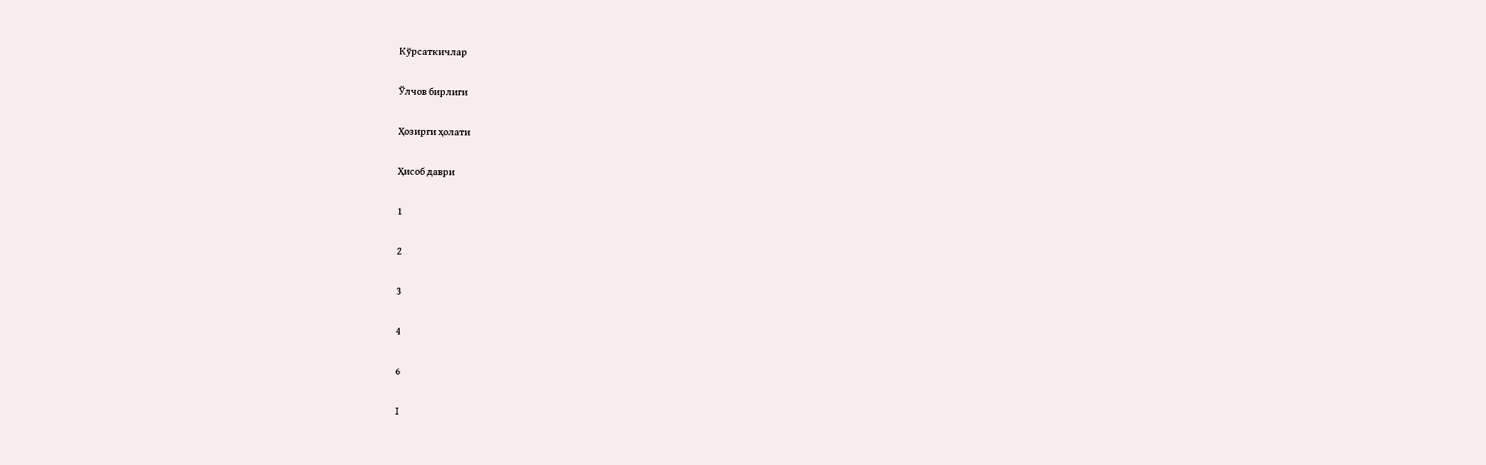Кўрсаткичлар

Ўлчов бирлиги

Ҳозирги ҳолати

Ҳисоб даври

1

2

3

4

6

I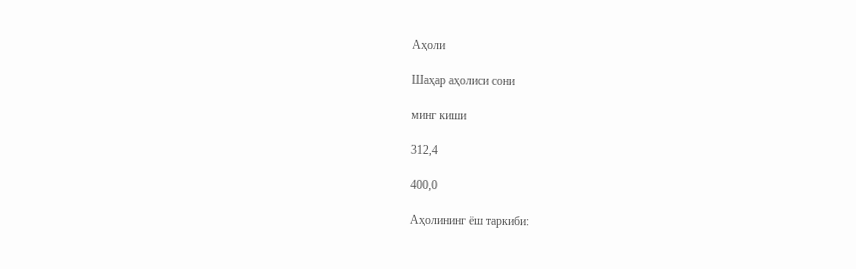Аҳоли

Шаҳар аҳолиси сони

минг киши

312,4

400,0

Аҳолининг ёш таркиби: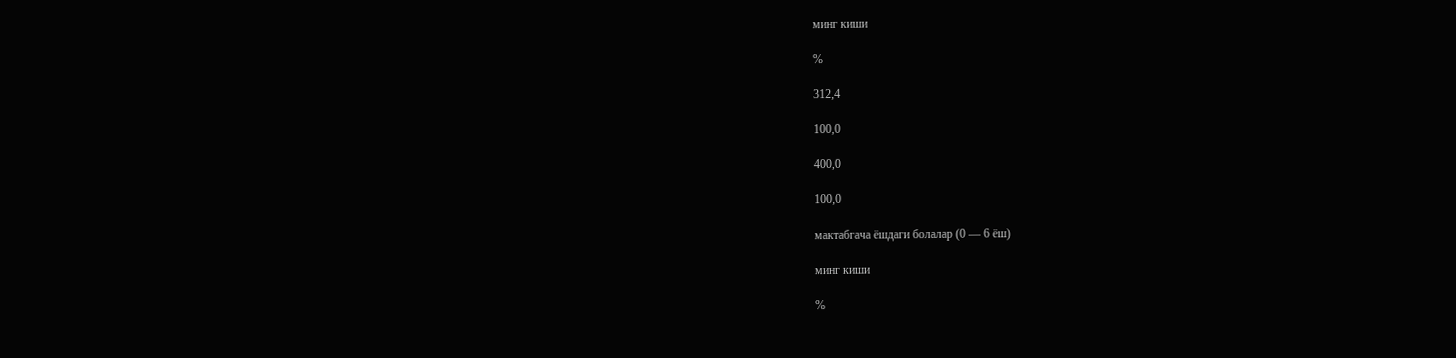минг киши

%

312,4

100,0

400,0

100,0

мактабгача ёшдаги болалар (0 — 6 ёш)

минг киши

%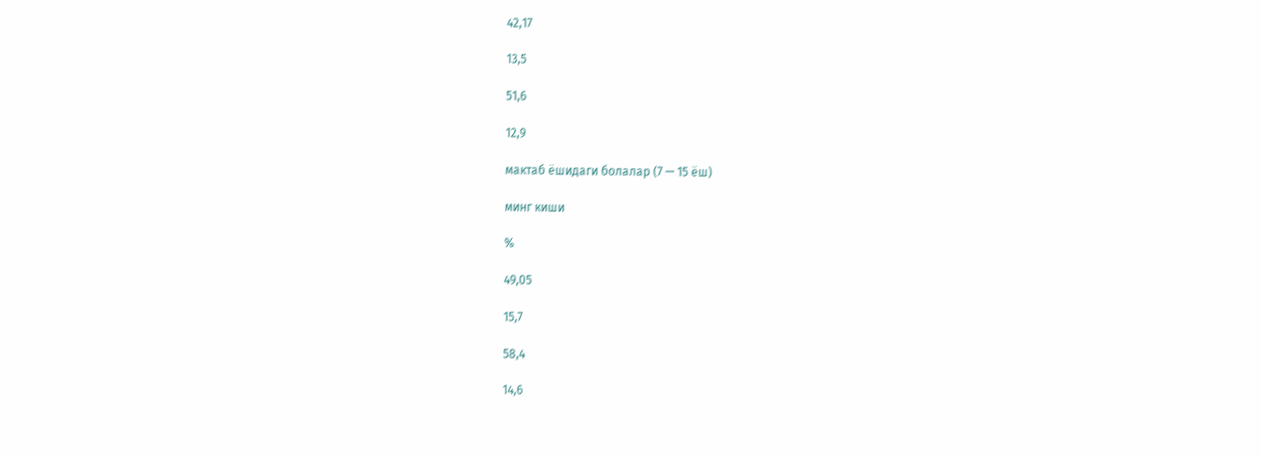42,17

13,5

51,6

12,9

мактаб ёшидаги болалар (7 — 15 ёш)

минг киши

%

49,05

15,7

58,4

14,6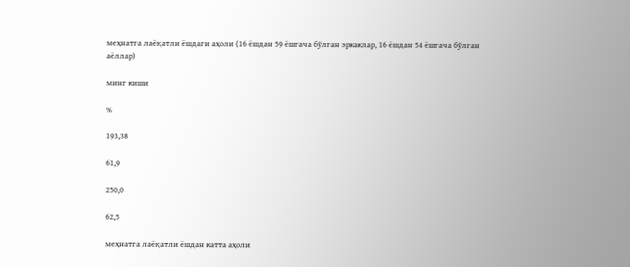меҳнатга лаёқатли ёшдаги аҳоли (16 ёшдан 59 ёшгача бўлган эркаклар, 16 ёшдан 54 ёшгача бўлган аёллар)

минг киши

%

193,38

61,9

250,0

62,5

меҳнатга лаёқатли ёшдан катта аҳоли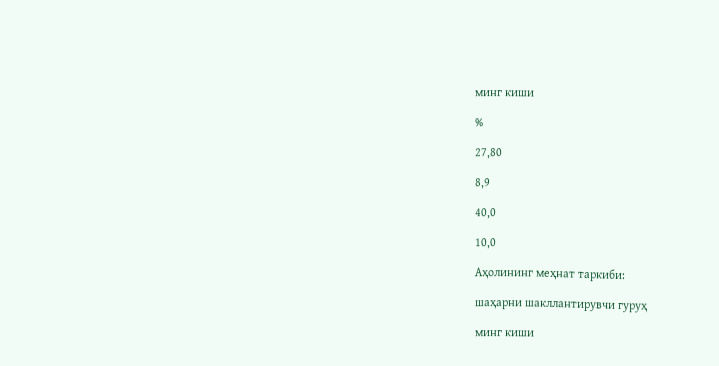минг киши

%

27,80

8,9

40,0

10,0

Аҳолининг меҳнат таркиби:

шаҳарни шакллантирувчи гуруҳ

минг киши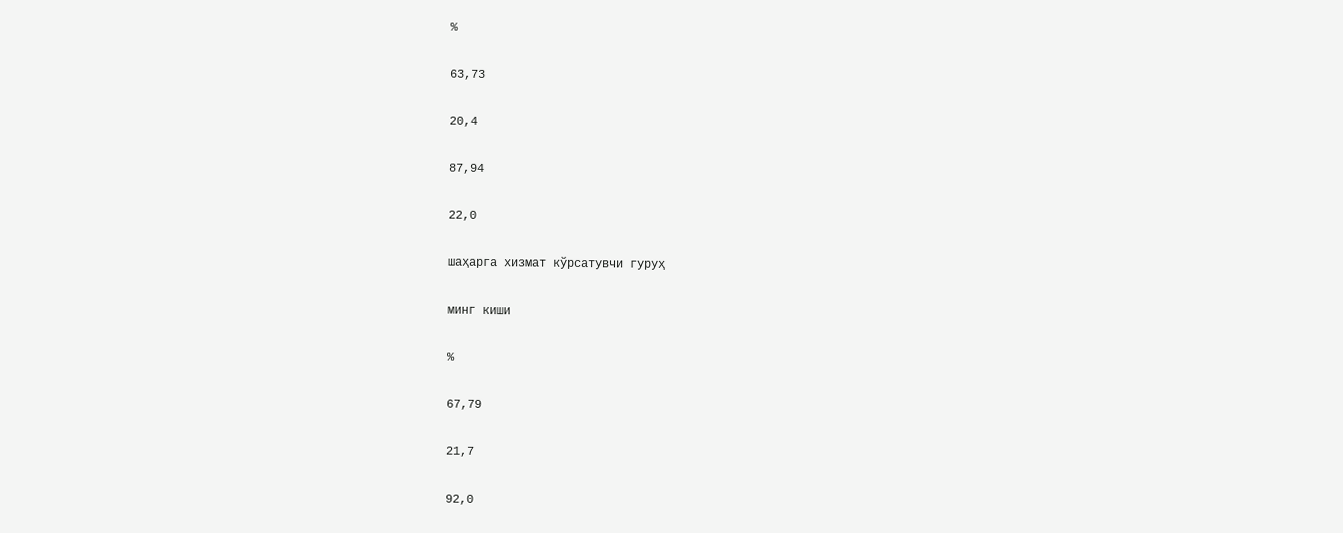%

63,73

20,4

87,94

22,0

шаҳарга хизмат кўрсатувчи гуруҳ

минг киши

%

67,79

21,7

92,0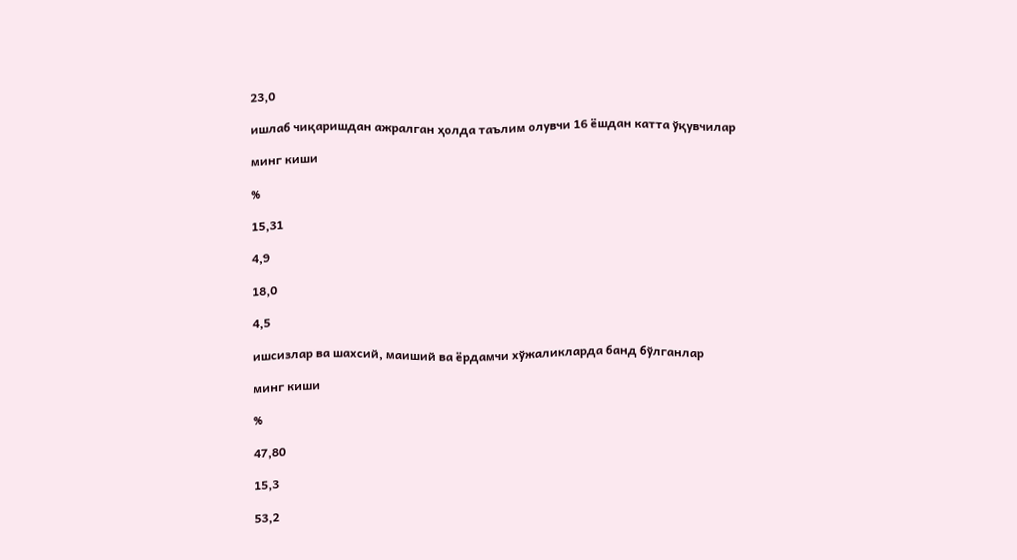23,0

ишлаб чиқаришдан ажралган ҳолда таълим олувчи 16 ёшдан катта ўқувчилар

минг киши

%

15,31

4,9

18,0

4,5

ишсизлар ва шахсий, маиший ва ёрдамчи хўжаликларда банд бўлганлар

минг киши

%

47,80

15,3

53,2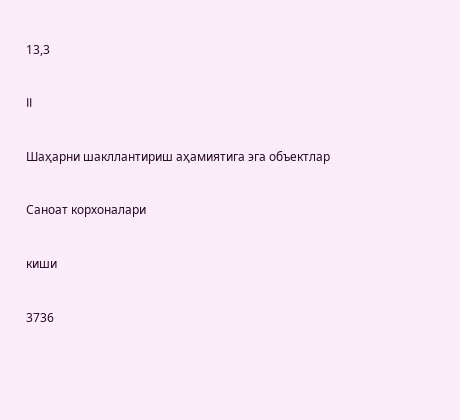13,3

II

Шаҳарни шакллантириш аҳамиятига эга объектлар

Саноат корхоналари

киши

3736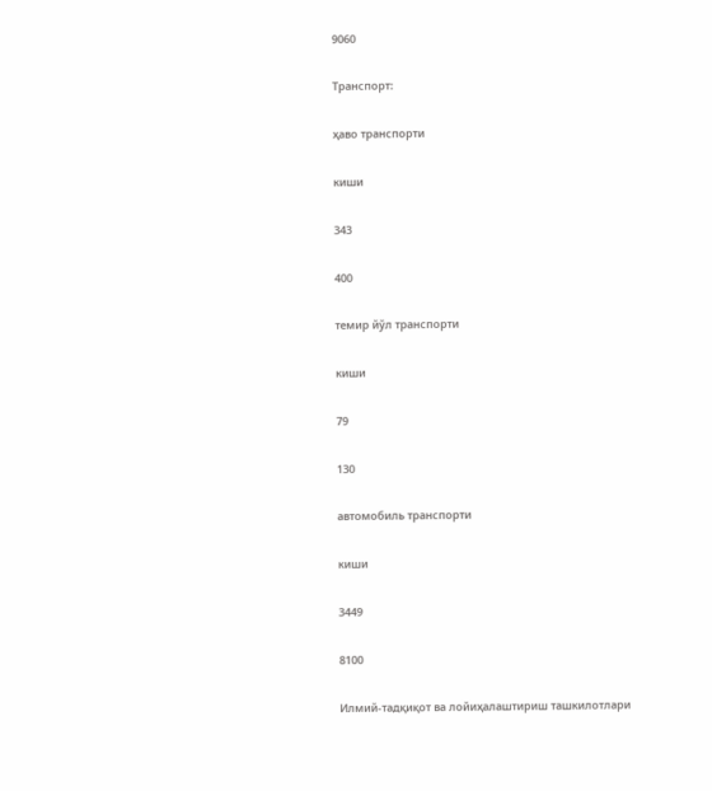9060

Транспорт:

ҳаво транспорти

киши

343

400

темир йўл транспорти

киши

79

130

автомобиль транспорти

киши

3449

8100

Илмий-тадқиқот ва лойиҳалаштириш ташкилотлари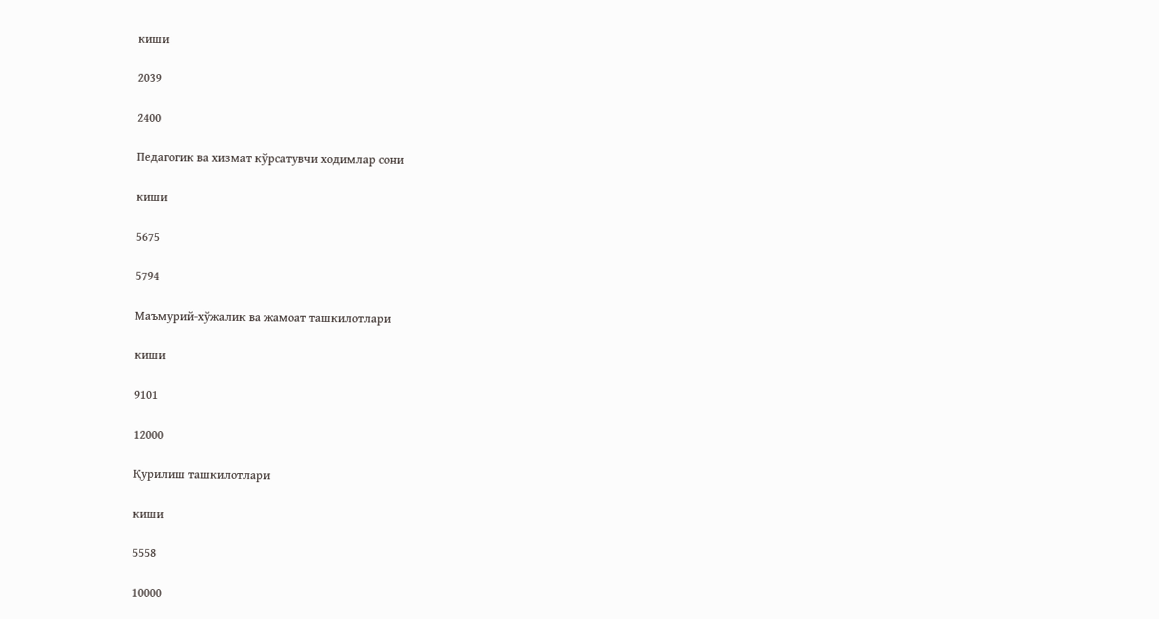киши

2039

2400

Педагогик ва хизмат кўрсатувчи ходимлар сони

киши

5675

5794

Маъмурий-хўжалик ва жамоат ташкилотлари

киши

9101

12000

Қурилиш ташкилотлари

киши

5558

10000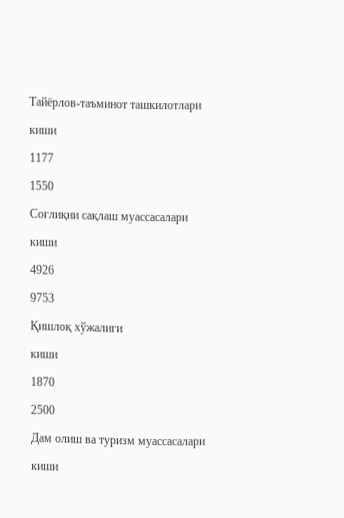Тайёрлов-таъминот ташкилотлари

киши

1177

1550

Соғлиқни сақлаш муассасалари

киши

4926

9753

Қишлоқ хўжалиги

киши

1870

2500

Дам олиш ва туризм муассасалари

киши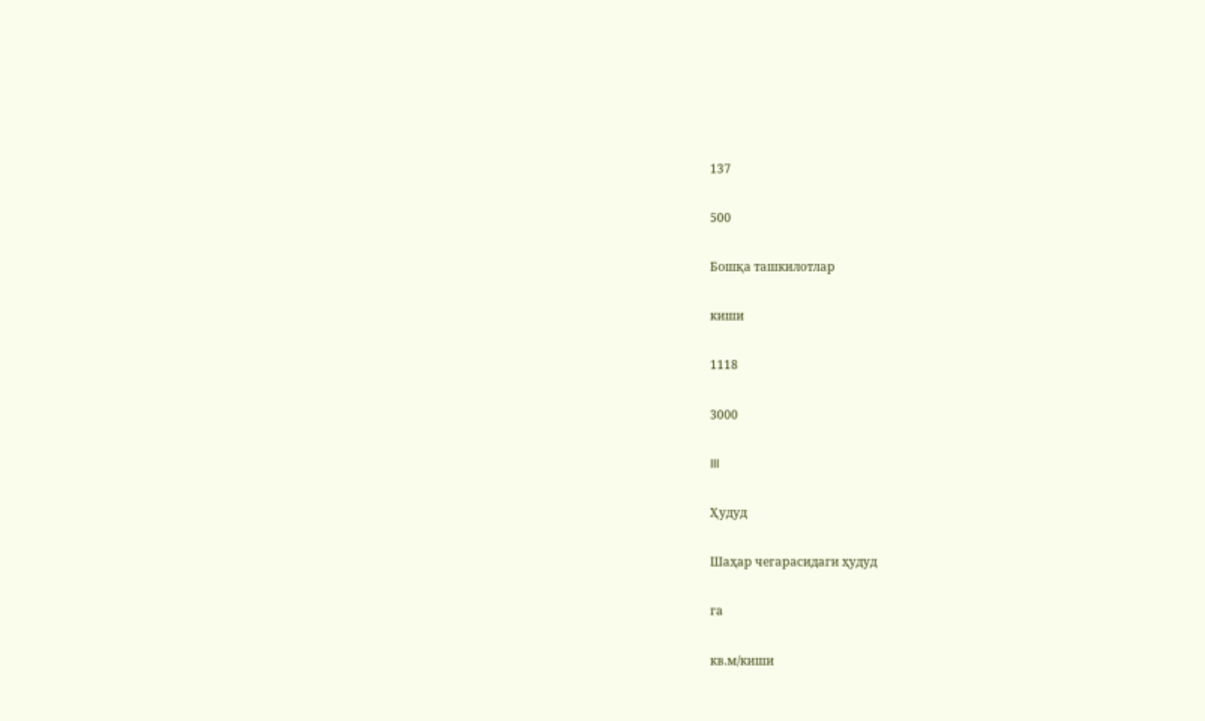137

500

Бошқа ташкилотлар

киши

1118

3000

III

Ҳудуд

Шаҳар чегарасидаги ҳудуд

га

кв.м/киши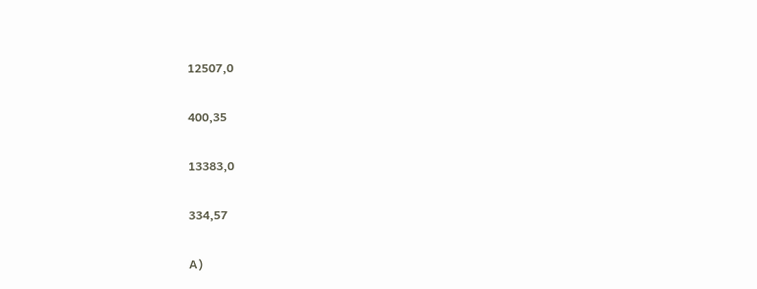12507,0

400,35

13383,0

334,57

А)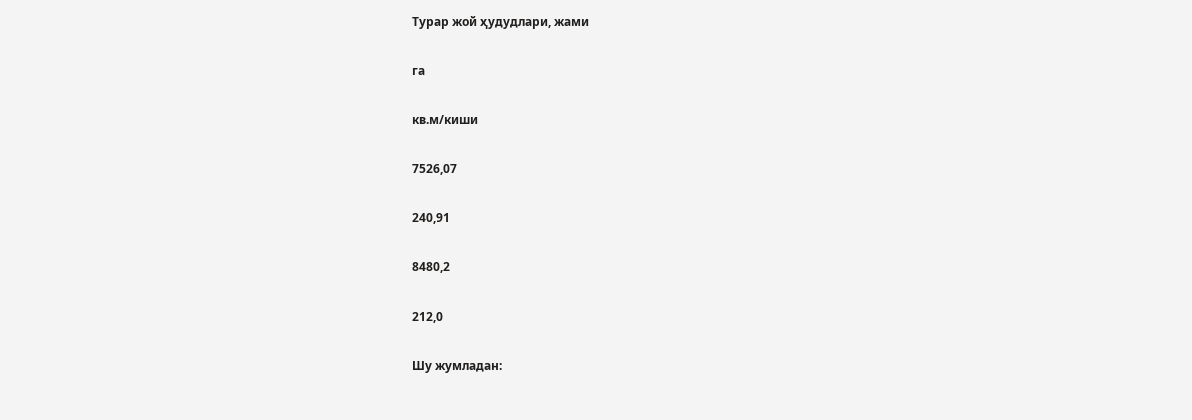Турар жой ҳудудлари, жами

га

кв.м/киши

7526,07

240,91

8480,2

212,0

Шу жумладан: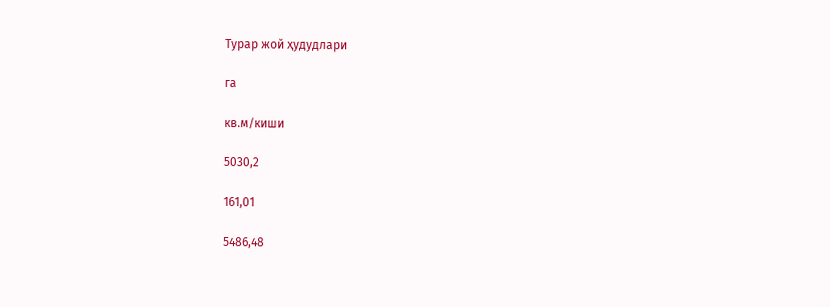Турар жой ҳудудлари

га

кв.м/киши

5030,2

161,01

5486,48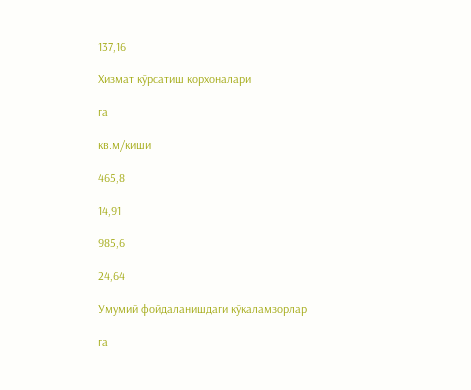137,16

Хизмат кўрсатиш корхоналари

га

кв.м/киши

465,8

14,91

985,6

24,64

Умумий фойдаланишдаги кўкаламзорлар

га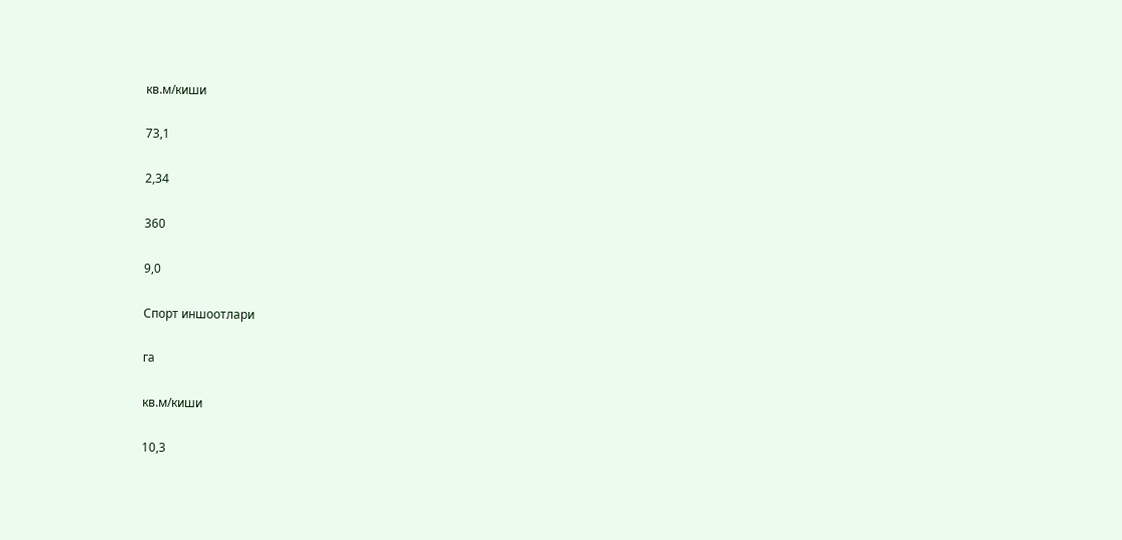кв.м/киши

73,1

2,34

360

9,0

Спорт иншоотлари

га

кв.м/киши

10,3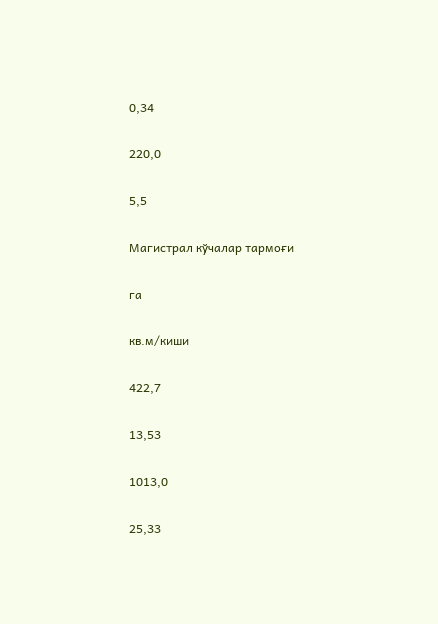0,34

220,0

5,5

Магистрал кўчалар тармоғи

га

кв.м/киши

422,7

13,53

1013,0

25,33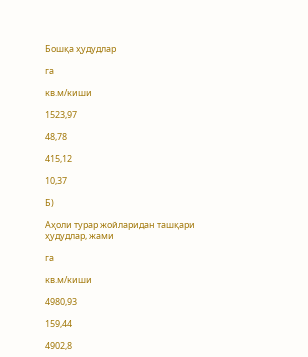Бошқа ҳудудлар

га

кв.м/киши

1523,97

48,78

415,12

10,37

Б)

Аҳоли турар жойларидан ташқари ҳудудлар, жами

га

кв.м/киши

4980,93

159,44

4902,8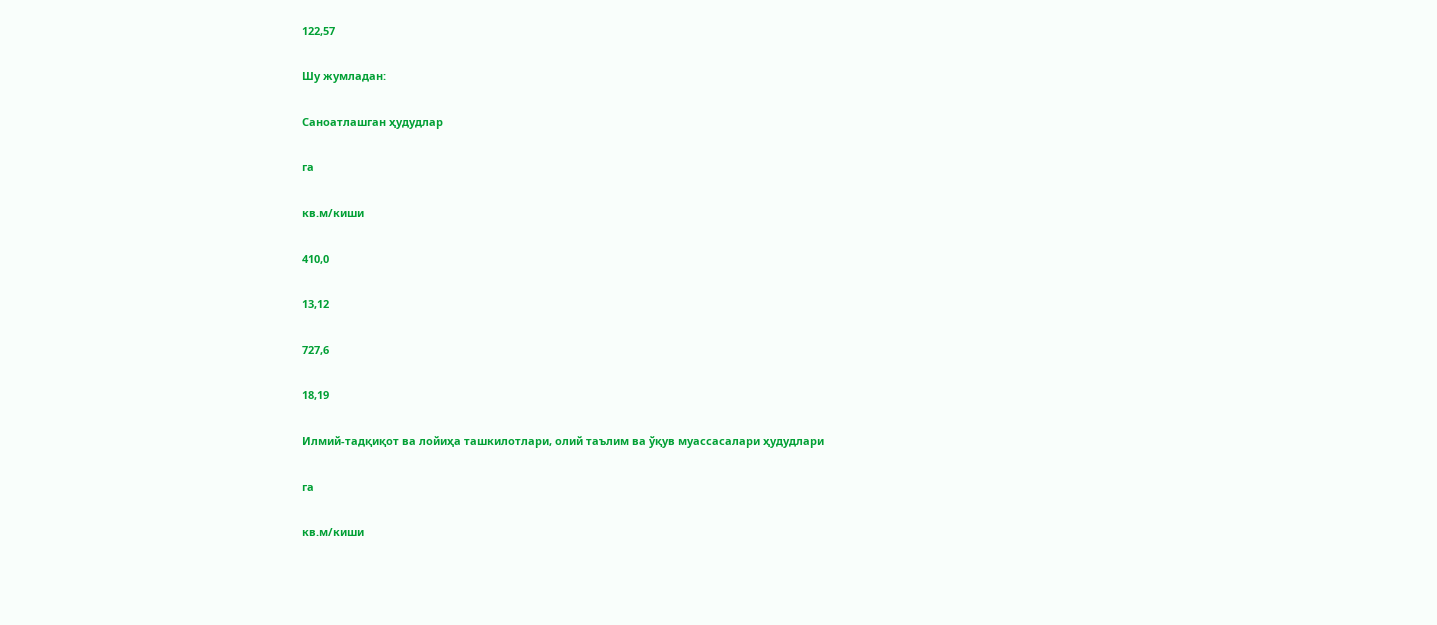122,57

Шу жумладан:

Саноатлашган ҳудудлар

га

кв.м/киши

410,0

13,12

727,6

18,19

Илмий-тадқиқот ва лойиҳа ташкилотлари, олий таълим ва ўқув муассасалари ҳудудлари

га

кв.м/киши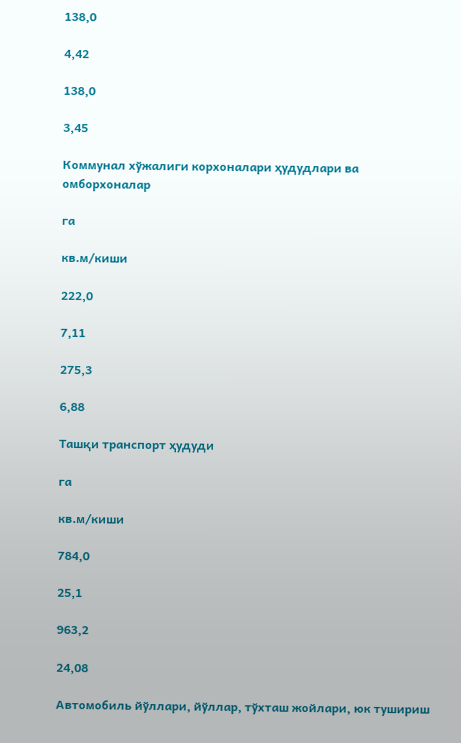138,0

4,42

138,0

3,45

Коммунал хўжалиги корхоналари ҳудудлари ва омборхоналар

га

кв.м/киши

222,0

7,11

275,3

6,88

Ташқи транспорт ҳудуди

га

кв.м/киши

784,0

25,1

963,2

24,08

Автомобиль йўллари, йўллар, тўхташ жойлари, юк тушириш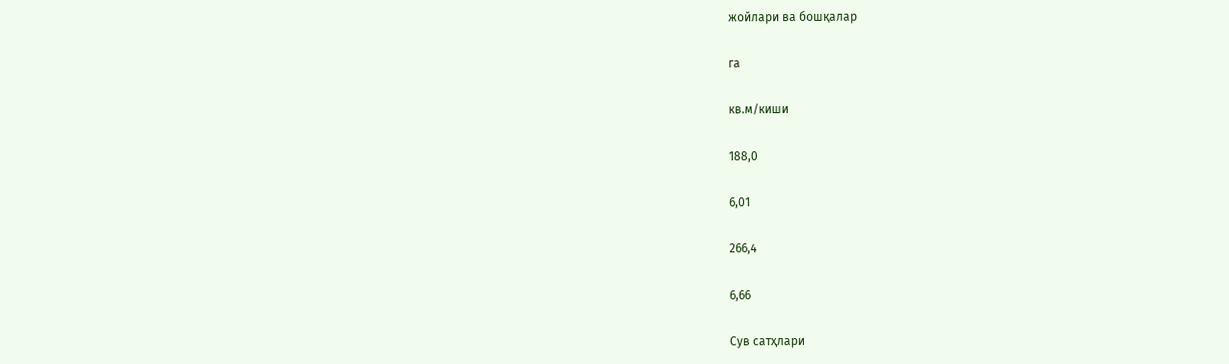жойлари ва бошқалар

га

кв.м/киши

188,0

6,01

266,4

6,66

Сув сатҳлари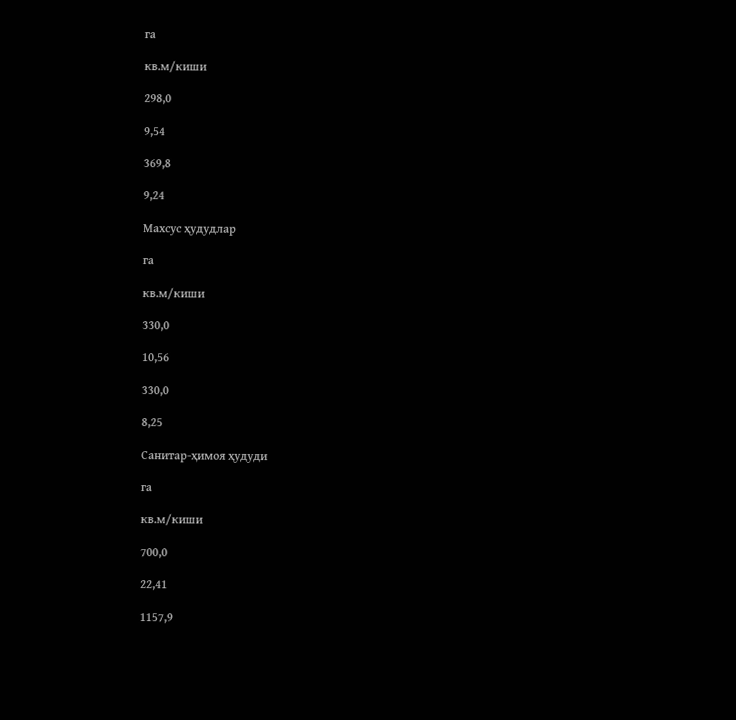га

кв.м/киши

298,0

9,54

369,8

9,24

Махсус ҳудудлар

га

кв.м/киши

330,0

10,56

330,0

8,25

Санитар-ҳимоя ҳудуди

га

кв.м/киши

700,0

22,41

1157,9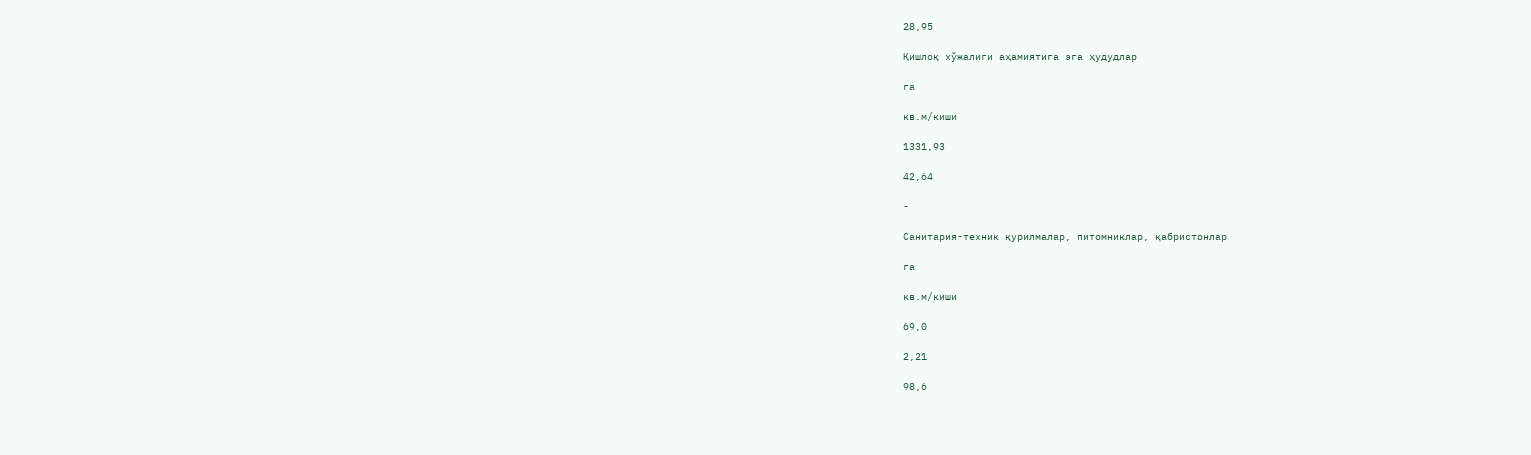28,95

Қишлоқ хўжалиги аҳамиятига эга ҳудудлар

га

кв.м/киши

1331,93

42,64

-

Санитария-техник қурилмалар, питомниклар, қабристонлар

га

кв.м/киши

69,0

2,21

98,6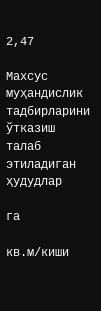2,47

Махсус муҳандислик тадбирларини ўтказиш талаб этиладиган ҳудудлар

га

кв.м/киши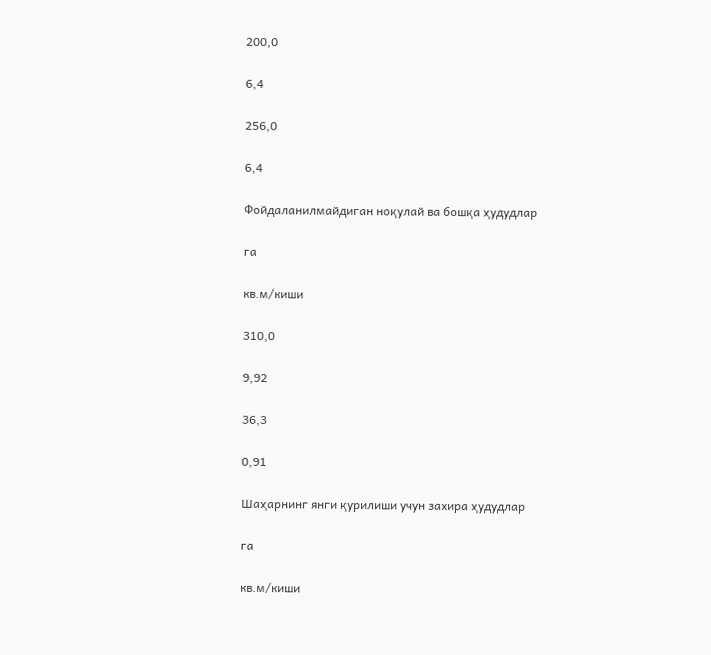200,0

6,4

256,0

6,4

Фойдаланилмайдиган ноқулай ва бошқа ҳудудлар

га

кв.м/киши

310,0

9,92

36,3

0,91

Шаҳарнинг янги қурилиши учун захира ҳудудлар

га

кв.м/киши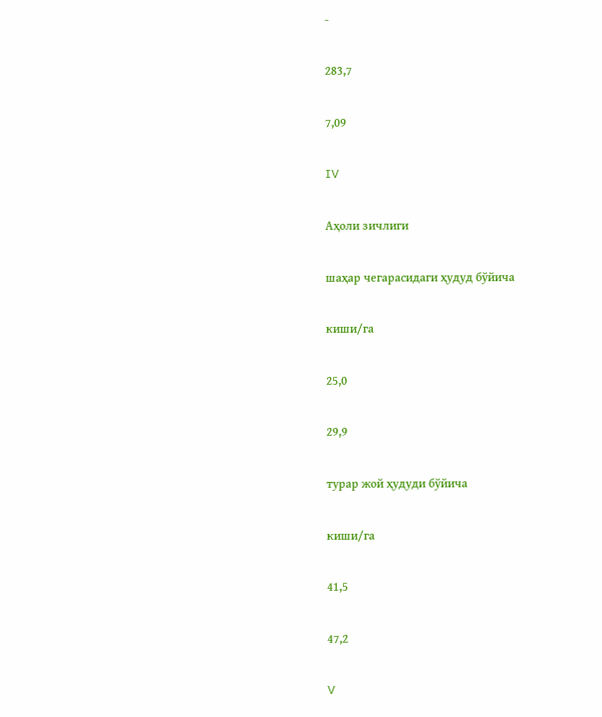-

283,7

7,09

IV

Аҳоли зичлиги

шаҳар чегарасидаги ҳудуд бўйича

киши/га

25,0

29,9

турар жой ҳудуди бўйича

киши/га

41,5

47,2

V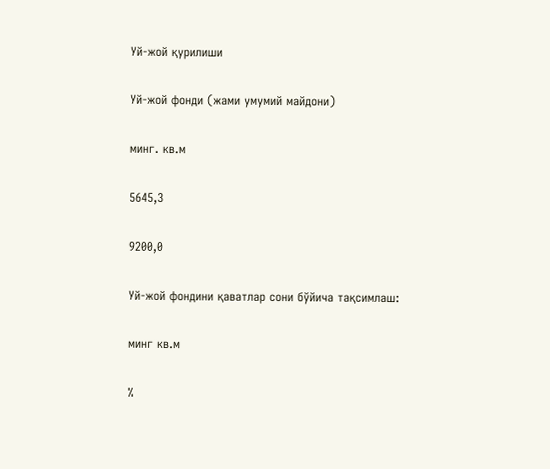Уй-жой қурилиши

Уй-жой фонди (жами умумий майдони)

минг. кв.м

5645,3

9200,0

Уй-жой фондини қаватлар сони бўйича тақсимлаш:

минг кв.м

%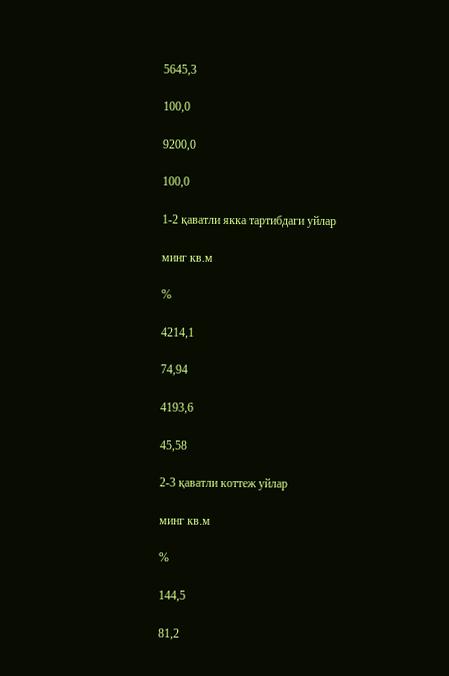5645,3

100,0

9200,0

100,0

1-2 қаватли якка тартибдаги уйлар

минг кв.м

%

4214,1

74,94

4193,6

45,58

2-3 қаватли коттеж уйлар

минг кв.м

%

144,5

81,2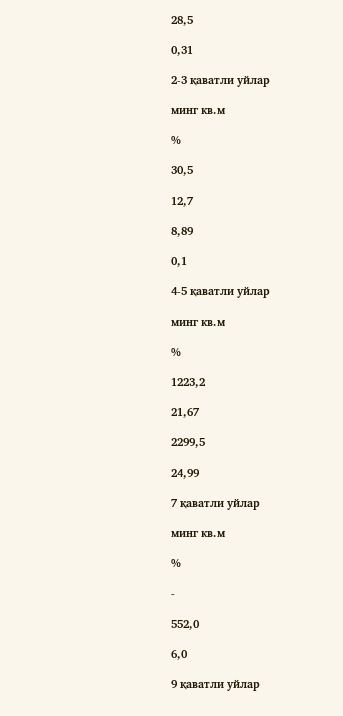28,5

0,31

2-3 қаватли уйлар

минг кв.м

%

30,5

12,7

8,89

0,1

4-5 қаватли уйлар

минг кв.м

%

1223,2

21,67

2299,5

24,99

7 қаватли уйлар

минг кв.м

%

-

552,0

6,0

9 қаватли уйлар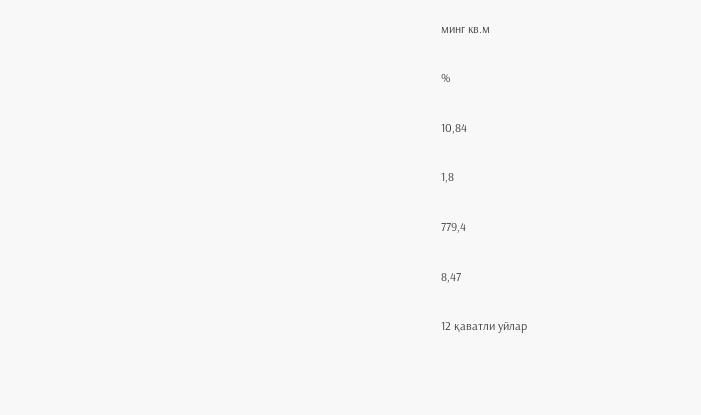минг кв.м

%

10,84

1,8

779,4

8,47

12 қаватли уйлар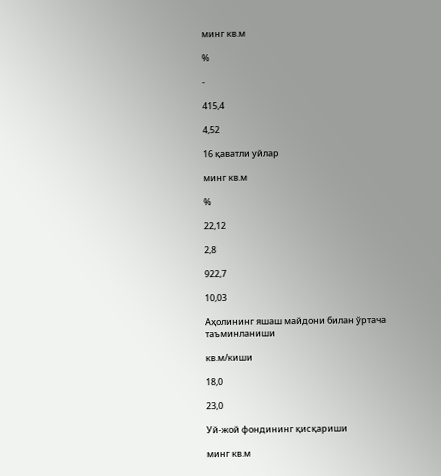минг кв.м

%

-

415,4

4,52

16 қаватли уйлар

минг кв.м

%

22,12

2,8

922,7

10,03

Аҳолининг яшаш майдони билан ўртача таъминланиши

кв.м/киши

18,0

23,0

Уй-жой фондининг қисқариши

минг кв.м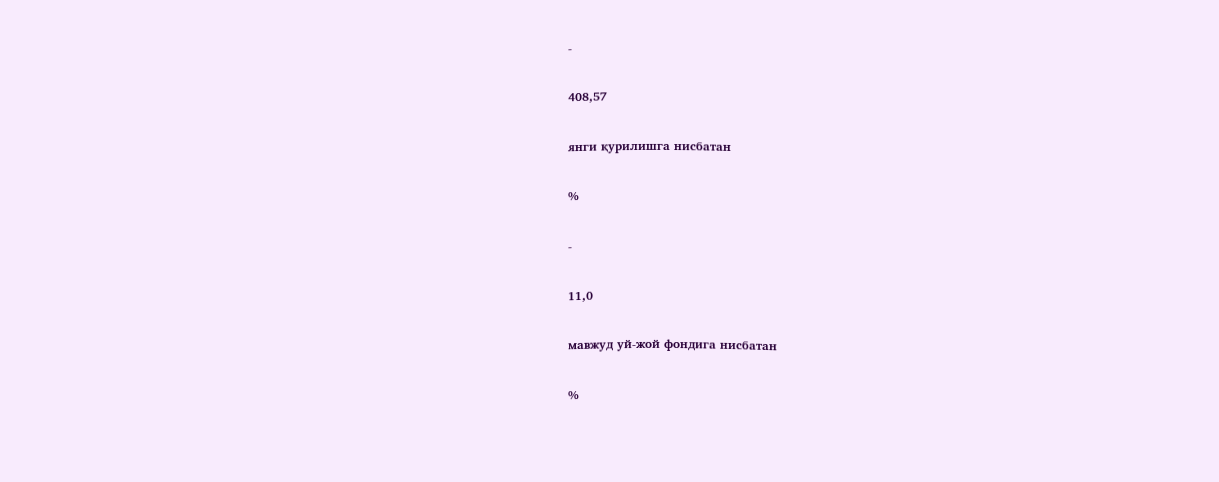-

408,57

янги қурилишга нисбатан

%

-

11,0

мавжуд уй-жой фондига нисбатан

%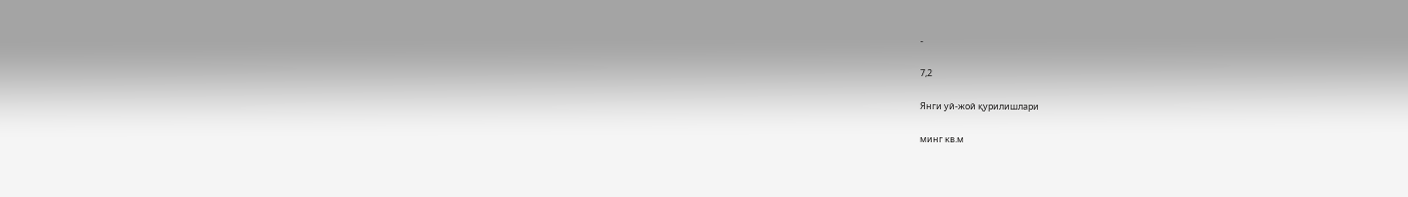-

7,2

Янги уй-жой қурилишлари

минг кв.м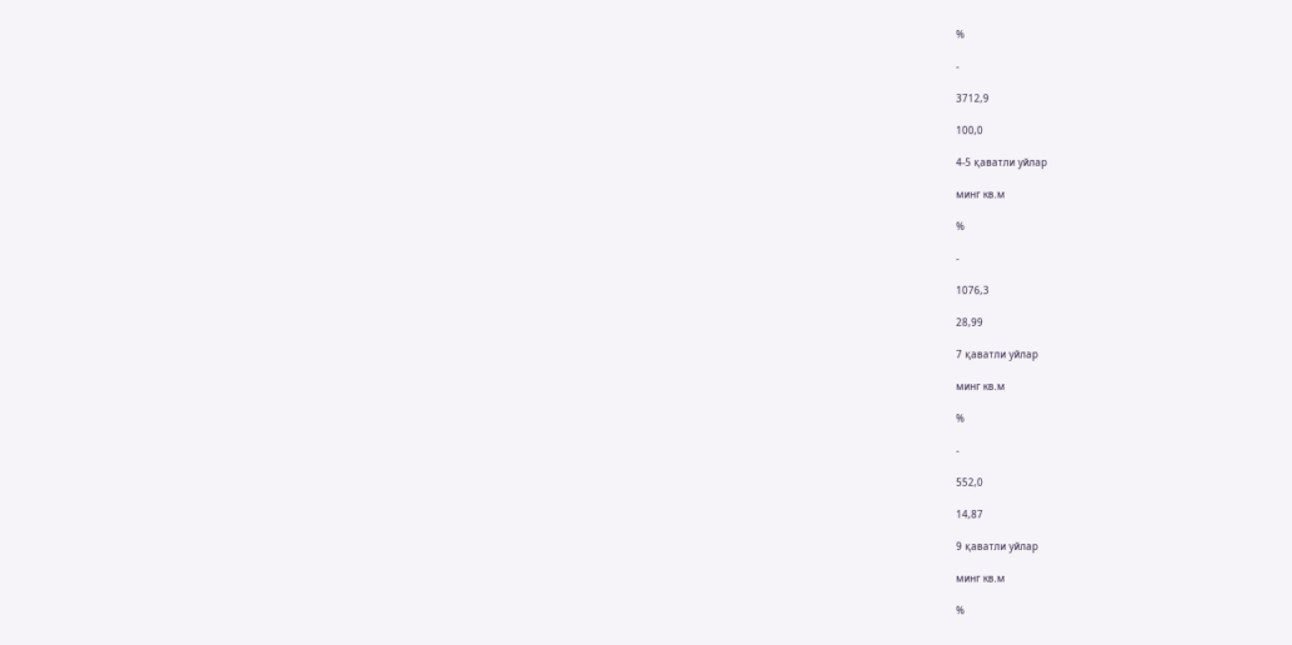%

-

3712,9

100,0

4-5 қаватли уйлар

минг кв.м

%

-

1076,3

28,99

7 қаватли уйлар

минг кв.м

%

-

552,0

14,87

9 қаватли уйлар

минг кв.м

%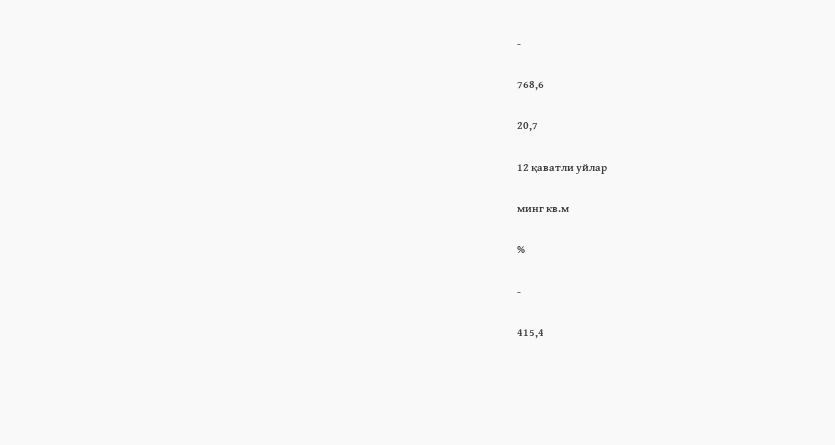-

768,6

20,7

12 қаватли уйлар

минг кв.м

%

-

415,4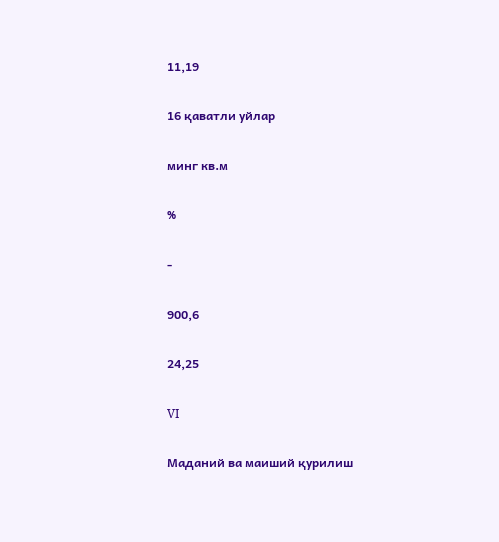11,19

16 қаватли уйлар

минг кв.м

%

-

900,6

24,25

VI

Маданий ва маиший қурилиш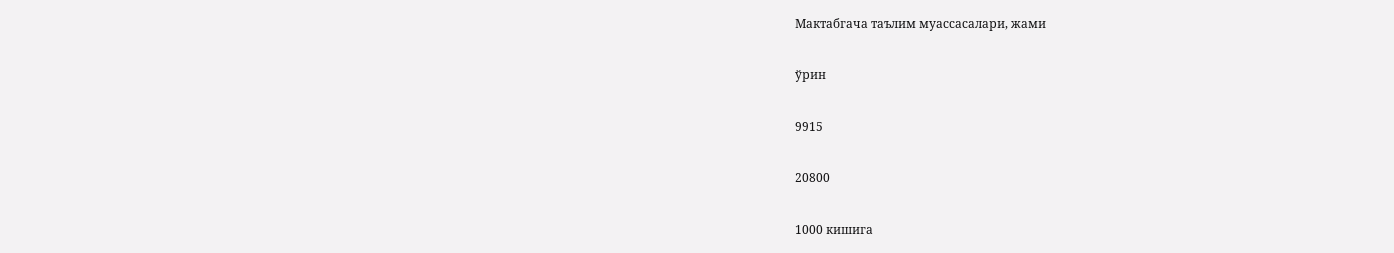Мактабгача таълим муассасалари, жами

ўрин

9915

20800

1000 кишига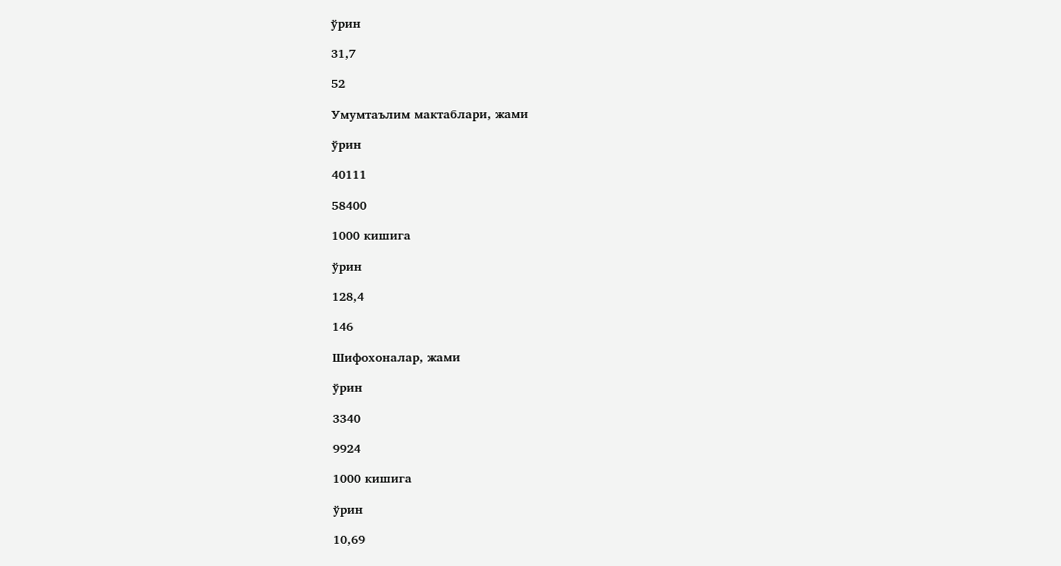ўрин

31,7

52

Умумтаълим мактаблари, жами

ўрин

40111

58400

1000 кишига

ўрин

128,4

146

Шифохоналар, жами

ўрин

3340

9924

1000 кишига

ўрин

10,69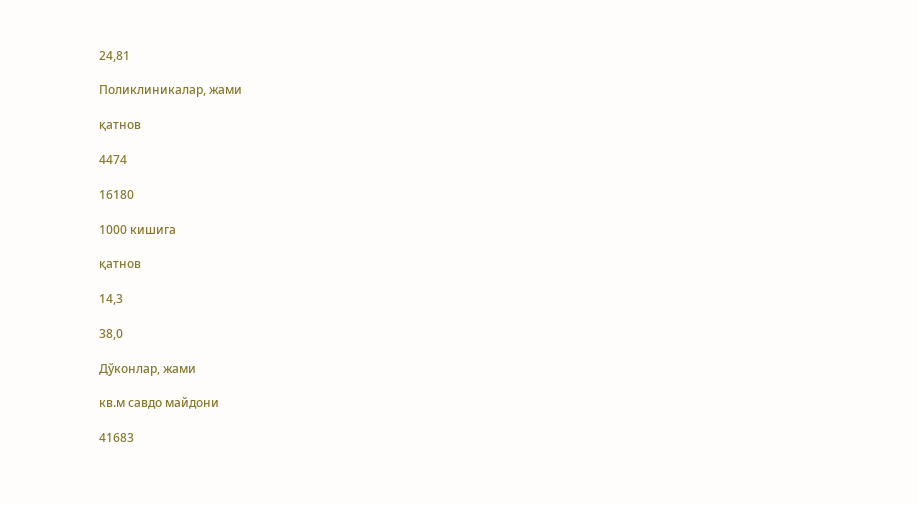24,81

Поликлиникалар, жами

қатнов

4474

16180

1000 кишига

қатнов

14,3

38,0

Дўконлар, жами

кв.м савдо майдони

41683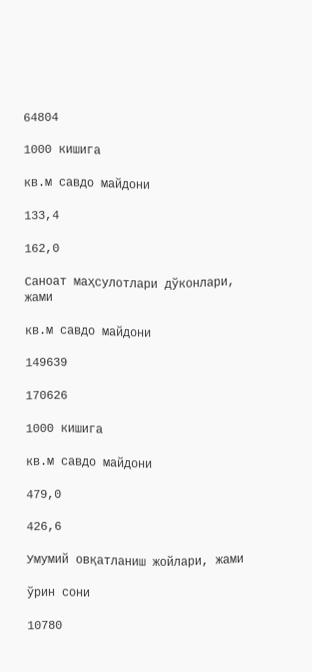64804

1000 кишига

кв.м савдо майдони

133,4

162,0

Саноат маҳсулотлари дўконлари, жами

кв.м савдо майдони

149639

170626

1000 кишига

кв.м савдо майдони

479,0

426,6

Умумий овқатланиш жойлари, жами

ўрин сони

10780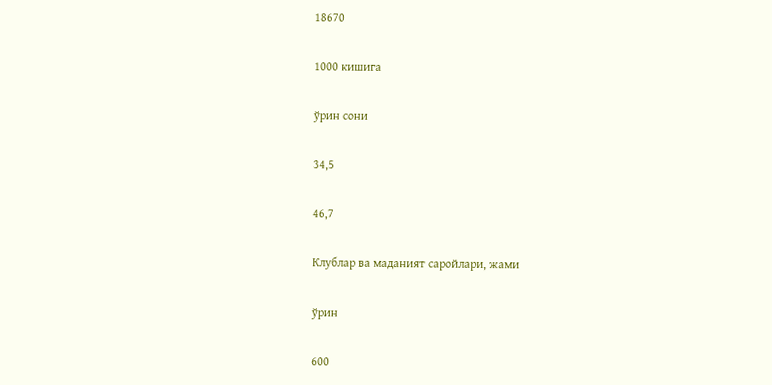18670

1000 кишига

ўрин сони

34,5

46,7

Клублар ва маданият саройлари, жами

ўрин

600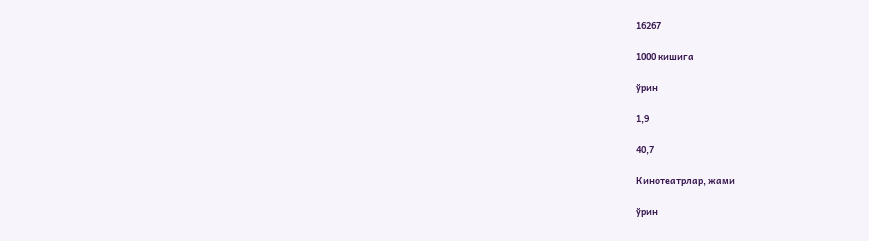16267

1000 кишига

ўрин

1,9

40,7

Кинотеатрлар, жами

ўрин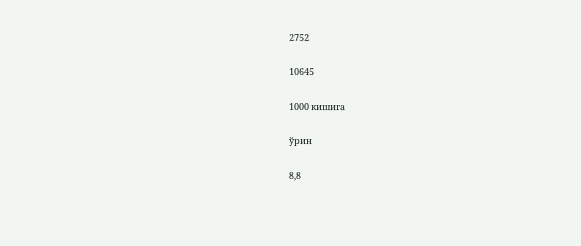2752

10645

1000 кишига

ўрин

8,8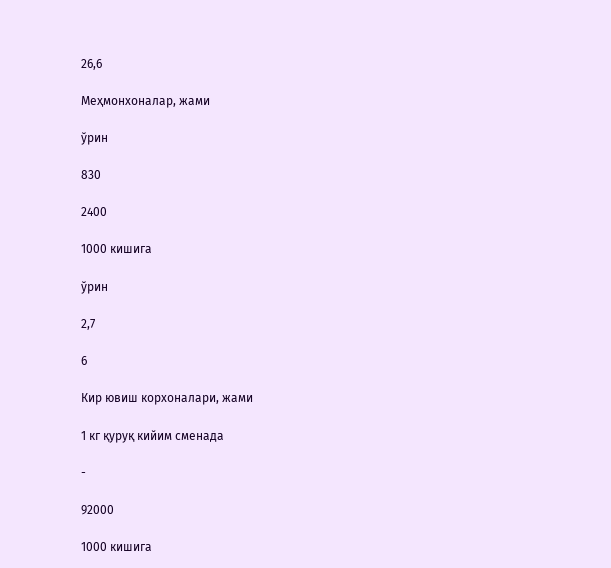26,6

Меҳмонхоналар, жами

ўрин

830

2400

1000 кишига

ўрин

2,7

6

Кир ювиш корхоналари, жами

1 кг қуруқ кийим сменада

-

92000

1000 кишига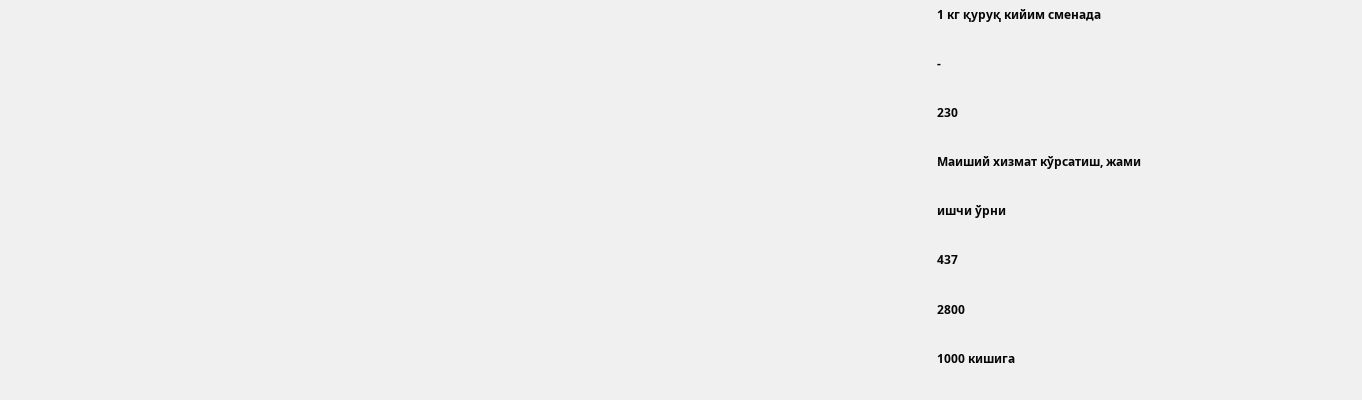1 кг қуруқ кийим сменада

-

230

Маиший хизмат кўрсатиш, жами

ишчи ўрни

437

2800

1000 кишига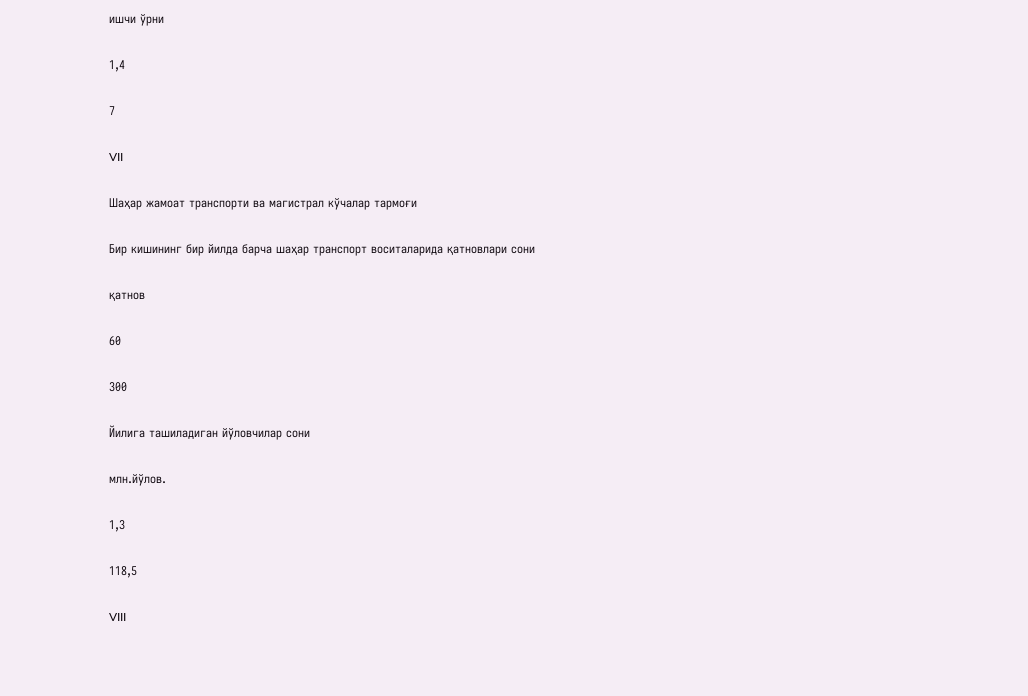ишчи ўрни

1,4

7

VII

Шаҳар жамоат транспорти ва магистрал кўчалар тармоғи

Бир кишининг бир йилда барча шаҳар транспорт воситаларида қатновлари сони

қатнов

60

300

Йилига ташиладиган йўловчилар сони

млн.йўлов.

1,3

118,5

VIII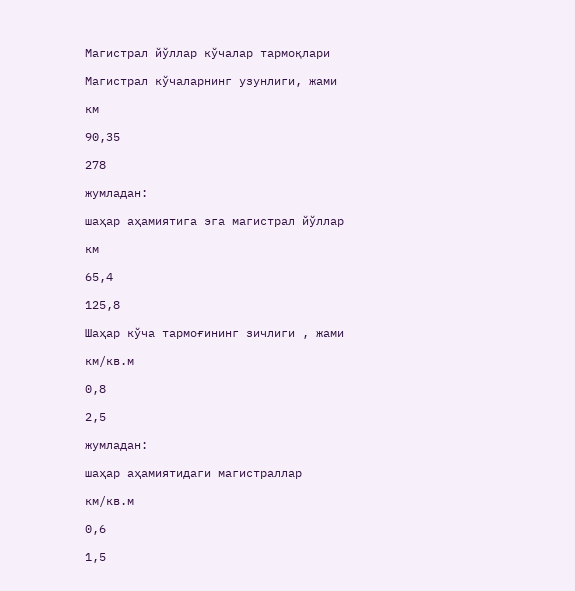Магистрал йўллар кўчалар тармоқлари

Магистрал кўчаларнинг узунлиги, жами

км

90,35

278

жумладан:

шаҳар аҳамиятига эга магистрал йўллар

км

65,4

125,8

Шаҳар кўча тармоғининг зичлиги , жами

км/кв.м

0,8

2,5

жумладан:

шаҳар аҳамиятидаги магистраллар

км/кв.м

0,6

1,5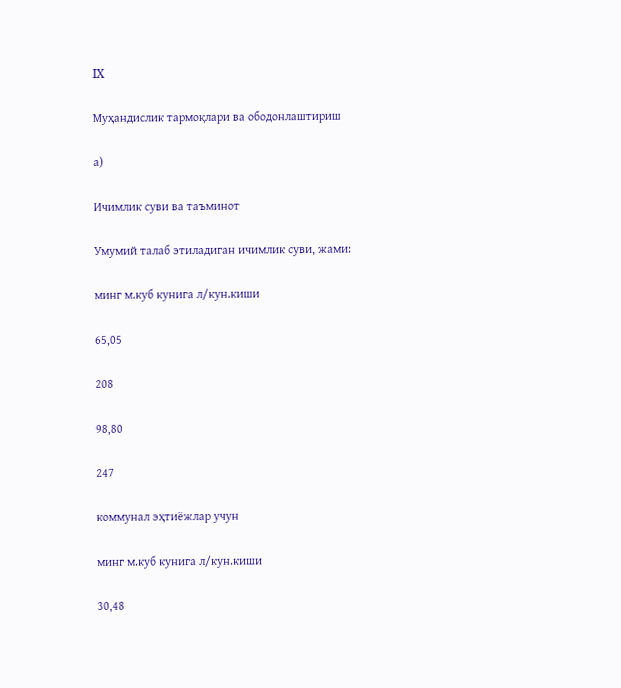IX

Муҳандислик тармоқлари ва ободонлаштириш

а)

Ичимлик суви ва таъминот

Умумий талаб этиладиган ичимлик суви, жами:

минг м.куб кунига л/кун.киши

65,05

208

98,80

247

коммунал эҳтиёжлар учун

минг м.куб кунига л/кун.киши

30,48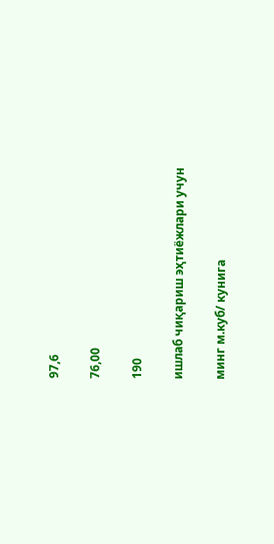97,6

76,00

190

ишлаб чиқариш эҳтиёжлари учун

минг м.куб/ кунига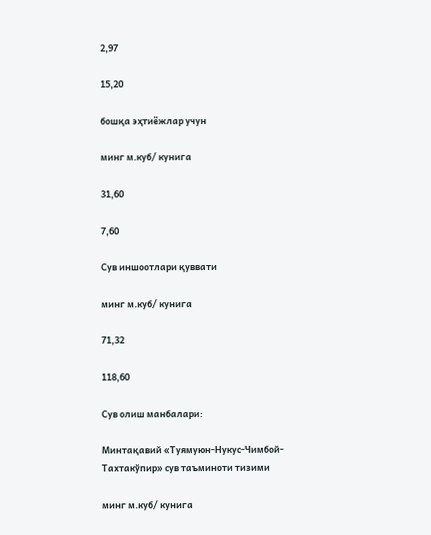2,97

15,20

бошқа эҳтиёжлар учун

минг м.куб/ кунига

31,60

7,60

Сув иншоотлари қуввати

минг м.куб/ кунига

71,32

118,60

Сув олиш манбалари:

Минтақавий «Туямуюн-Нукус-Чимбой-Тахтакўпир» сув таъминоти тизими

минг м.куб/ кунига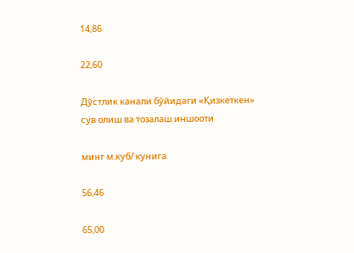14,86

22,60

Дўстлик канали бўйидаги «Қизкеткен» сув олиш ва тозалаш иншооти

минг м.куб/ кунига

56,46

65,00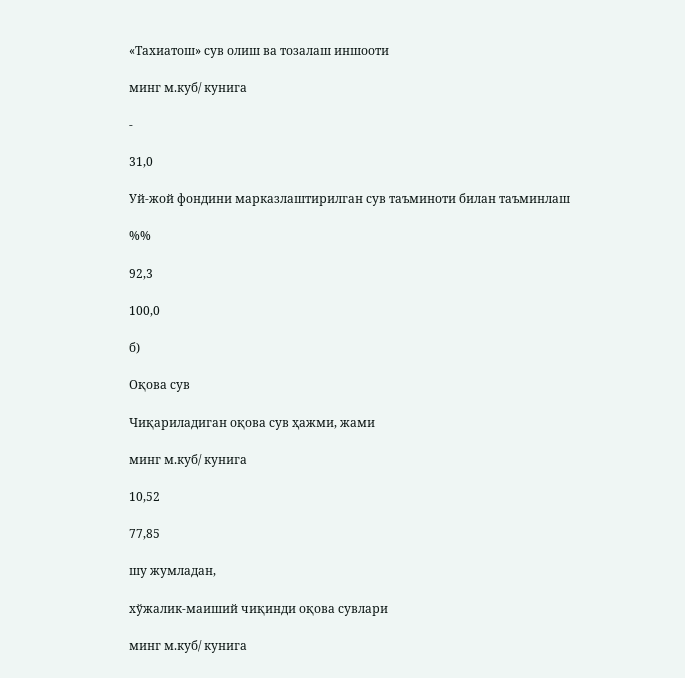«Тахиатош» сув олиш ва тозалаш иншооти

минг м.куб/ кунига

-

31,0

Уй-жой фондини марказлаштирилган сув таъминоти билан таъминлаш

%%

92,3

100,0

б)

Оқова сув

Чиқариладиган оқова сув ҳажми, жами

минг м.куб/ кунига

10,52

77,85

шу жумладан,

хўжалик-маиший чиқинди оқова сувлари

минг м.куб/ кунига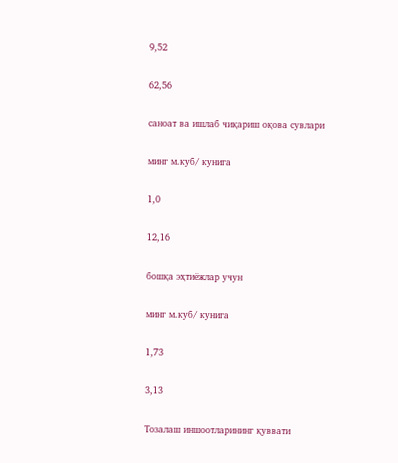9,52

62,56

саноат ва ишлаб чиқариш оқова сувлари

минг м.куб/ кунига

1,0

12,16

бошқа эҳтиёжлар учун

минг м.куб/ кунига

1,73

3,13

Тозалаш иншоотларининг қуввати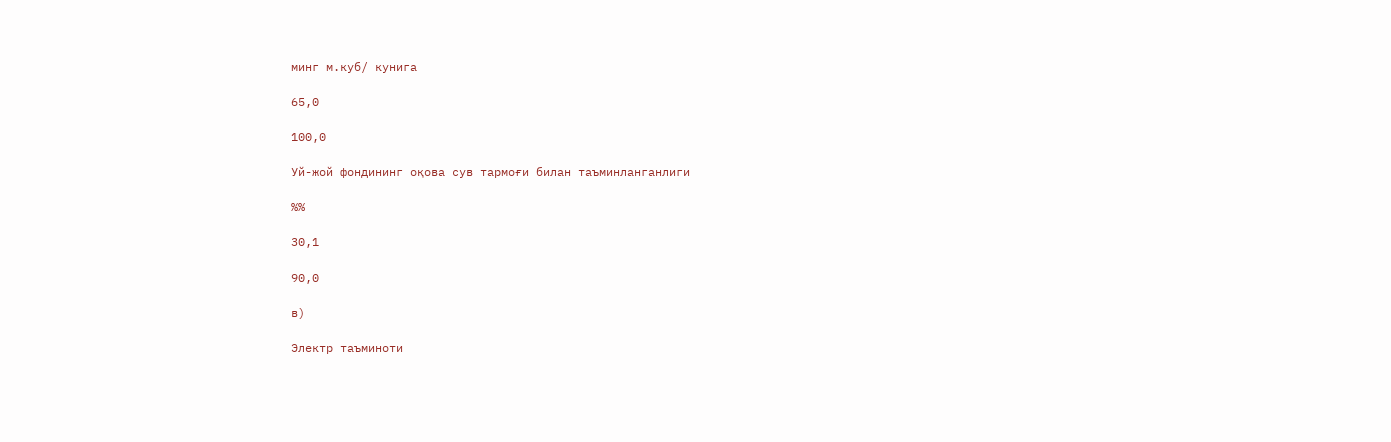минг м.куб/ кунига

65,0

100,0

Уй-жой фондининг оқова сув тармоғи билан таъминланганлиги

%%

30,1

90,0

в)

Электр таъминоти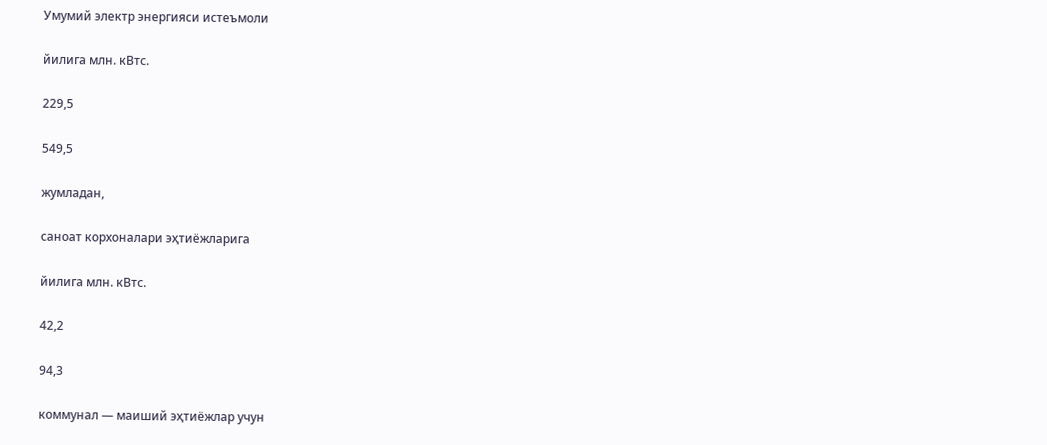Умумий электр энергияси истеъмоли

йилига млн. кВтс.

229,5

549,5

жумладан,

саноат корхоналари эҳтиёжларига

йилига млн. кВтс.

42,2

94,3

коммунал — маиший эҳтиёжлар учун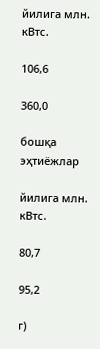йилига млн. кВтс.

106,6

360,0

бошқа эҳтиёжлар

йилига млн. кВтс.

80,7

95,2

г)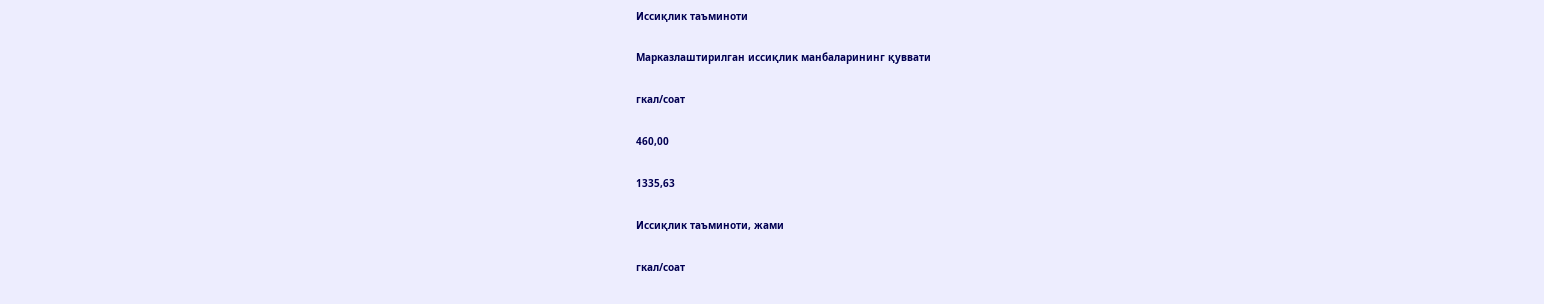Иссиқлик таъминоти

Марказлаштирилган иссиқлик манбаларининг қуввати

гкал/соат

460,00

1335,63

Иссиқлик таъминоти, жами

гкал/соат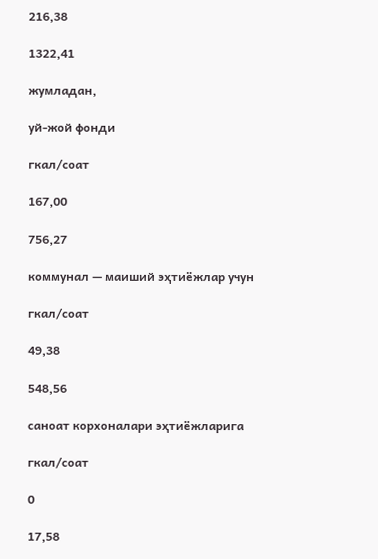216,38

1322,41

жумладан,

уй-жой фонди

гкал/соат

167,00

756,27

коммунал — маиший эҳтиёжлар учун

гкал/соат

49,38

548,56

саноат корхоналари эҳтиёжларига

гкал/соат

0

17,58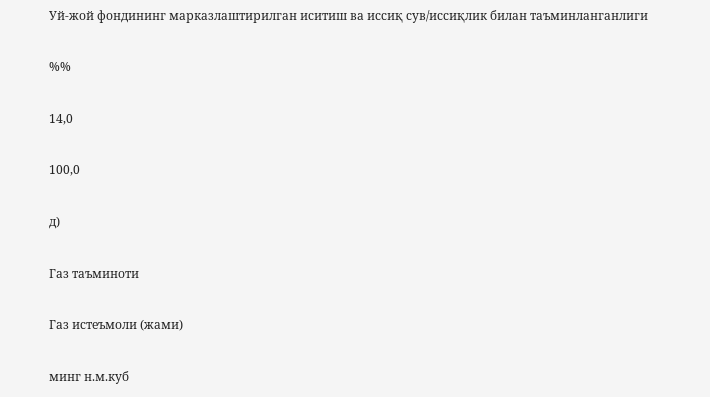Уй-жой фондининг марказлаштирилган иситиш ва иссиқ сув/иссиқлик билан таъминланганлиги

%%

14,0

100,0

д)

Газ таъминоти

Газ истеъмоли (жами)

минг н.м.куб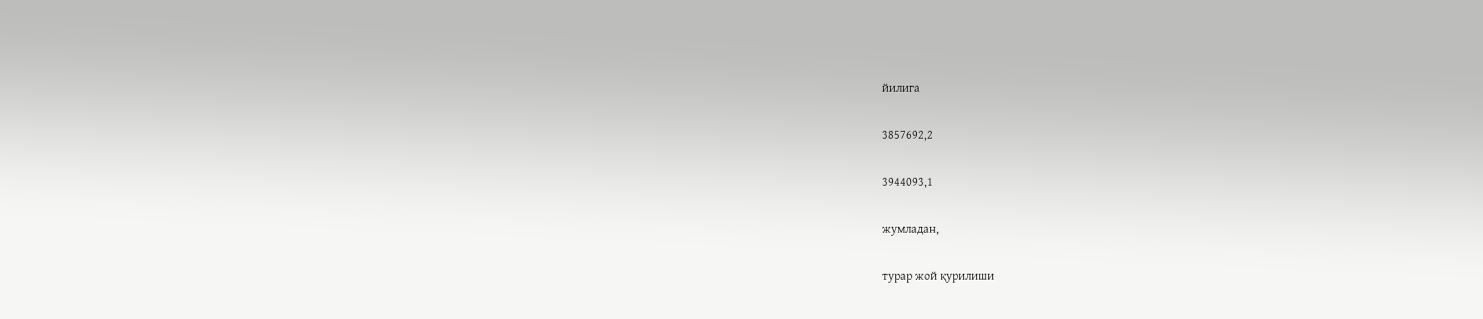йилига

3857692,2

3944093,1

жумладан,

турар жой қурилиши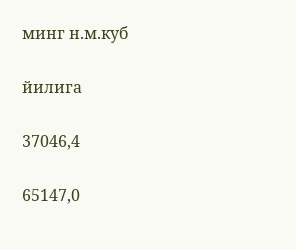минг н.м.куб

йилига

37046,4

65147,0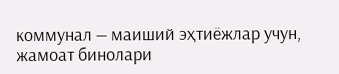коммунал — маиший эҳтиёжлар учун, жамоат бинолари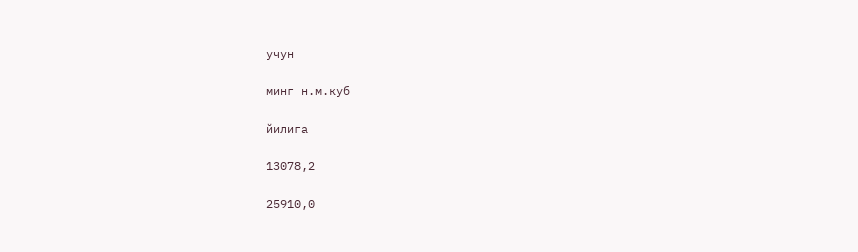учун

минг н.м.куб

йилига

13078,2

25910,0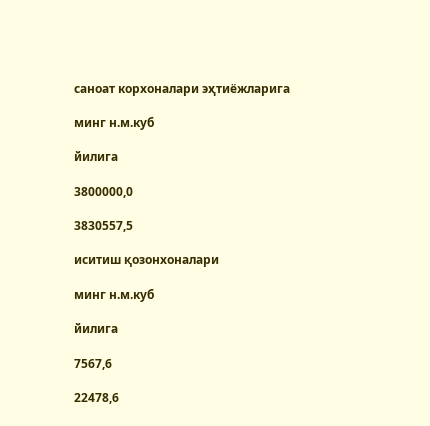саноат корхоналари эҳтиёжларига

минг н.м.куб

йилига

3800000,0

3830557,5

иситиш қозонхоналари

минг н.м.куб

йилига

7567,6

22478,6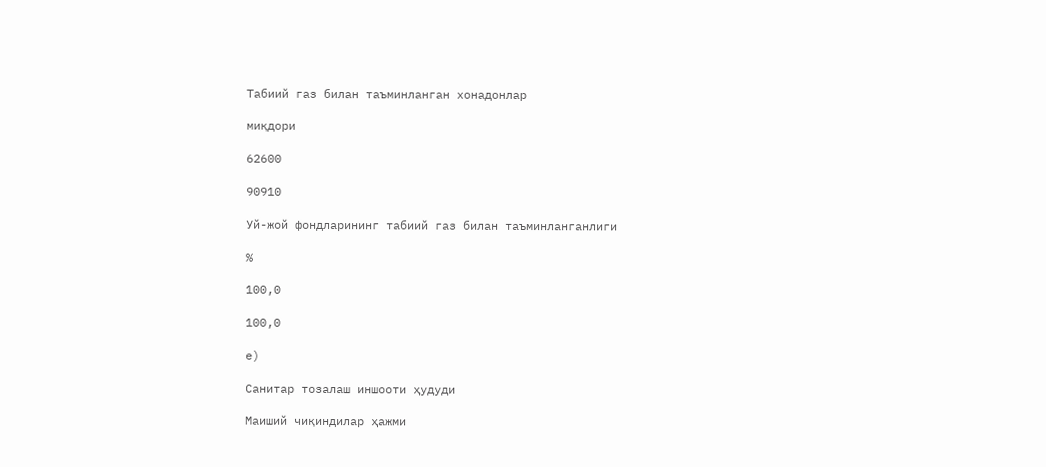Табиий газ билан таъминланган хонадонлар

миқдори

62600

90910

Уй-жой фондларининг табиий газ билан таъминланганлиги

%

100,0

100,0

е)

Санитар тозалаш иншооти ҳудуди

Маиший чиқиндилар ҳажми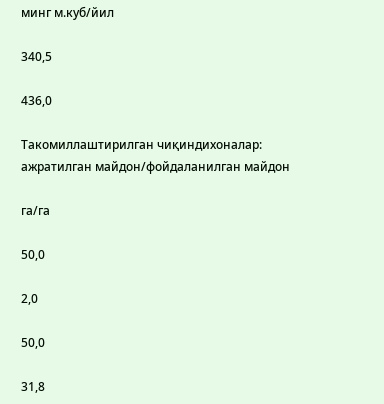минг м.куб/йил

340,5

436,0

Такомиллаштирилган чиқиндихоналар: ажратилган майдон/фойдаланилган майдон

га/га

50,0

2,0

50,0

31,8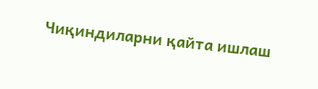Чиқиндиларни қайта ишлаш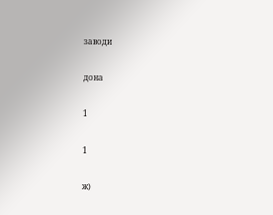заводи

дона

1

1

ж)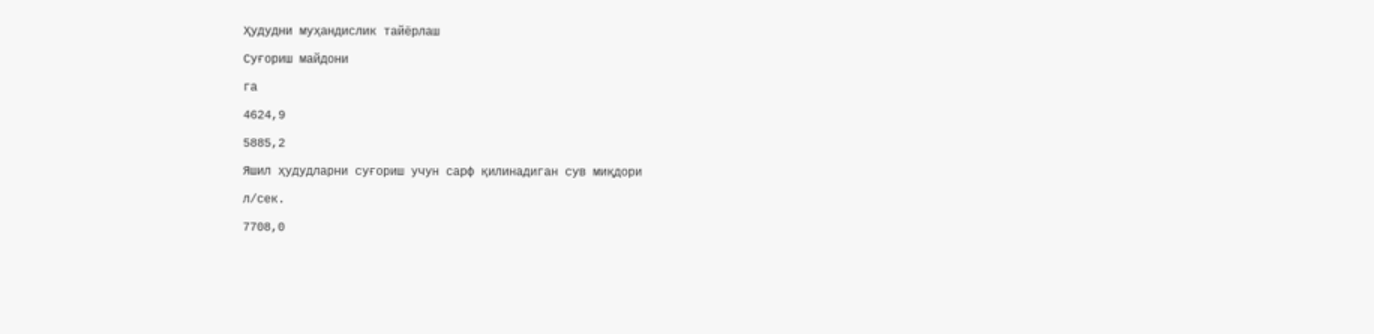Ҳудудни муҳандислик тайёрлаш

Суғориш майдони

га

4624,9

5885,2

Яшил ҳудудларни суғориш учун сарф қилинадиган сув миқдори

л/сек.

7708,0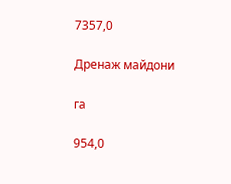7357,0

Дренаж майдони

га

954,0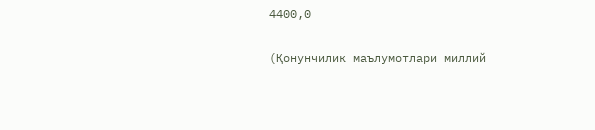4400,0

(Қонунчилик маълумотлари миллий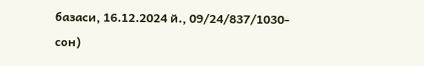базаси, 16.12.2024 й., 09/24/837/1030-сон)